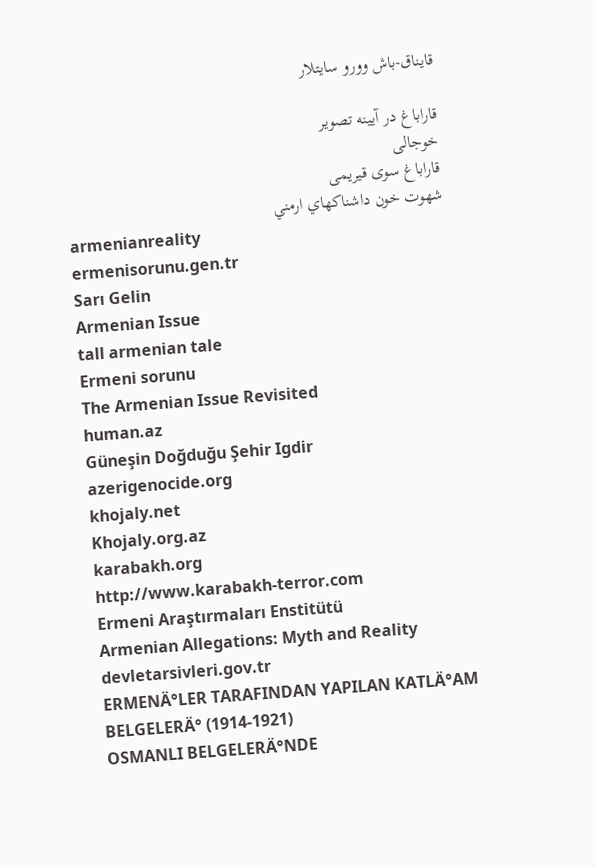قايناق-باش وورو سايتلار

قاراباغ در آیینه تصویر
خوجالی
قاراباغ سوی قیریمی
شهوت خون داشناکهاي ارمني
armenianreality
ermenisorunu.gen.tr
Sarı Gelin
Armenian Issue
tall armenian tale
Ermeni sorunu
The Armenian Issue Revisited
human.az
Güneşin Doğduğu Şehir Igdir
azerigenocide.org
khojaly.net
Khojaly.org.az
karabakh.org
http://www.karabakh-terror.com
Ermeni Araştırmaları Enstitütü
Armenian Allegations: Myth and Reality
devletarsivleri.gov.tr
ERMENÄ°LER TARAFINDAN YAPILAN KATLÄ°AM BELGELERÄ° (1914-1921)
OSMANLI BELGELERÄ°NDE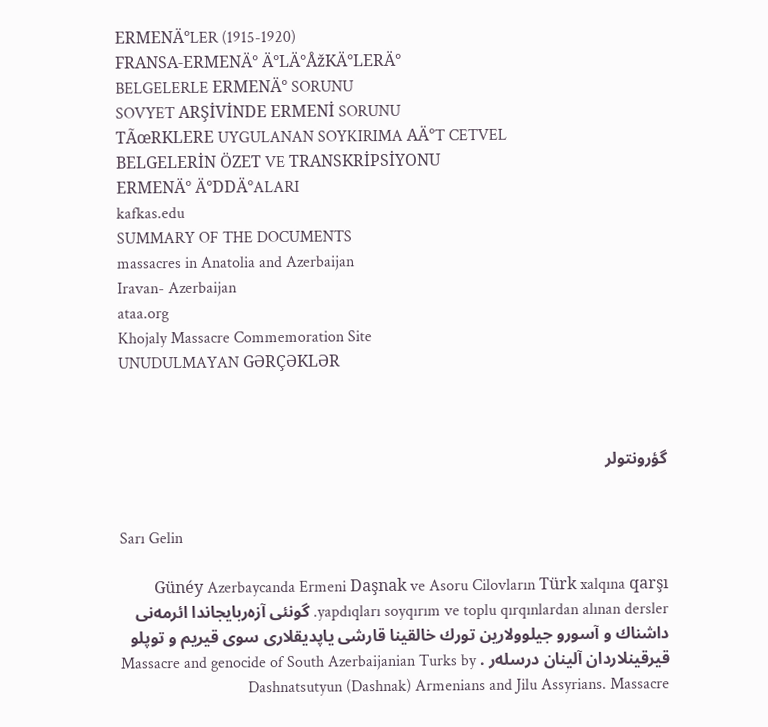ERMENÄ°LER (1915-1920)
FRANSA-ERMENÄ° Ä°LÄ°ÅžKÄ°LERÄ°
BELGELERLE ERMENÄ° SORUNU
SOVYET ARŞİVİNDE ERMENİ SORUNU
TÃœRKLERE UYGULANAN SOYKIRIMA AÄ°T CETVEL
BELGELERİN ÖZET VE TRANSKRİPSİYONU
ERMENÄ° Ä°DDÄ°ALARI
kafkas.edu
SUMMARY OF THE DOCUMENTS
massacres in Anatolia and Azerbaijan
Iravan- Azerbaijan
ataa.org
Khojaly Massacre Commemoration Site
UNUDULMAYAN GƏRÇƏKLƏR



گؤرونتولر


Sarı Gelin

Günéy Azerbaycanda Ermeni Daşnak ve Asoru Cilovların Türk xalqına qarşı yapdıqları soyqırım ve toplu qırqınlardan alınan dersler. گونئى آزه‌ربايجاندا ائرمه‌نى داشناك و آسورو جيلوولارين تورك خالقينا قارشى ياپديقلارى سوى قيريم و توپلو قيرقينلاردان آلينان درسله‌ر . Massacre and genocide of South Azerbaijanian Turks by Dashnatsutyun (Dashnak) Armenians and Jilu Assyrians. Massacre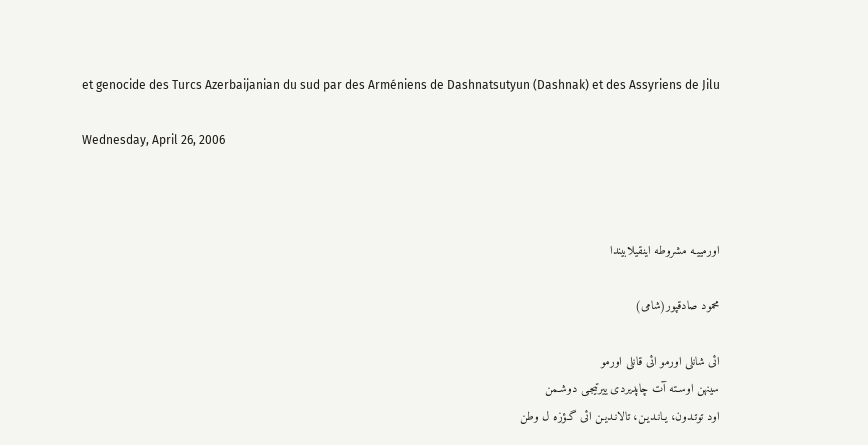et genocide des Turcs Azerbaijanian du sud par des Arméniens de Dashnatsutyun (Dashnak) et des Assyriens de Jilu

Wednesday, April 26, 2006



اورمییـه مشروطه اینقیلابیندا

محمود صادقپور(شامی)

ائی شانلی اورمو ائی قانلی اورمو
سینهن اوسـته آت چاپدیردی ییرتیجـی دوشـمن
اود توتـدون، یـانـدیـن، تالانـدیـن ائی گـؤزه ل وطن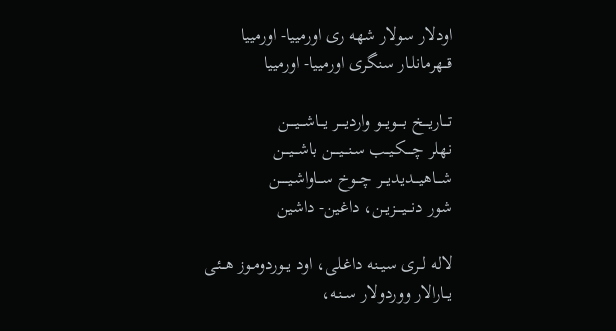اودلار سولار شهه ری اورمییا- اورمییا
قــهرمانلـار سنگری اورمییا- اورمییا

تـــاریـــخ بــــویـــو واردیــــر یـــاشـــیــــن
نهلر چــــكـیــب سـنـــیــــن باشـــیـــن
شـــاهيـــدیدیـــر چـــوخ ســـاواشـیـــــن
شور دنـــیــــزیــن، داغين- داشين

لاله لــری سیــنه داغـلی، اود یــوردومـوز هــئـی
یــارالار ووردولار ســنـه،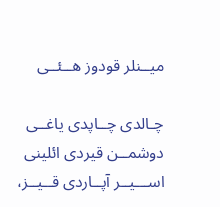میــنلر قودوز هــئــی

چـالدی چــاپدی یاغــی دوشمــن قیردی ائلینی
اســـیــر آپــاردی قــیــز،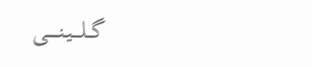گــلــــیـنـــــی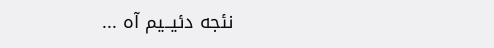نئجه دئیــیم آه ...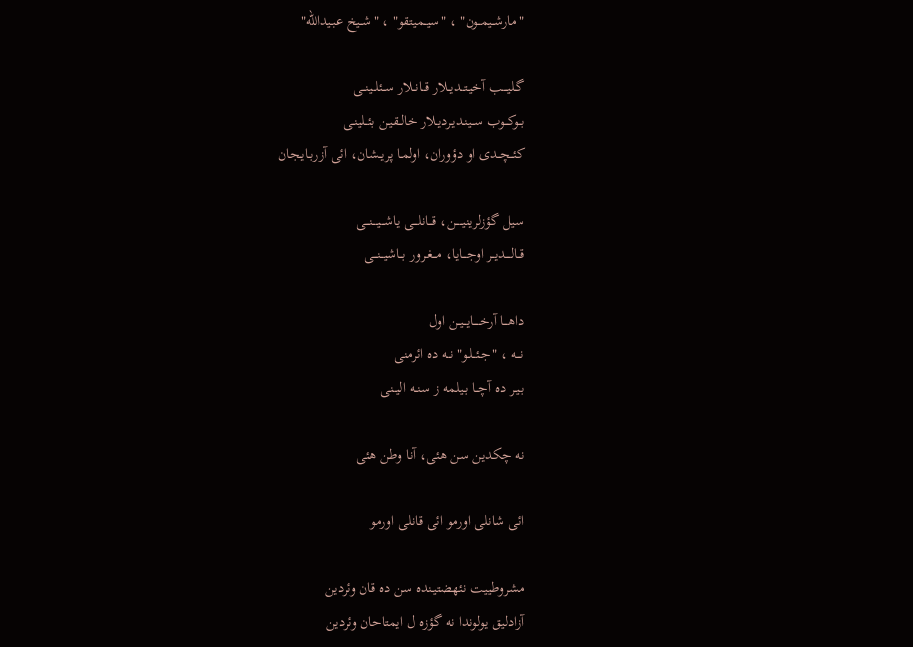"مارشــیمــون" ، "سیــمیتقو" ، "شــیخ عبـیدالله"

گـلیــــب آخیـتــدیــلار قــانــلار ســئلــینــی
بــوكـــوب ســینـدیـردیـلار خالــقیـن بئــلینـی
كئــچــدی او دؤوران، اولمـا پریــشان، ائی آزربـایـجان

سیل گؤزلرینیـــــن، قـــانلـــی یاشـــیـــنـــی
قــالــــدیــر اوجـــایا، مـــغـرور بــاشیــنـــی

داهـــا آرخـــــایــیــن اول
نـــه ، "جـئــلـو" نــه ده ائرمنی
بـیـر ده آچــا بـیلمه ز سنــه الیــنی

نه چكدین سن هئی، آنا وطن هئی

ائی شانلی اورمو ائی قانلی اورمو

مشروطییت نئهضتیـنده سن ده قان وئردین
آزادلیق یولوندا نه گؤزه ل ایمتاحان وئردین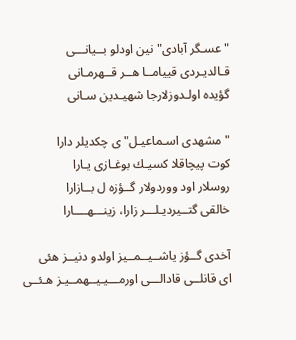"عسـگر آبادی" نین اودلو بــیانـــی
قـالدیـردی قییامــا هــر قــهرمـانی
گؤیده اولـدوزلارجا شهیـدین سـانی

"مشهدی اسـماعیـل" ی چكدیلر دارا
كوت پیچاقلا كسیـك بوغـازی یـارا
روسلار اود ووردولار گــؤزه ل بــازارا
خالقی گتــیردیـلـــر زارا، زينـــهــــارا

آخدی گــؤز یاشــیــمــیز اولدو دنیــز هئی
ای قانلــی قادالـــی اورمـــیـیــهمــیـز هـئــی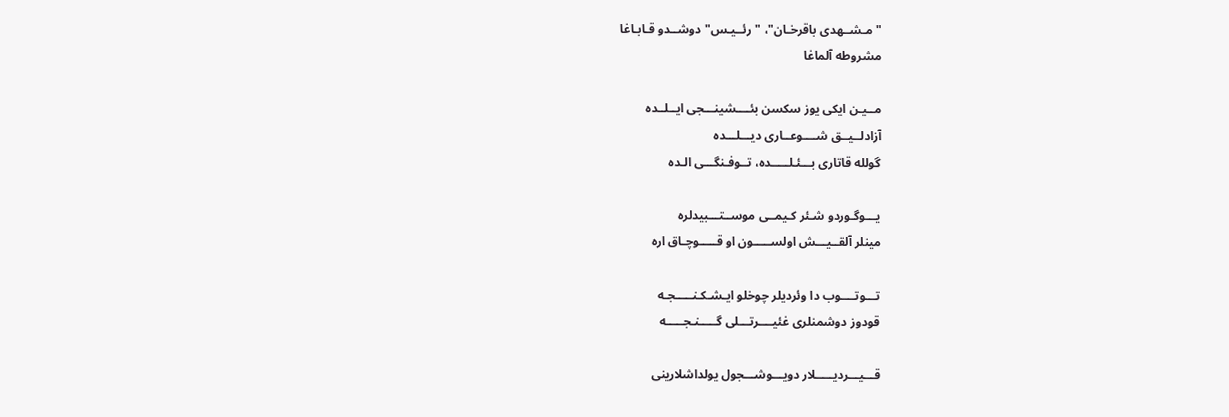"مـشــهدی باقرخـان"، "رئــیـس" دوشــدو قـابـاغا
مشروطه آلماغا

مــیـن ایكی یوز سکسن بئــــشینـــجی ایــلــده
آزادلــیــق شــــوعــاری دیـــلـــده
گولله قاتاری بـــئـلـــــده، تــوفـنگـــی الـده

یـــوگـوردو شـئر كـیمــی موســتـــبیدلره
مینلر آلقــیـــش اولســـــون او قـــــوچـاق اره

تـــوتــــوب دا وئردیلر چوخلو ایـشـكـنـــــجـه
قودوز دوشمنلری غئیــــرتـــلی گـــــنـجـــــه

قـــیـــردیـــــلار دویـــوشـــجول یولداشلارینی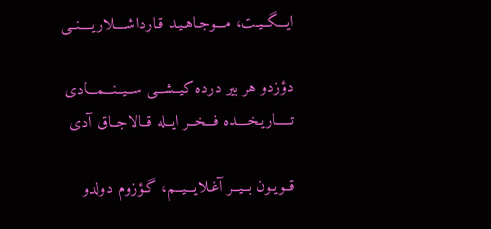ایـــگــیـت، مـــوجـاهـیـد قـارداشــــلاریــــنــی

دؤزدو هر بیر درده كیــشـــی ســیــنـــمـــادی
تـــــاریـخــــده فـــخــر ایــله قــالاجــاق آدی

قــویـون بــیــر آغـلایـــیــم، گـؤزوم دولدو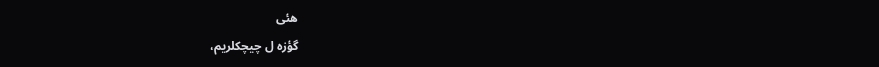هئی
گؤزه ل چیچكلریم،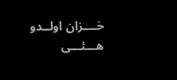خــــزان اولــدو هـــئـــی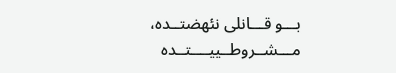بـــو قـــانلی نئهضتــده، مـــشــروطــییــــتــده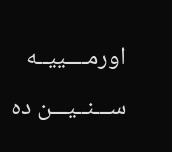اورمــــییــه ســـنــیـــن ده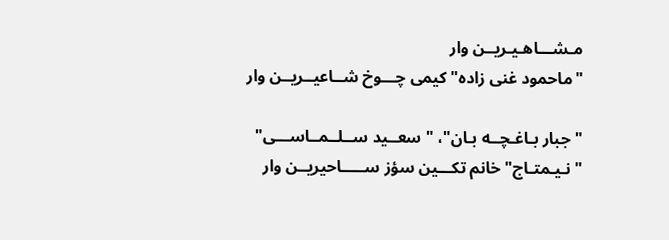مـشـــاهـيـریــن وار
"ماحمود غنی زاده" كیمی چـــوخ شــاعيــریــن وار

"جبار بـاغـچــه بـان"، "سعــید ســلــمــاســـی"
"نـیـمتـاج" خانم تكـــین سؤز ســـــاحيریــن وار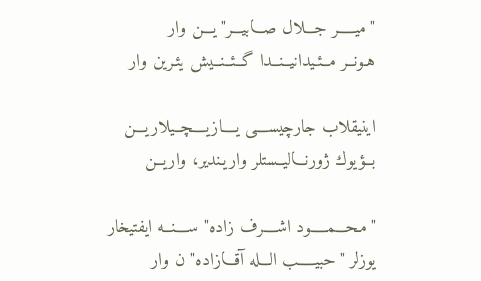"میـــــر جـــلال صـــابیـــر" یـــن وار
هـونــر مــئـیدانیــنــدا گــئــنــیش یئـرین وار

اینیقلاب جارچیســــی یــــازیــــچــیلاریـــن
بــؤیوك ژورنـــالیــستلر واریـندیر، واریــن

"مـحـــمـــــود اشــــرف زاده" ســــنــه ایفتیخار
یوزلر "حبیـــــب الـــله آقـــازاده" ن وار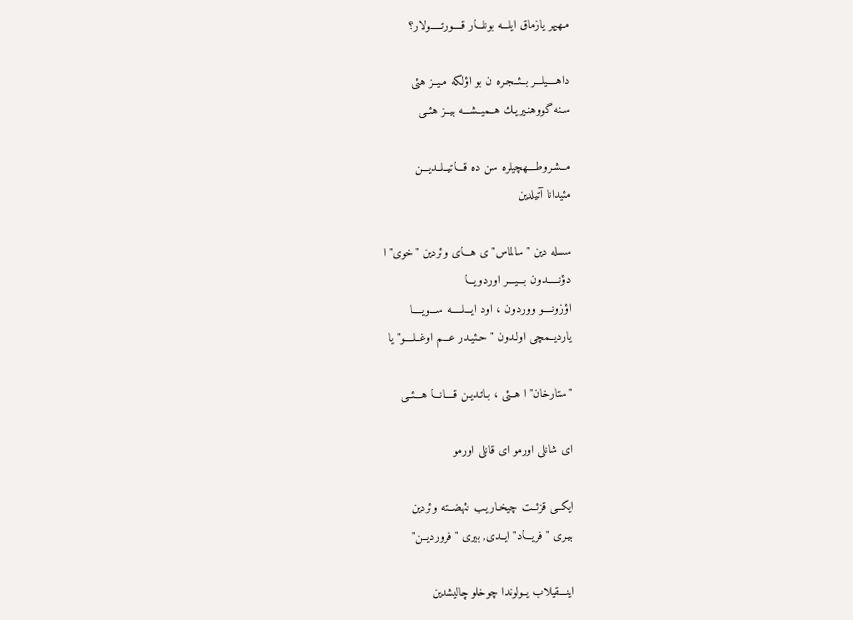مـهيهر یازماق ایلـــه بونلـــار قــــورتـــــولار؟

داهــــیلـــر بــئــجـره ن بو اؤلـكه مـیــز هئی
سـنه گووهنـیریـك هــمیــشـــه بیــز هئــی

مــشـروطــــهچیلره سن ده قـــاتیــلــدیـــن
مئیدانا آتیلدین

سسله دین "سالماس" ی هـــای وئردین "خوی"ا
دؤنـــــدون بـــیـــر اوردویـــا
اؤزونــــو ووردون ، اود ایـــلـــــه ســـویــــا
یاردیــمچی اولـدون "حـئیـدر عـــم اوغــلــــو" یا

"ستارخان"ا هــئی ، بـاتـدیـن قــــانـــا هـــئــی

ای شانلی اورمو ای قانلی اورمو

ایكــی قزئــت چیخـاریـب نئهضــته وئردین
بیـری "فریـــاد" ایــدی, بیری "فروردیــن"

اینـــقیلاب یــولوندا چوخلو چالیشدین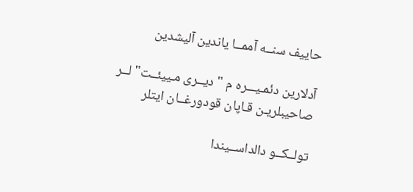حايیف سنــه آممــا یاندین آلیشدین

آدلارین دئمـیـــره م "دیــری مـییئــت"لــر
صاحيبلریـن قـاپان قودورغــان ایتلر

تولــكــو دالداســیندا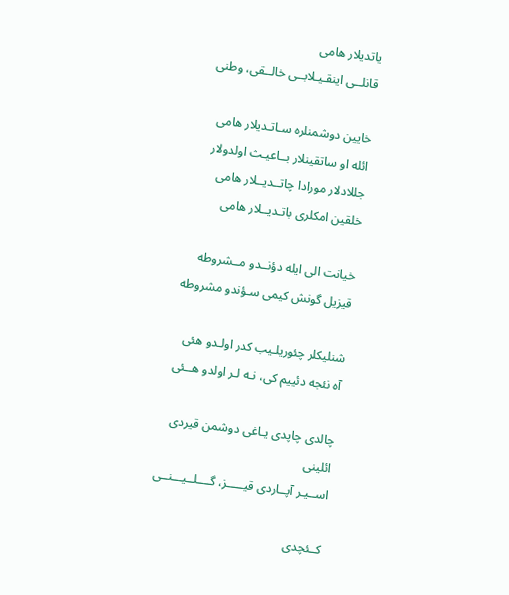یاتدیلار هامی
قانلــی اینقـیـلابــی خالــقی، وطنی

خایین دوشمنلره سـاتـدیلار هامی
ائله او ساتقینلار بــاعيـث اولدولار
جللادلار مورادا چاتــدیــلار هامی
خلقین امكلری باتـدیــلار هامی

خیانت الی ایله دؤنــدو مــشروطه
قیزیل گونش كیمی سـؤندو مشروطه

شنلیكلر چئوریلـیب كدر اولـدو هئی
آه نئجه دئییم كی، نـه لـر اولدو هــئی

چالدی چاپدی یـاغی دوشمن قیردی ائلینی
اســیـر آپــاردی قیـــــز، گــــلــیـــنــی

كــئچدی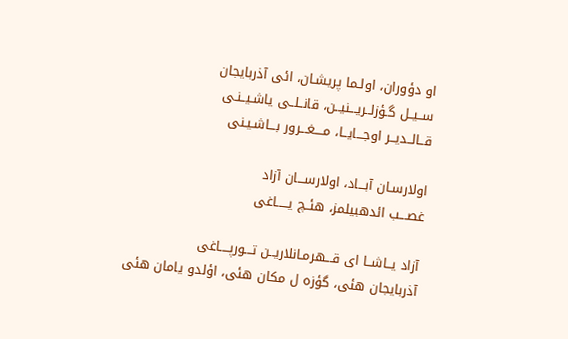او دؤوران، اولـما پریشـان، ائی آذربایجان
ســیــل گـؤزلــریـــنیــن، قانــلــی یاشـیــنـی
قــالــدیــر اوجـــایــا، مــــغـــرور بـــاشـیـنی

اولارسـان آبـــاد، اولارســـان آزاد
غصـــب ائدهبیلمز، هئــچ یـــــاغی

آزاد یــاشــا ای قـــهرمـانلاریــن تـــورپــــاغی
آذربایجان هئی، گؤزه ل مكان هئی، اؤلدو یامان هئی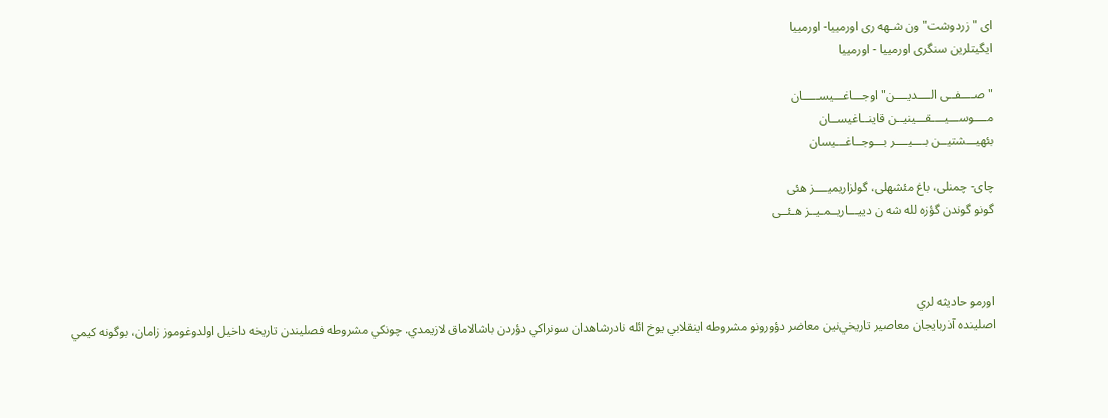ای "زردوشت" ون شـهه ری اورمییا- اورمییا
ايگيتلرين سنگری اورمییا - اورمییا

"صــــفــی الــــدیــــن" اوجـــاغـــیســـــان
مــــوســـیــــقـــینیــن قاینــاغیســان
بئهیـــشتیــن بــــیــــر بـــوجــاغـــیسان

چای- چمنلی، باغ مئشهلی، گولزاریمیــــز هئی
گونو گوندن گؤزه لله شه ن دییـــاریــمـیــز هـئــی



اورمو حاديثه لري
اصلينده آذربايجان معاصير تاريخي‌نين معاضر دؤورونو مشروطه اينقلابي يوخ ائله نادرشاهدان سونراکي دؤردن باشالاماق لازيمدي. چونکي مشروطه فصليندن تاريخه داخيل اولدوغوموز زامان، بوگونه کيمي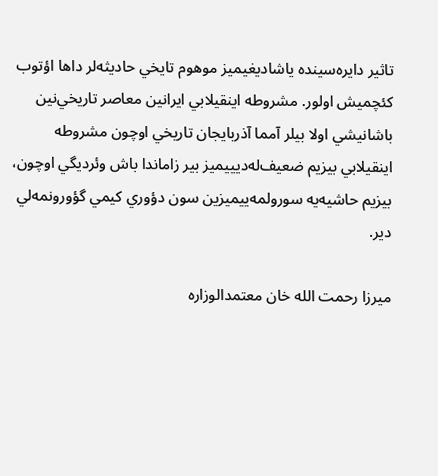تاثير دايره‌سينده ياشاديغيميز موهوم تايخي حاديثه‌لر داها اؤتوب کئچميش اولور. مشروطه اينقيلابي ايرانين معاصر تاريخي‌نين باشانيشي اولا بيلر آمما آذربايجان تاريخي اوچون مشروطه اينقيلابي بيزيم ضعيف‌له‌ديييميز بير زاماندا باش وئرديگي اوچون، بيزيم حاشيه‌يه سورولمه‌ييميزين سون دؤوري کيمي گؤورونمه‌لي دير.

ميرزا رحمت الله خان معتمدالوزاره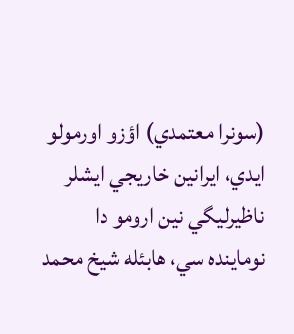(سونرا معتمدي) اؤزو اورمولو ايدي، ايرانين خاريجي ايشلر ناظيرليگي نين ارومو دا نوماينده سي، هابئله شيخ محمد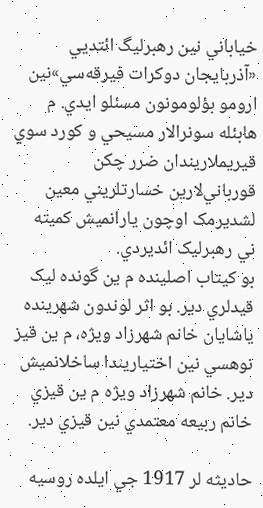خياباني نين رهبرليگ ائتديي «آذربايجان دوکرات فيرقه‌سي‌»نين ارومو بؤلومونون مسئلو ايدي. م هابئله سونرالار مسيحي و کورد سوي قيريملاريندان ضرر چکن قورباني‌لارين خسارتلريني معين لشديرمک اوچون يارانميش کميته ني رهبرليک ائديردي.
بو کيتاب اصلينده م ين گونده ليک قيدلري دير. بو اثر لوندون شهرينده ياشايان خانم شهرزاد ويژه، م ين قيز نوهسي نين اختياريندا ساخلانميش دير. خانم شهرزاد ويژه م ين قيزي خانم ربيعه معتمدي نين قيزي دير.

حاديثه لر 1917 جي ايلده روسيه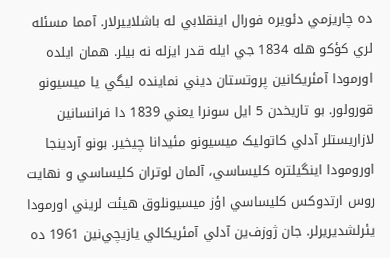ده چاريزمي دئويره فورال اينقلابي له باشلاييرلار. آمما مسئله لري کؤکو هله 1834 جي ايله قدر ايزله نه بيلر. همان ايلده اورمودا آمئريکانين پروتستان ديني نماينده ليگي يا ميسيونو قورولور. بو تاريخدن 5 ايل سونرا يعني 1839 دا فرانسانين لازاريستلر آدلي کاتوليک ميسيونو مئيدانا چيخير. بونو آردينجا اورومودا اينگيلتره کليساسي، آلمان لوتران کليساسي و نهايت روس ارتدوکس کليساسي اؤز ميسيونلوق هيئت لريني اورمودا يئرلشديريرلر. جان ژوزف‌ين آدلي آمئريکالي يازيچي‌نين 1961 ده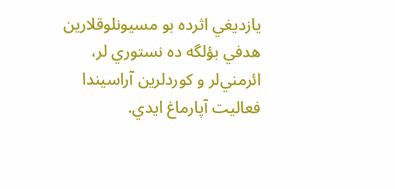يازديغي اثرده بو مسيونلوقلارين هدفي بؤلگه ده نستوري لر، ائرمني‌لر و کوردلرين آراسيندا فعاليت آپارماغ ايدي.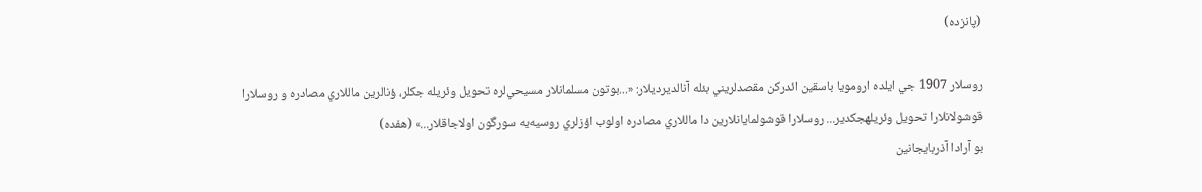(پانزده)

روسلار 1907 جي ايلده ارومويا باسقين ائدرکن مقصدلريني بئله آنالديرديلار: «...بوتون مسلمانلار مسيحي‌لره تحويل وئريله جکلر، ؤنالرين ماللاري مصادره و روسلارا قوشولانلارا تحويل وئريلهجکدير... روسلارا قوشولمايانلارين دا ماللاري مصادره اولوب اؤزلري روسيه‌يه سورگون اولاجاقلار...» (هفده)
بو آرادا آذربايجانين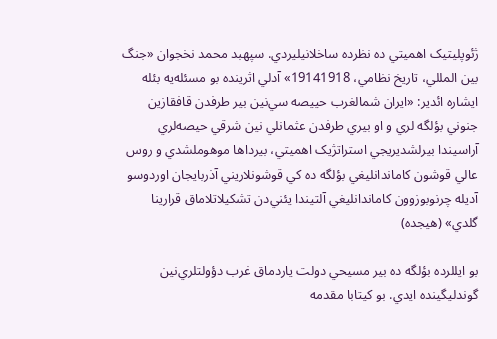ژئوپليتيک اهميتي ده نظرده ساخلانيليردي. سپهبد محمد نخجوان «جنگ بين المللي، تاريخ نظامي، 19141918» آدلي اثرينده بو مسئله‌يه بئله ايشاره ائدير: «ايران شمالغرب حييصه سي‌نين بير طرفدن قافقازين جنوني بؤلگه لري و او بيري طرفدن عثمانلي نين شرقي حيصه‌لري آراسيندا بيرلشديريجي استراتژيک اهميتي، بيرداها موهوملشدي و روس عالي قوشون کاماندانليغي بؤلگه ده کي قوشونلاريني آذربايجان اوردوسو آديله چرنوبوزوون کاماندانليغي آلتيندا يئني‌دن تشکيلاتلاماق قرارينا گلدي» (هيجده)

بو ايللرده بؤلگه ده بير مسيحي دولت ياردماق غرب دؤولتلري‌نين گوندليگينده ايدي. بو کيتابا مقدمه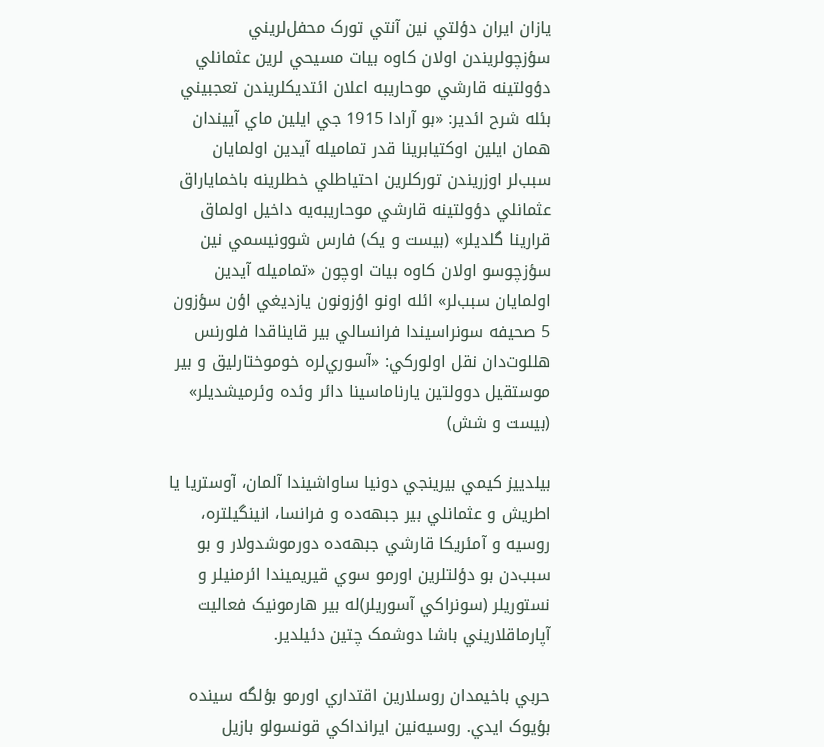يازان ايران دؤلتي نين آنتي تورک محفل‌لريني سؤزچولريندن اولان کاوه بيات مسيحي لرين عثمانلي دؤولتينه قارشي موحاريبه اعلان ائتديکلريندن تعجبيني بئله شرح ائدير: «بو آرادا 1915 جي ايلين ماي آييندان همان ايلين اوکتيابرينا قدر تماميله آيدين اولمايان سبب‌لر اوزريندن تورکلرين احتياطلي خطلرينه باخماياراق عثمانلي دؤولتينه قارشي موحاريبه‌يه داخيل اولماق قرارينا گلديلر» (بيست و يک) فارس شوونيسمي نين سؤزچوسو اولان کاوه بيات اوچون «تماميله آيدين اولمايان سبب‌لر» ائله اونو اؤزونون يازديغي اؤن سؤزون 5 صحيفه سونراسيندا فرانسالي بير قايناقدا فلورنس هللوت‌دان نقل اولورکي: «آسوري‌لره خوموختارليق و بير موستقيل دوولتين يارناماسينا دائر وئده وئرميشديلر» (بيست و شش)

بيلدييز کيمي بيرينجي دونيا ساواشيندا آلمان، آوستريا يا اطريش و عثمانلي بير جبهه‌ده و فرانسا، انينگيلتره، روسيه و آمئريکا قارشي جبهه‌ده دورموشدولار و بو سبب‌دن بو دؤلتلرين اورمو سوي قيريميندا ائرمنيلر و نستوريلر (سونراکي آسوريلر)له بير هارمونيک فعاليت آپارماقلاريني باشا دوشمک چتين دئيلدير.

حربي باخيمدان روسلارين اقتداري اورمو بؤلگه سينده بؤيوک ايدي. روسيه‌نين ايرانداکي قونسولو بازيل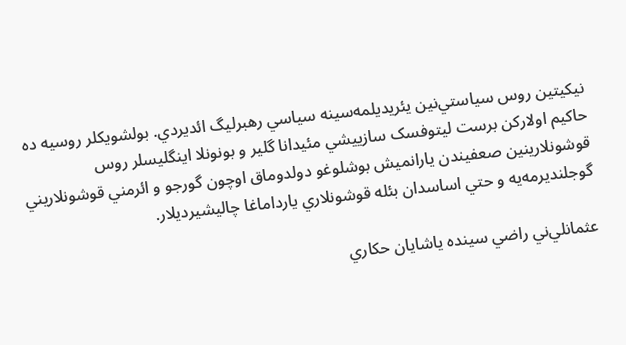نيکيتين روس سياستي‌نين يئريديلمه‌سينه سياسي رهبرليگ ائديردي. بولشويکلر روسيه ده حاکيم اولارکن برست ليتوفسک سازييشي مئيدانا گلير و بونونلا اينگليسلر روس قوشونلارينين صعفيندن يارانميش بوشلوغو دولدوماق اوچون گورجو و ائرمني قوشونلاريني گوجلنديرمه‌يه و حتي اساسدان بئله قوشونلاري يارداماغا چاليشيرديلار.

عثمانلي‌ني راضي سينده ياشايان حکاري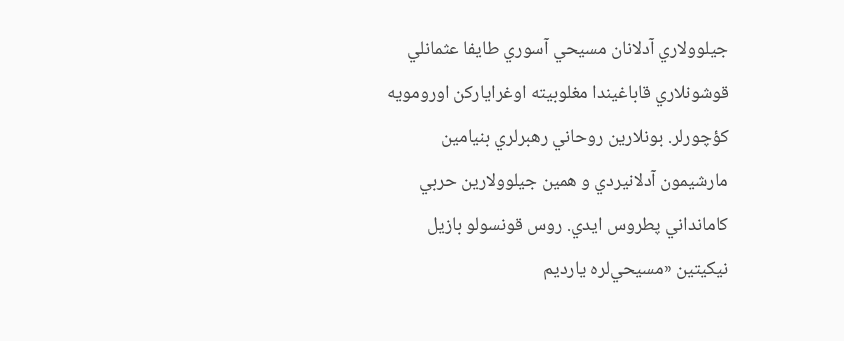جيلوولاري آدلانان مسيحي آسوري طايفا عثمانلي قوشونلاري قاباغيندا مغلوبيته اوغرايارکن اورومويه کؤچورلر. بونلارين روحاني رهبرلري بنيامين مارشيمون آدلانيردي و همين جيلوولارين حربي کامانداني پطروس ايدي. روس قونسولو بازيل نيکيتين «مسيحي‌لره يارديم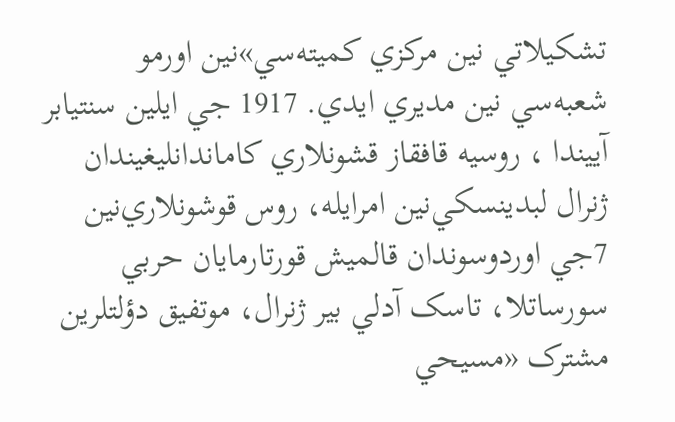تشکيلاتي نين مرکزي کميته‌سي»نين اورمو شعبه‌سي نين مديري ايدي. 1917 جي ايلين سنتيابر آييندا ، روسيه قافقاز قشونلاري کاماندانليغيندان ژنرال لبدينسکي‌نين امرايله، روس قوشونلاري‌نين 7جي اوردوسوندان قالميش قورتارمايان حربي سورساتلا، تاسک آدلي بير ژنرال، موتفيق دؤلتلرين مشترک «مسيحي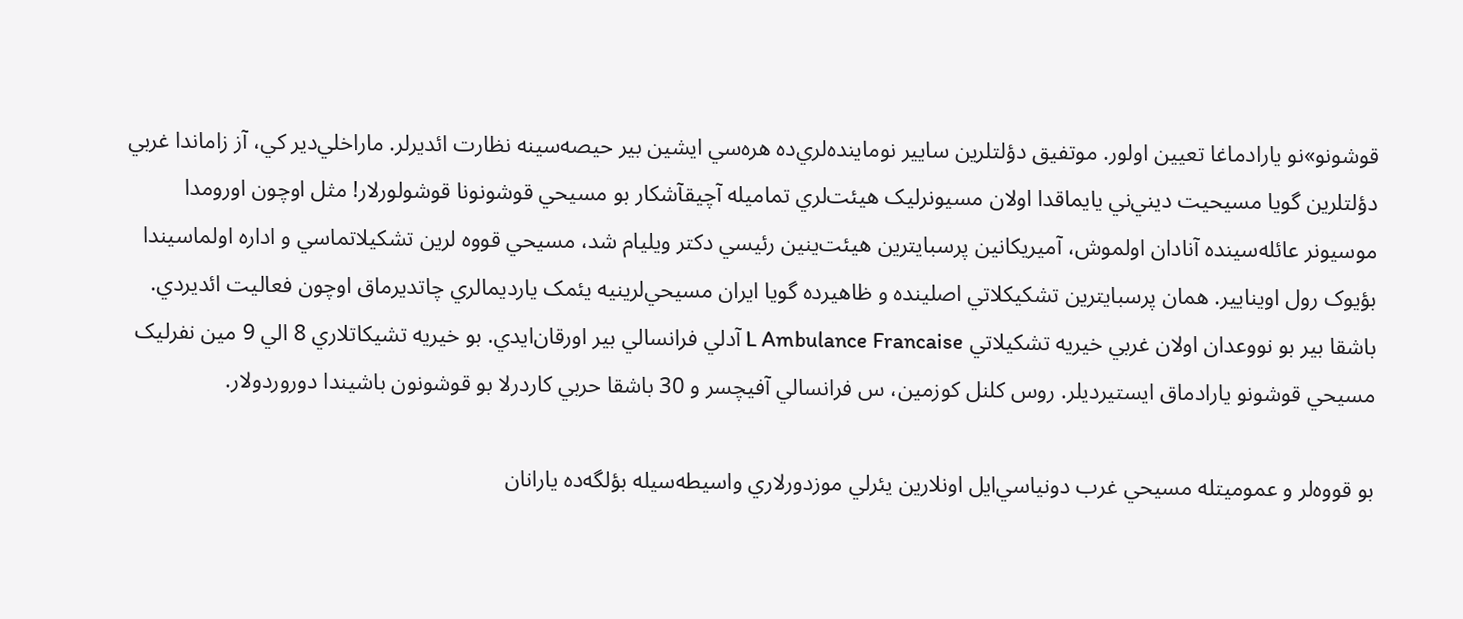قوشونو»نو يارادماغا تعيين اولور. موتفيق دؤلتلرين سايير نوماينده‌لري‌ده هره‌سي ايشين بير حيصه‌سينه نظارت ائديرلر. ماراخلي‌دير کي، آز زاماندا غربي دؤلتلرين گويا مسيحيت ديني‌ني يايماقدا اولان مسيونرليک هيئت‌لري تماميله آچيقآشکار بو مسيحي قوشونونا قوشولورلار! مثل اوچون اورومدا موسيونر عائله‌سينده آنادان اولموش، آميريکانين پرسبايترين هيئت‌ينين رئيسي دکتر ويليام شد، مسيحي قووه لرين تشکيلاتماسي و اداره اولماسيندا بؤيوک رول اوينايير. همان پرسبايترين تشکيکلاتي اصلينده و ظاهيرده گويا ايران مسيحي‌لرينيه يئمک يارديمالري چاتديرماق اوچون فعاليت ائديردي. باشقا بير بو نووعدان اولان غربي خيريه تشکيلاتي L Ambulance Francaise آدلي فرانسالي بير اورقان‌ايدي. بو خيريه تشيکاتلاري 8 الي 9 مين نفرليک مسيحي قوشونو يارادماق ايستيرديلر. روس کلنل کوزمين، س فرانسالي آفيچسر و 30 باشقا حربي کاردرلا بو قوشونون باشيندا دوروردولار.

بو قووه‌لر و عموميتله مسيحي غرب دونياسي‌ايل اونلارين يئرلي موزدورلاري واسيطه‌سيله بؤلگه‌ده يارانان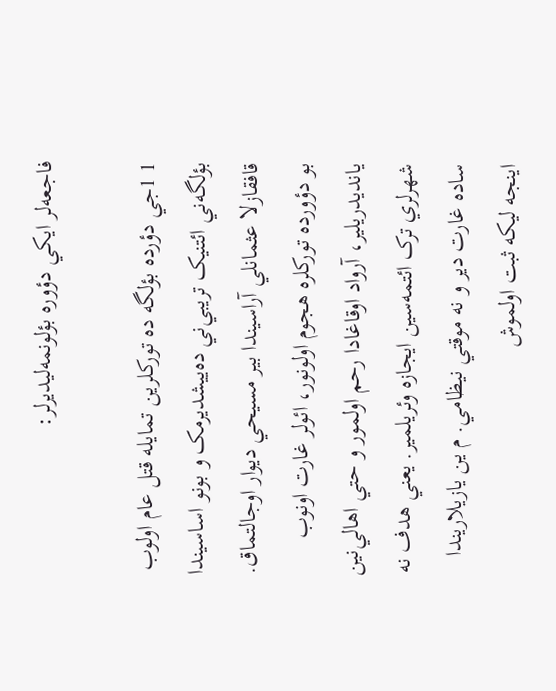فاجعه‌لر ايکي دؤوره بؤلونمه‌ليديرلر:

1 1جي دؤرده بؤلگه ده تورکلرين تمايله قتل عام اولوب بؤلگه‌ني ائتنيک تريبي‌ني ده‌ييشديرمک و بونو اساسيندا قافقازلا عثمانلي آراسيندا بير مسيحي ديوار اوجالتماق. بو دؤورده تورکلره هجوم اولونور، ائولر غارت اونوب يانديدريلير، آرواد اوقاغادا رحم اولمور و حتي اهالي‌نين شهرلري ترک ائتمه‌سين ايجازه وئريلمير. يعني هدف نه ساده غارت دير و نه موقتي نيظامي. م ين يازيلاريندا اينجه ليکه ثبت اولموش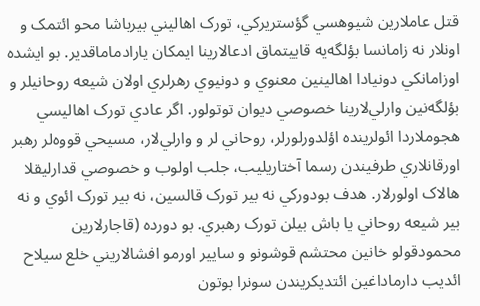قتل عاملارين شيوهسي گؤستريرکي، تورک اهاليني بيرباشا محو ائتمک و اونلار نه زامانسا بؤلگه‌يه قاييتماق ادعالارينا ايمکان يارادماماقدير. بو ايشده اوزامانکي دونيادا اهالينين معنوي و دونيوي رهرلري اولان شيعه روحانيلر و بؤلگه‌نين وارلي‌لارينا خصوصي ديوان توتولور. اگر عادي تورک اهاليسي هجوملاردا ائولرينده اؤلدورلورلر، روحاني لر و وارلي‌لار، مسيحي قووه‌لر رهبر اورقانلاري طرفيندن رسما آختاريليب، جلب اولوب و خصوصي قدارليقلا هالاک اولورلار. هدف بودورکي نه بير تورک قالسين، نه بير تورک ائوي و نه بير شيعه روحاني يا باش بيلن تورک رهبري. بو دورده (قاجارلارين محمودقولو خانين محتشم قوشونو و سايير اورمو افشالاريني خلع سيلاح ائديب دارماداغين ائتديکريندن سونرا بوتون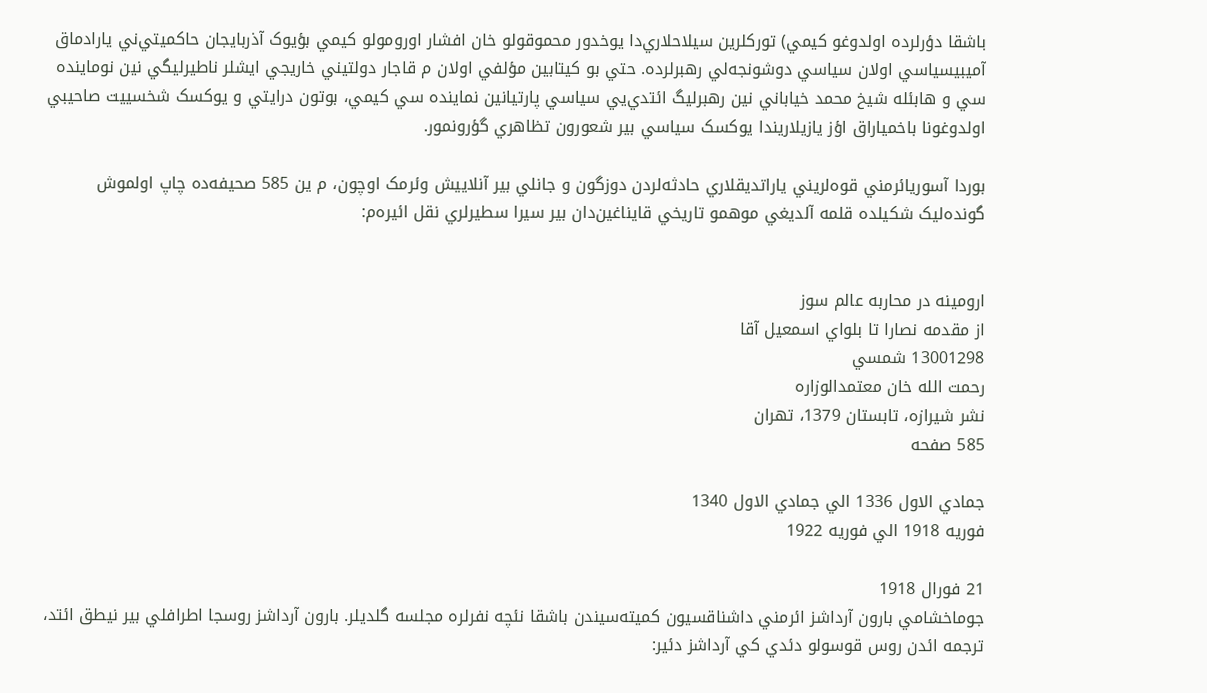باشقا دؤرلرده اولدوغو کيمي) تورکلرين سيلاحلاري‌دا يوخدور محموقولو خان افشار اورومولو کيمي بؤيوک آذربايجان حاکميتي‌ني يارادماق آميبيسياسي اولان سياسي دوشونجه‌لي رهبرلرده. حتي بو کيتابين مؤلفي اولان م قاجار دولتيني خاريجي ايشلر ناطيرليگي نين نوماينده سي و هابئله شيخ محمد خياباني نين رهبرليگ ائتدي‌يي سياسي پارتيانين نماينده سي کيمي، بوتون درايتي و يوکسک شخسييت صاحيبي اولدوغونا باخمياراق اؤز يازيلاريندا يوکسک سياسي بير شعورون تظاهري گؤرونمور.

بوردا آسوريائرمني قوه‌لريني ياراتديقلاري حادثه‌لردن دوزگون و جانلي بير آنلاييش وئرمک اوچون، م ين 585 صحيفه‌ده چاپ اولموش گونده‌ليک شکيلده قلمه آلديغي موهمو تاريخي قايناغين‌دان بير سيرا سطيرلري نقل ائيره‌م:


ارومينه در محاربه عالم سوز
از مقدمه نصارا تا بلواي اسمعيل آقا
13001298 شمسي
رحمت الله خان معتمدالوزاره
نشر شيرازه، تابستان 1379، تهران
585 صفحه

جمادي الاول 1336 الي جمادي الاول 1340
فوريه 1918 الي فوريه 1922

21 فورال 1918
جوماخشامي بارون آرداشز ائرمني داشناقسيون کميته‌سيندن باشقا نئچه نفرلره مجلسه گلديلر. بارون آرداشز روسجا اطرافلي بير نيطق ائتد، ترجمه‌ ائدن روس قوسولو دئدي کي آرداشز دئير: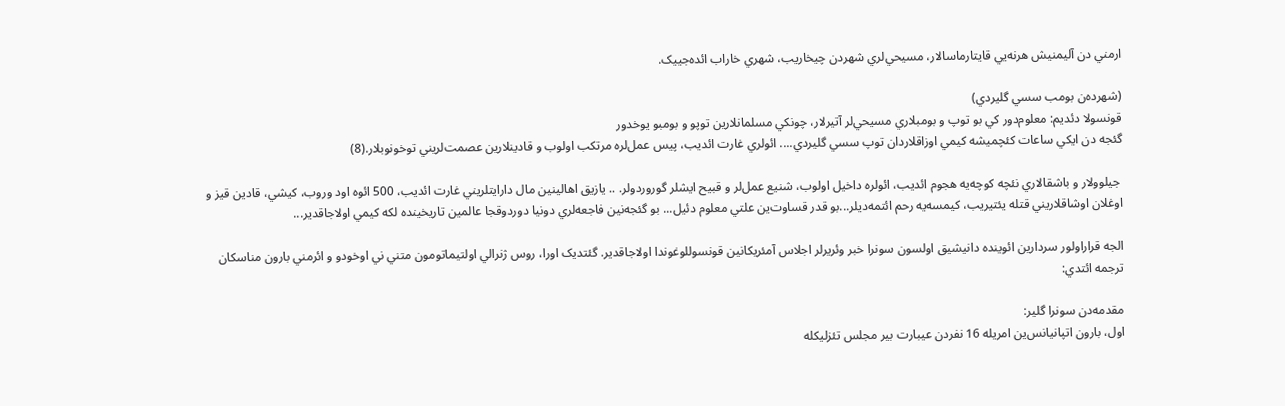ارمني دن آليمنيش هرنه‌يي قايتارماسالار، مسيحي‌لري شهردن چيخاريب، شهري خاراب ائده‌جييک.

(شهرده‌ن بومب سسي گليردي)
قونسولا دئديم: معلوم‌دور کي بو توپ و بومبلاري مسيحي‌لر آتيرلار، چونکي مسلمانلارين توپو و بومبو يوخدور
گئجه دن ايکي ساعات کئچميشه کيمي اوزاقلاردان توپ سسي گليردي.... ائولري غارت ائديب، پيس عمل‌لره مرتکب اولوب و قادينلارين عصمت‌لريني توخونوبلار.(8)

 جيلوولار و باشقالاري نئچه کوچه‌يه هجوم ائديب، ائولره داخيل اولوب، شنيع عمل‌لر و قبيح ايشلر گوروردولر. .. يازيق اهالينين مال دارايتلريني غارت ائديب، 500 ائوه اود وروب، کيشي، قادين قيز و اوغلان اوشاقلاريني قتله يئتيريب، کيمسه‌يه رحم ائتمه‌ديلر...بو قدر قساوت‌ين علتي معلوم دئيل... بو گئجه‌نين فاجعه‌لري دونيا دوردوقجا عالمين تاريخينده لکه کيمي اولاجاقدير...

الجه قراراولور سردارين ائوينده دانيشيق اولسون سونرا خبر وئريرلر اجلاس آمئريکانين قونسوللوغوندا اولاجاقدير. گئتديک اورا، روس ژنرالي اولتيماتومون متني ني اوخودو و ائرمني بارون مناسکان ترجمه ائتدي:

مقدمه‌دن سونرا گلير:
اول، بارون اتپانيانس‌ين امريله 16 نفردن عيبارت بير مجلس تئزليکله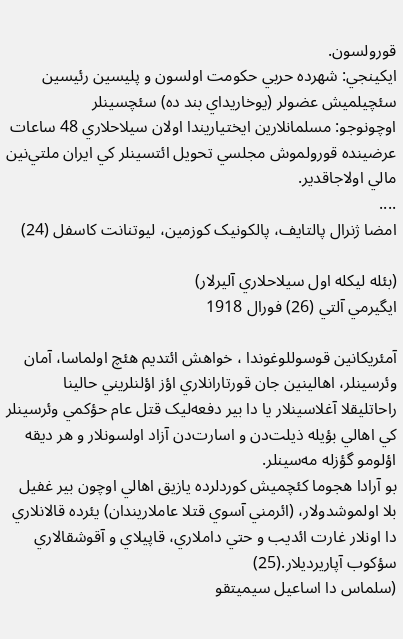قورولسون.
ايکينجي: شهرده حربي حکومت اولسون و پليسين رئيسين سئچيلميش عضولر (يوخاريداي بند ده) سئچسينلر
اوچونوجو: مسلمانلارين ايختياريندا اولان سيلاحلاري 48 ساعات عرضينده قورولموش مجلسي تحويل ائتسينلر کي ايران ملتي‌نين مالي اولاجاقدير.
....
امضا ژنرال پالتايف، پالکونيک کوزمين، ليوتنانت کاسفل (24)

(بئله ليکله اول سيلاحلاري آليرلار)
ايگيرمي آلتي (26) فورال 1918

آمئريکانين قوسوللوغوندا ، خواهش ائتديم هئچ اولماسا، آمان وئرسينلر، اهالينين جان قورتارانلاري اؤز اؤلنلريني حالينا راحاتليقلا آغلاسينلار يا دا بير دفعه‌ليک قتل عام حؤکمي وئرسينلر کي اهالي بؤيله ذيلت‌دن و اسارت‌دن آزاد اولسونلار و هر ديقه اؤلومو گؤزله مه‌سينلر.
بو آرادا هجوما کئچميش کوردلرده يازيق اهالي‌ اوچون بير غفيل بلا اولموشدولار، (ائرمني آسوي قتلا عاملاريندان) يئرده قالانلاري دا اونلار غارت ائديب و حتي داملاري، قاپيلاي و آقوشقالاري سؤکوب آپاريرديلار.(25)
(سلماس دا اساعيل سيميتقو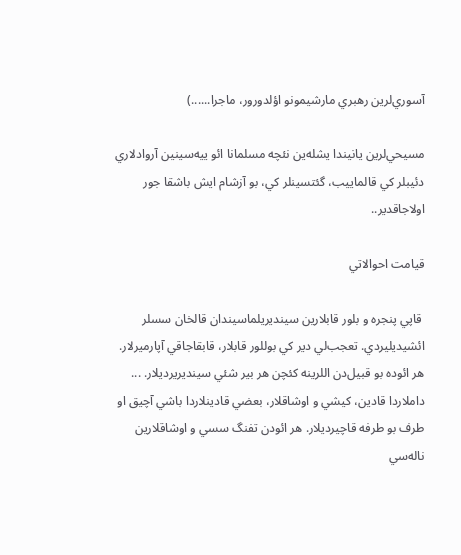آسوري‌لرين رهبري مارشيمونو اؤلدورور، ماجرا......)

مسيحي‌‌لرين يانيندا يشله‌ين نئچه مسلمانا ائو ييه‌سينين آروادلاري دئيبلر کي قالماييب، گئتسينلر کي، بو آزشام ايش باشقا جور اولاجاقدير..

قيامت احوالاتي

 قاپي پنجره و بلور قابلارين سينديريلماسيندان قالخان سسلر ائشيديليردي. تعجب‌لي دير کي بوللور قابلار، قابقاجاقي آپارميرلار. هر ائوده بو قبيل‌دن اللرينه کئچن هر بير شئي سينديريرديلار. ... داملاردا قادين، کيشي و اوشاقلار، بعضي قادينلاردا باشي آچيق او طرف بو طرفه قاچيرديلار. هر ائودن تفنگ سسي و اوشاقلارين ناله‌‌سي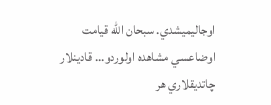اوجاليميشدي. سبحان الله قيامت اوضاعسي مشاهده اولوردو... قادينلار چاتديقلاري هر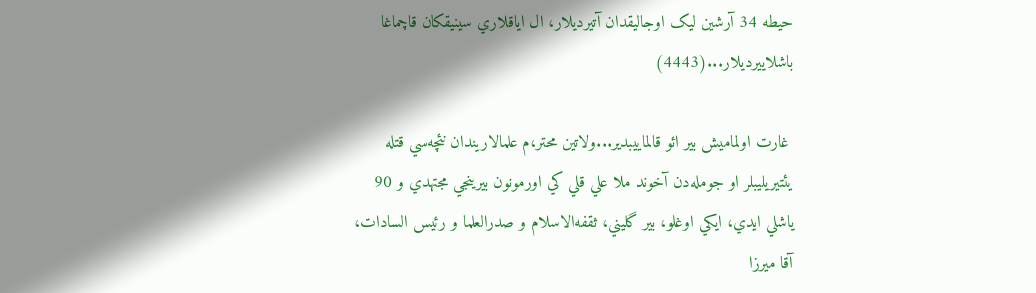حيطه 34 آرشين ليک اوجاليقدان آتيرديلار، ال اياقلاري سينيقکان قاچماغا باشلاييرديلار...(4443)

 غارت اولماميش بير ائو قالماييبدير...ولاتين محتر،م علمالاريندان نئچه‌سي قتله يئتيريليبلر او جومله‌دن آخوند ملا علي قلي کي اورمونون بيرينجي مجتهدي و 90 ياشلي ايدي، ايکي اوغلو، بير گليني، ثقفه‌الاسلام و صدرالعلما و رئيس السادات، آقا ميرزا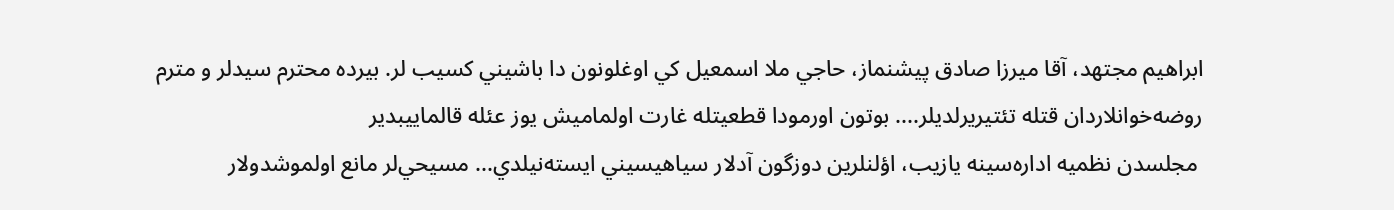ابراهيم مجتهد، آقا ميرزا صادق پيشنماز، حاجي ملا اسمعيل کي اوغلونون دا باشيني کسيب لر. بيرده محترم سيدلر و مترم روضه‌خوانلاردان قتله تئتيريرلديلر.... بوتون اورمودا قطعيتله غارت اولماميش يوز عئله قالماييبدير
 مجلسدن نظميه اداره‌سينه يازيب، اؤلنلرين دوزگون آدلار سياهيسيني ايسته‌نيلدي... مسيحي‌لر مانع اولموشدولار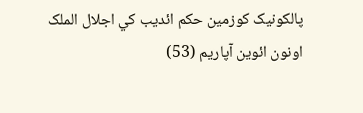پالکونيک کوزمين حکم ائديب کي اجلال الملک اونون ائوين آپاريم (53)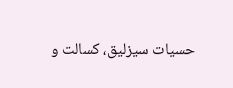حسيات سيزليق، کسالت و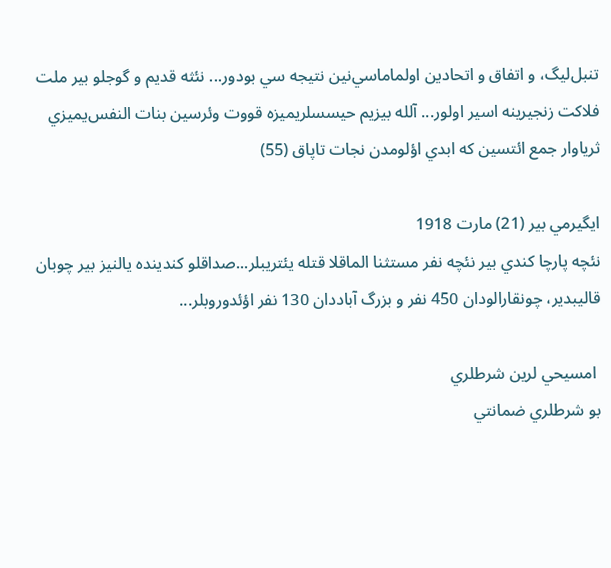تنبل‌ليگ، و اتفاق و اتحادين اولماماسي‌نين نتيجه سي بودور... نئثه قديم و گوجلو بير ملت فلاکت زنجيرينه اسير اولور... آلله بيزيم حيسسلريميزه قووت وئرسين بنات النفس‌يميزي ثرياوار جمع ائتسين که ابدي اؤلومدن نجات تاپاق (55)

ايگيرمي بير (21) مارت 1918
نئچه پارچا کندي بير نئچه نفر مستثنا الماقلا قتله يئتريبلر...صداقلو کندينده يالنيز بير چوبان قاليبدير، چونقارالودان 450 نفر و بزرگ آباددان 130 نفر اؤئدوروبلر...

 امسيحي لرين شرطلري
بو شرطلري ضمانتي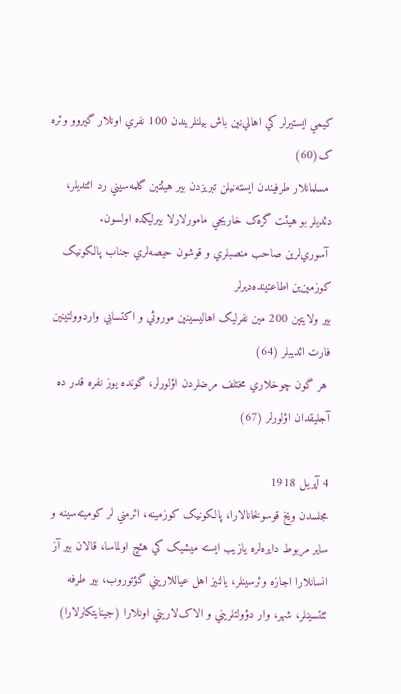کيمي ايستيرلر کي اهالي‌نين باش بيلنلريندن 100 نفري اونلار گيروو وئره ک(60)
 مسلمانلار طرفيندن ايسته‌نيلن تبريزدن بير هيئتين گلمه‌سيني رد ائتديلر، دئديلر بو هيئت گره‌ک خاريجي مامورلارلا بيرليکده اولسون.
 آسوري‌لرين صاحب منصبلري و قوشون حيصه‌لري جناب پالکونيک کوزمين‌ين اطاعتينده‌ديرلر
بير ولايتين 200 مين نفرليک اهاليسينين موروثي و اکتسابي واردوولتينين فارت ائديبلر (64)
 هر گون چوخلاري مختلف مرضلردن اؤلورلر، گونده يوز نفره قدر ده آجليقدان اؤلورلر (67)

4 آپريل 1918
مجلسدن ويخ قوسولخانالارا، پالکونيک کوزمينه، ائرمني لر کوميته‌سينه و ساير مربوط دايره‌لره يازيب ايسته ميشيک کي هئچ اولماسا، قالان بير آز انسانلارا اجازه وئرسينلر، يالنيز اهل عياللاريني گؤتوروب، بير طرفه ئئتسينلر، شهر، وار دؤولتلريني و الاک‌لاريني اونلارا (جينايتکارلارا)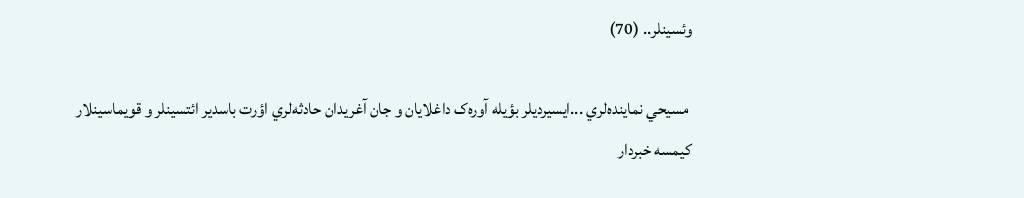وئسينلر.. (70)

 مسيحي نماينده‌لري ...ايسيرديلر بؤيله آوره‌ک داغلايان و جان آغريدان حادثه‌لري اؤرت باسدير ائتسينلر و قويماسينلار کيمسه خبردار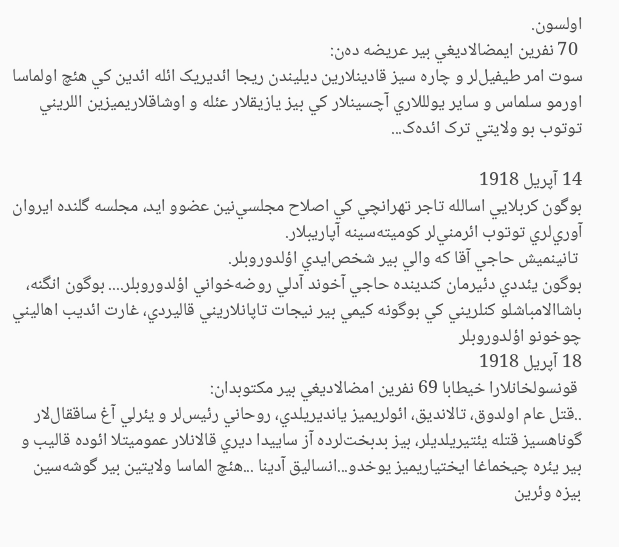اولسون.
 70 نفرين ايمضالاديغي بير عريضه ده‌ن:
سوت امر طيفيل‌لر و چاره سيز قادينلارين ديليندن ريجا ائديريک ائله ائدين کي هئچ اولماسا اورمو سلماس و ساير يولللاري آچسينلار کي بيز يازيقلار عئله و اوشاقلاريميزين اللريني توتوب بو ولايتي ترک ائده‌ک...

14 آپريل 1918
بوگون کربلايي اسالله تاجر تهرانچي کي اصلاح مجلسي‌نين عضوو ايد، مجلسه گلنده ايروان آوري‌لري توتوب ائرمني‌لر کوميته‌سينه آپاريبلار.
 تانينميش حاجي آقا که والي بير شخص‌ايدي اؤلدوروبلر.
بوگون يئددي دئيرمان کندينده حاجي آخوند آدلي روضه‌خواني اؤلدوروبلر.... بوگون انگنه، باشاالامباشلو کنلريني کي بوگونه کيمي بير نيجات تاپانلاريني قاليردي، غارت ائديب اهاليني چوخونو اؤلدوروبلر
18 آپريل 1918
 قونسولخانلارا خيطابا 69 نفرين امضالاديغي بير مکتوبدان:
..قتل عام اولدوق، تالانديق، ائولريميز يانديريلدي، روحاني رئيس‌لر و يئرلي آغ ساققال‌لار گوناهسيز قتله يئتيريلديلر، بيز بدبخت‌لرده آز ساييدا ديري قالانلار عموميتلا ائوده قاليب و بير يئره چيخماغا ايختياريميز يوخدو...انساليق آدينا ...هئچ الماسا ولايتين بير گوشه‌سين بيزه وئرين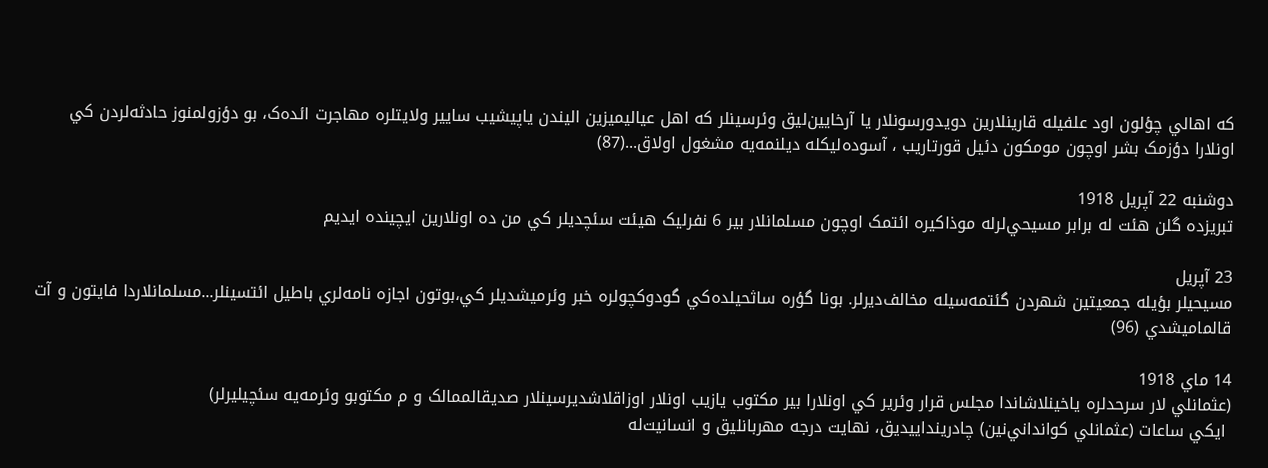که اهالي چؤلون اود علفيله قارينلارين دويدورسونلار يا آرخايين‌ليق وئرسينلر که اهل عياليميزين اليندن ياپيشيب سايير ولايتلره مهاجرت ائده‌ک، بو دؤزولمنوز حادثه‌لردن کي اونلارا دؤزمک بشر اوچون مومکون دئيل قورتاريب ، آسوده‌ليکله ديلنمه‌يه مشغول اولاق...(87)

دوشنبه 22 آپريل 1918
تبريزده گلن هئت له برابر مسيحي‌لرله موذاکيره ائتمک اوچون مسلمانلار بير 6 نفرليک هيئت سئچديلر کي من ده اونلارين ايچينده ايديم

23 آپريل
مسيحيلر بؤيله جمعيتين شهردن گئتمه‌سيله مخالف‌ديرلر. بونا گؤره ساثحيلده‌کي گودوکچولره خبر وئرميشديلر کي،بوتون اجازه نامه‌لري باطيل ائتسينلر...مسلمانلاردا فايتون و آت قالماميشدي (96)

14 ماي 1918
(عثمانلي لار سرحدلره ياخينلاشاندا مجلس قرار وئرير کي اونلارا بير مکتوب يازيب اونلار اوزاقلاشديرسينلار صديقالممالک و م مکتوبو وئرمه‌يه سئچيليرلر)
 ايکي ساعات (عثمانلي کوانداني‌نين) چادرينداييديق، نهايت درجه مهربانليق و انسانيت‌له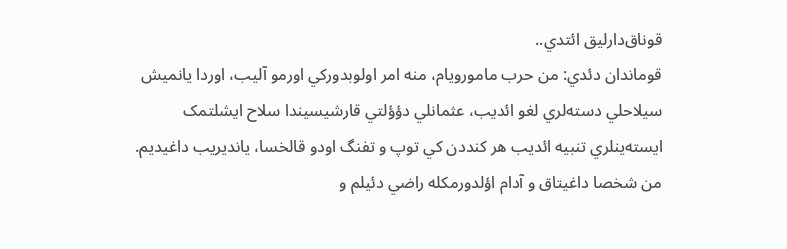قوناق‌دارليق ائتدي..
قوماندان دئدي: من حرب مامورويام، منه امر اولوبدورکي اورمو آليب، اوردا يانميش سيلاحلي دسته‌لري لغو ائديب، عثمانلي دؤؤلتي قارشيسيندا سلاح ايشلتمک ايسته‌ينلري تنبيه ائديب هر کنددن کي توپ و تفنگ اودو قالخسا، يانديريب داغيديم. من شخصا داغيتاق و آدام اؤلدورمکله راضي دئيلم و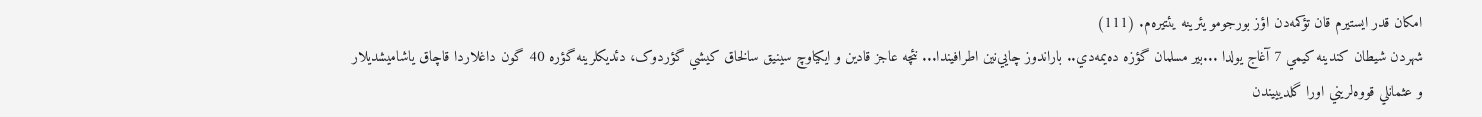امکان قدر ايستيرم قان تؤکمه‌دن اؤز بورجومو يئرينه يئتيره‌م. (111)
شهردن شيطان کندينه کيمي 7 آغاج يولدا ...بير مسلمان گؤزه ده‌يمه‌دي.. باراندوز چايي‌نين اطرافيندا... نئچه عاجز قادين و ايکياوچ سينيق سالخاق کيشي گؤردوک، دئديکلرينه گؤره 40 گون داغلاردا قاچاق ياشاميشديلار و عثمانلي‌ قوو‌ه‌لريني اورا گلديييندن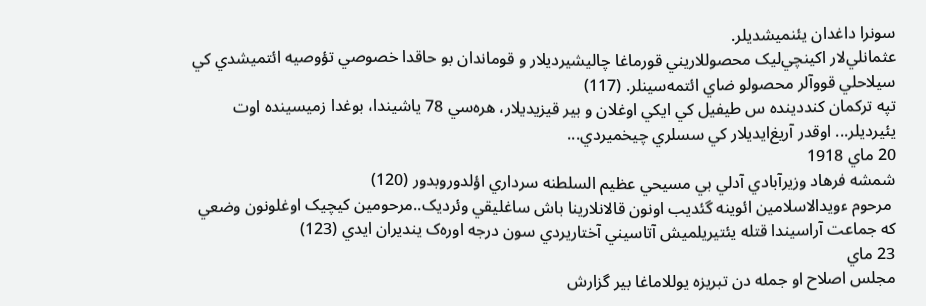سونرا داغدان يئنميشديلر.
عثمانلي‌لار اکينچي‌ليک محصوللاريني قورماغا چاليشيرديلار و قوماندان بو حاقدا خصوصي تؤوصيه ائتميشدي کي سيلاحلي قووآلر محصولو ضاي ائتمه‌سينلر. (117)
تپه ترکمان کنددينده س طيفيل کي ايکي اوغلان و بير قيزيديلار، هره‌سي 78 ياشيندا، بوغدا زميسينده اوت يئيرديلر... اوقدر آريغ‌ايديلار کي سسلري چيخميردي...
20 ماي 1918
شمشه فرهاد وزيرآبادي آدلي بي مسيحي عظيم السلطنه سرداري اؤلدوروبدور (120)
 مرحوم ءويدالاسلامين ائوينه گئديب اونون قالانلارينا باش ساغليقي وئرديک..مرحومين کيچيک اوغلونون وضعي که جماعت آراسيندا قتله يئتيريلميش آتاسيني آختاريردي سون درجه اوره‌ک ينديران ايدي (123)
23 ماي
مجلس اصلاح او جمله دن تبريزه يوللاماغا بير گزارش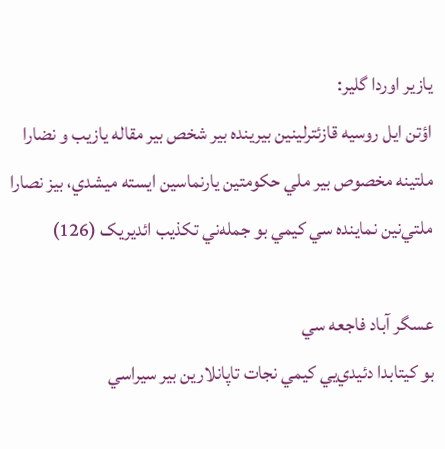يازير اوردا گلير:
اؤتن ايل روسيه قازئترلينين بيرينده بير شخص بير مقاله يازيب و نضارا ملتينه مخصوص بير ملي حکومتين يارنماسين ايسته ميشدي، بيز نصارا ملتي‌نين نماينده سي کيمي بو جمله‌ني تکذيب ائديريک (126)

عسگر آباد فاجعه سي
بو کيتابدا دئيدي‌يي کيمي نجات تاپانلارين بير سيراسي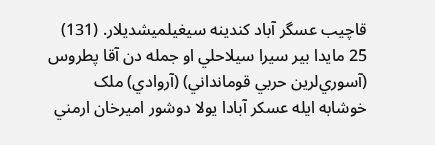قاچيب عسگر آباد کندينه سيغيلميشديلار. (131)
25 مايدا بير سيرا سيلاحلي او جمله دن آقا پطروس (آسوري‌لرين حربي قومانداني) (آروادي) ملک خوشابه ايله عسکر آبادا يولا دوشور اميرخان ارمني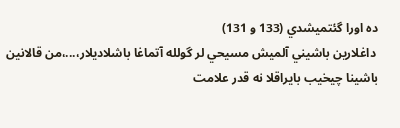ده اورا گئتميشدي (133 و 131)
 داغلارين باشيني آلميش مسيحي لر گولله آتماغا باشلاديلار،...،من قالانين باشينا چيخيب بايراقلا نه قدر علامت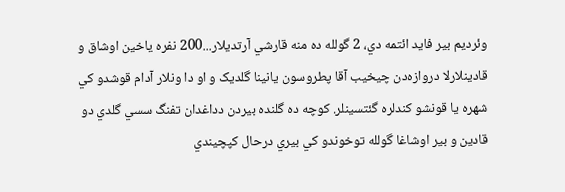وئرديم بير فايد ائتمه دي، 2 گولله ده منه قارشي آرتديلار...200 نفره ياخين اوشاق و قادينلارلا دروازه‌دن چيخيب آقا پطروسون يانينا گلديک و او دا ونلار آدام قوشدو کي شهره يا قونشو کندلره گئتسينلر. کوچه ده گلنده بيردن دداغدان تفنگ سسي گلدي دو قادين و بير اوشاغا گولله توخوندو کي بيري درحال کپچيندي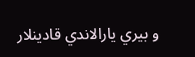و بيري يارالاندي قادينلار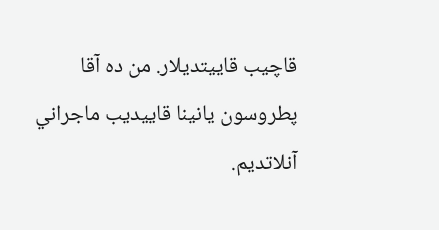قاچيب قاييتديلار. من ده آقا پطروسون يانينا قاييديب ماجراني آنلاتديم.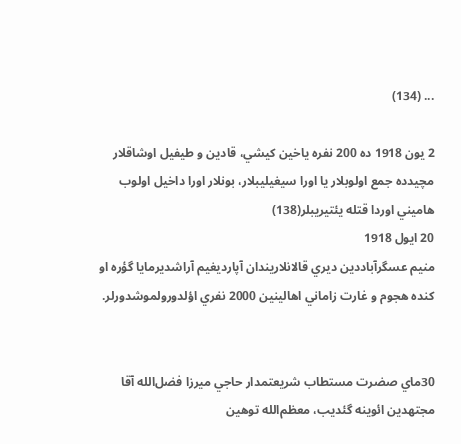... (134)

2 يون 1918 ده 200 نفره ياخين کيشي، قادين و طيفيل اوشاقلار مچيدده جمع اولوبلار يا اورا سيغيليبلار، بونلار اورا داخيل اولوب هاميني اوردا قتله يئتيريبلر(138)
20 ايول 1918
منيم عسگرآباددين ديري قالانلاريندان آپارديغيم آراشديرمايا گؤره او کنده هجوم و غارت زاماني اهالينين 2000 نفري اؤلدورولموشدورلر.


30ماي صضرت مستطاب شريعتمدار حاجي ميرزا فضل‌الله آقا مجتهدين ائوينه گئديب، معظم‌الله‌ توهين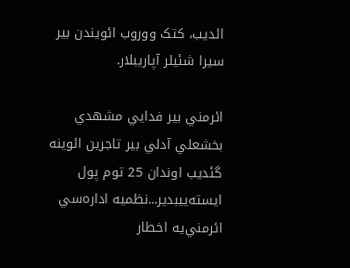ائديب، کتک ووروب ائويندن بير سيرا شئيلر آپاريبلار.

ائرمني بير فدايي مشهدي بخشعلي آدلي بير تاجرين ائوينه گئديب اوندان 25 توم پول ايسته‌ييبدير...نظميه اداره‌سي ائرمني‌يه اخطار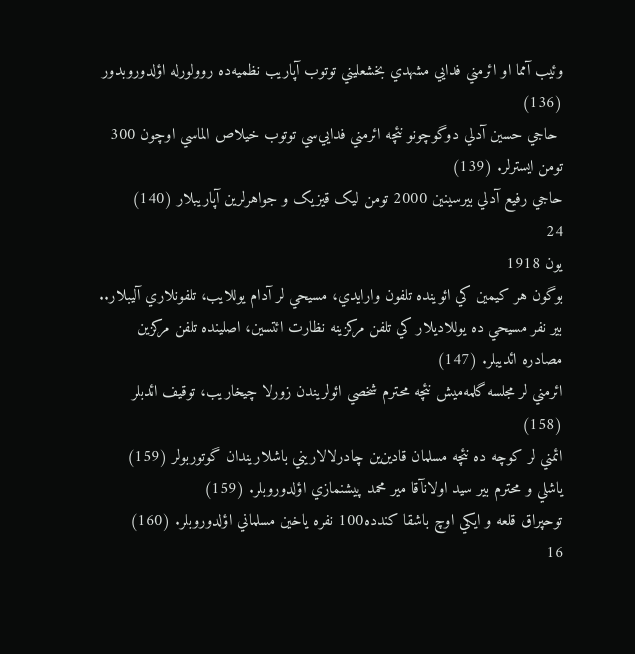وئيب آمما او ائرمني فدايي مشهدي بخشعليني توتوب آپاريب نظميه‌ده روولورله اؤلدوروبدور (136)
 حاجي حسين آدلي دوگوچونو نئچه ائرمني فدايي‌سي توتوب خيلاص الماسي اوچون 300 تومن ايسترلر. (139)
حاجي رفيع آدلي بيرسينين 2000 تومن ليک قيزيک و جواهرلرين آپاريبلار (140)
24
يون 1918
بوگون هر کيمين کي ائوينده تلفون وارايدي، مسيحي لر آدام يوللايب، تلفونلاري آليبلار.. بير نفر مسيحي ده يوللاديلار کي تلفن مرکزينه نظارت ائتسين، اصلينده تلفن مرکزين مصادره ائديبلر. (147)
ائرمني لر مجلسه گلمه‌ميش نئچه محترم شخصي ائولريندن زورلا چيخاريب، توقيف ائدبلر (158)
ائمني لر کوچه ده نئچه مسلمان قادين‌ين چادرلالاريني باشلاريندان گوتوربولر (159)
ياشلي و محترم بير سيد اولانآقا مير محمد پيشنمازي اؤلدوروبلر. (159)
توحپراق قلعه و ايکي اوچ باشقا کندده100 نفره ياخين مسلماني اؤلدوروبلر. (160)
16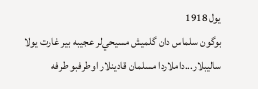يول 1918
بوگون سلماس دان گلميش مسيحي‌لر عجيبه بير غارت يولا ساليبلار...داملاردا مسلمان قادينلار اوطرفبو طرفه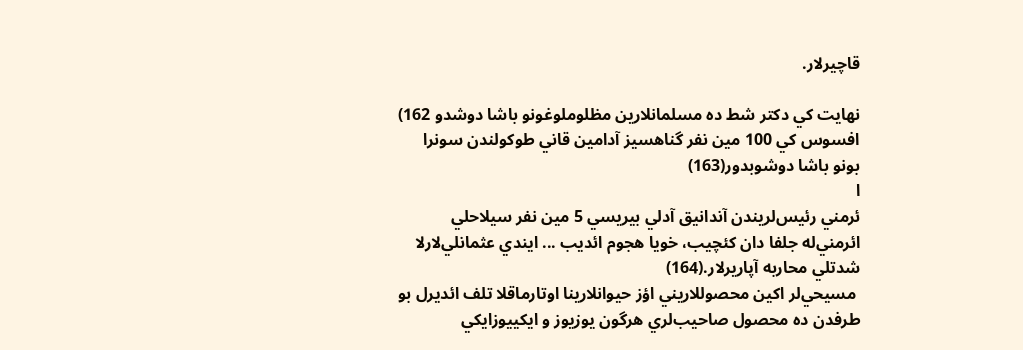قاچيرلار.

نهايت کي دکتر شط ده مسلمانلارين مظلوملوغونو باشا دوشدو 162)
افسوس کي 100 مين نفر گناهسيز آدامين قاني طوکولندن سونرا بونو باشا دوشوبدور(163)
ا
ئرمني رئيس‌لريندن آندانيق آدلي بيريسي 5 مين نفر سيلاحلي ائرمني‌له جلفا دان کئچيب، خويا هجوم ائديب ... ايندي عثمانلي‌لارلا شدتلي محاربه آپاريرلار.(164)
 مسيحي‌لر اکين محصوللاريني اؤز حيوانلارينا اوتارماقلا تلف ائديرل بو طرفدن ده محصول صاحيب‌لري هرگون يوزيوز و ايکييوزايکي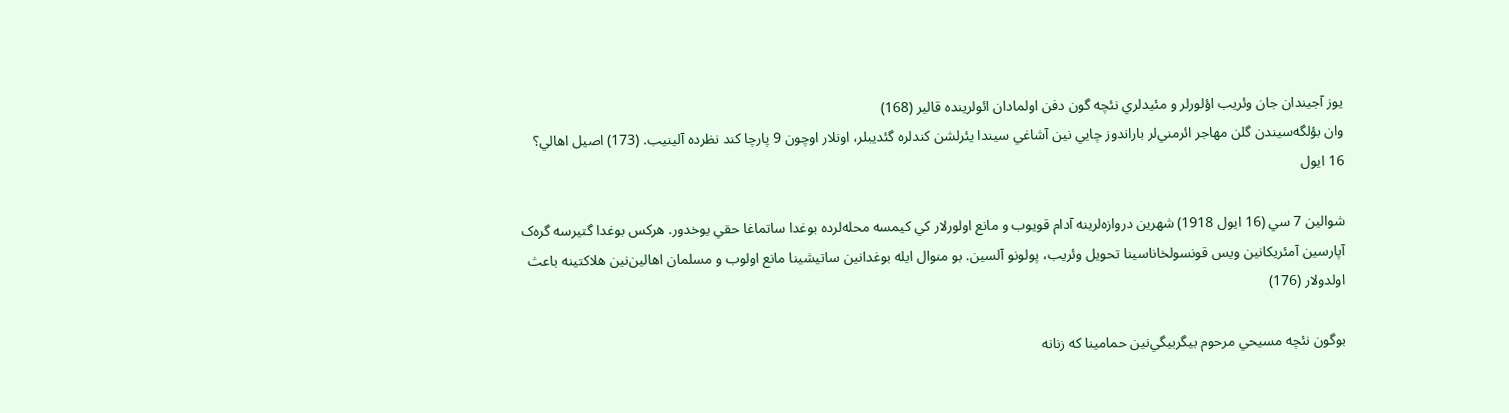يوز آجيندان جان وئريب اؤلورلر و مئيدلري نئچه گون دفن اولمادان ائولرينده قالير (168)
وان بؤلگه‌سيندن گلن مهاجر ائرمني‌لر باراندوز چايي نين آشاغي ‌سيندا يئرلشن کندلره گئديبلر، اونلار اوچون 9 پارچا کند نظرده آلينيب. (173) اصيل اهالي؟
16 ايول

شوالين 7 سي (16 ايول 1918) شهرين دروازه‌لرينه آدام قويوب و مانع اولورلار کي کيمسه محله‌لرده بوغدا ساتماغا حقي يوخدور. هرکس بوغدا گتيرسه گره‌ک آپارسين آمئريکانين ويس قونسولخاناسينا تحويل وئريب، پولونو آلسين. بو منوال ايله بوغدانين ساتيشينا مانع اولوب و مسلمان اهالين‌نين هلاکتينه باعث اولدولار (176)

بوگون نئچه مسيحي مرحوم بيگربيگي‌نين حمامينا که زنانه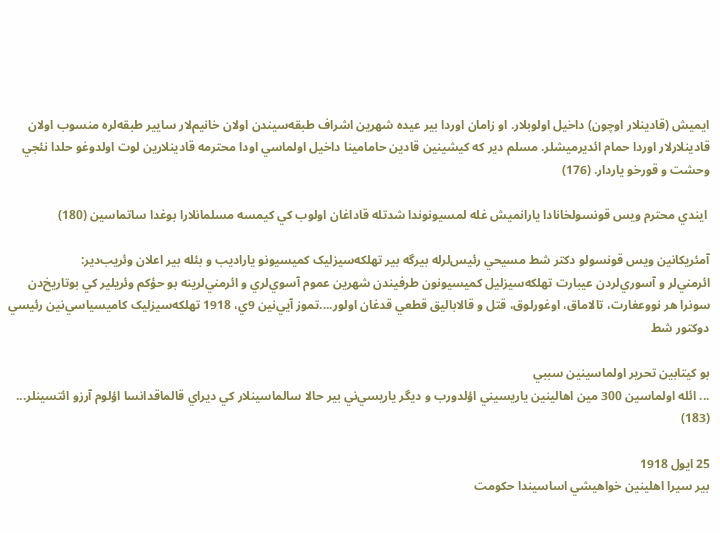ايميش (قادينلار اوچون) داخيل اولوبلار. او زامان اوردا بير عيده شهرين اشراف طبقه‌سيندن اولان خانيم‌لار سايير طبقه‌لره منسوب اولان قادينلارلار اوردا حمام ائديرميشلر. مسلم دير که کيشينين قادين حامامينا داخيل اولماسي اودا محترمه قادينلارين لوت اولدوغو حلدا نئجي وحشت و قورخو ياردار. (176)

 ايندي محترم ويس قونسولخانادا يارانميش غله لمسيونوندا شدتله قاداغان اولوب کي کيمسه مسلمانلارا بوغدا ساتماسين (180)

آمئريکانين ويس قونسولو دکتر شط مسيحي رئيس‌لرله بيرگه بير تهلکه‌سيزليک کميسيونو ياراديب و بئله بير اعلان وئريب‌دير:
ائرمني‌لر و آسوري‌لردن عيبارت تهلکه‌سيزليل کميسيونون طرفيندن شهرين عموم آسوي‌لري و ائرمني‌لرينه بو حؤکم وئريلير کي بوتاريخ‌دن سونرا هر نووعغارت، تالاماق، اوغورلوق، قتل و قالاباليق قطعي قدغان اولور....تموز آيي‌نين 9ي، 1918 تهلکه‌سيزليک کاميسياسي‌نين رئيسي دوکتور شط

بو کيتابين تحرير اولماسينين سببي
... ائله اولماسين 300 مين اهالينين ياريسيني اؤلدورب و ديگر ياريسي‌ني بير حالا سالماسينلار کي ديراي قالماقدانسا اؤلوم آرزو ائتسينلر... (183)

25 ايول 1918
بير سيرا اهلينين خواهيشي اساسيندا حکومت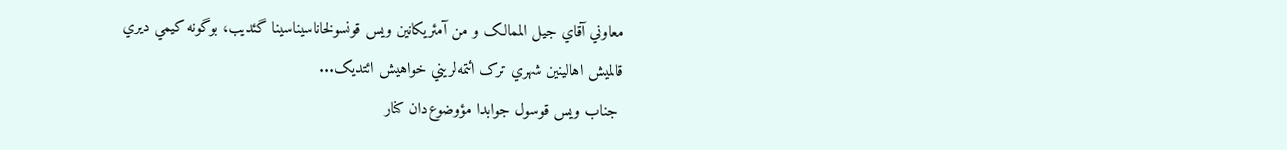معاوني آقاي جيل الممالک و من آمئريکانين ويس قونسولخاناسيناسينا گئديب، بوگونه کيمي ديري قالميش اهالينين شهري ترک ائتمه‌لريني خواهيش ائتديک...
 جناب ويس قوسول جوابدا مؤوضوع‌دان کنار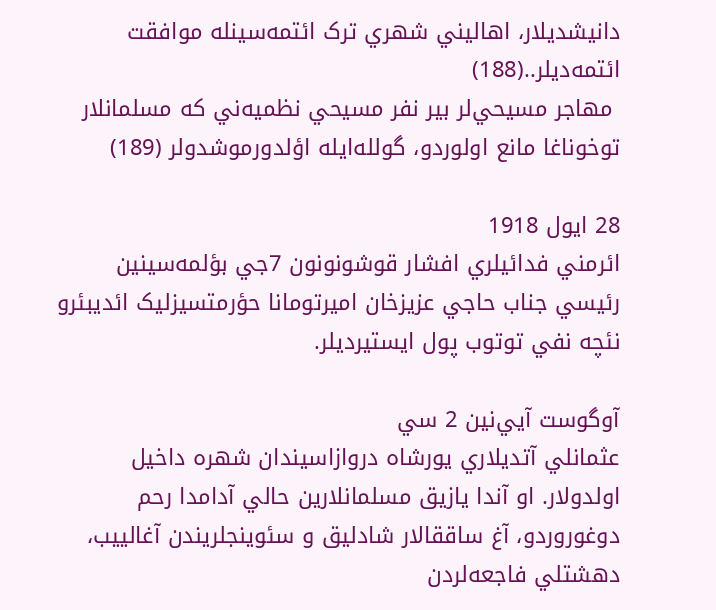دانيشديلار، اهاليني شهري ترک ائتمه‌سينله موافقت ائتمه‌ديلر..(188)
 مهاجر مسيحي‌لر بير نفر مسيحي نظميه‌ني که مسلمانلار توخوناغا مانع اولوردو، گولله‌ايله اؤلدورموشدولر (189)

28 ايول 1918
ائرمني فدائيلري افشار قوشونونون 7جي بؤلمه‌سينين رئيسي جناب حاجي عزيزخان اميرتومانا حؤرمتسيزليک ائديبئرو نئچه نفي توتوب پول ايستيرديلر.

آوگوست آيي‌نين 2 سي
عثمانلي آتديلاري يورشاه دروازاسيندان شهره داخيل اولدولار. او آندا يازيق مسلمانلارين حالي آدامدا رحم دوغوروردو، آغ ساققالار شادليق و سئوينجلريندن آغالييب، دهشتلي فاجعه‌لردن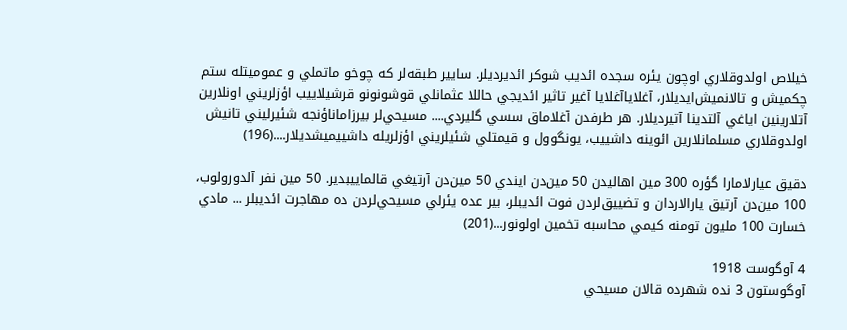خيلاص اولدوقلاري اوچون يئره سجده ائديب شوکر ائديرديلر. سايير طبقه‌لر که چوخو ماتملي و عموميتله ستم چکميش و تالانميش‌ايديلار، آغلاياآغلايا آغير تاثير ائديجي حاللا عثمانلي قوشونونو قرشيلاييب اؤزلريني اونلارين آتلارينين اياغي آلتدينا آتيرديلار. هر طرفدن آغلاماق سسي گليردي.... مسيحي‌لر بيرزاماناؤنجه شئيرليني تانيش اولدوقلاري مسلمانلارين ائوينه داشييب، يونگوول و قيمتلي شئيلريني اؤزلريله داشييميشديلار....(196)

دقيق عيارلامارا گؤره 300 مين اهاليدن 50 مين‌دن ايندي 50 مين‌دن آرتيغي قالماييبدير. 50 مين نفر آلدورولوب، 100 مين‌دن آرتيق يارالاردان و تضييق‌لردن فوت ائديبلر، بير عده يئرلي مسيحي‌لردن ده مهاجرت ائديبلر ... مادي خسارت 100 مليون تومنه کيمي محاسبه تخمين اولونور...(201)

4 آوگوست 1918
آوگوستون 3 نده شهرده قالان مسيحي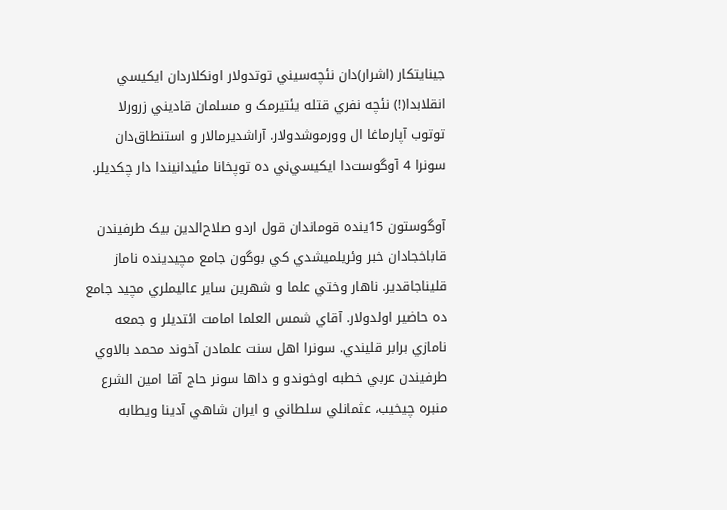جينايتکار (اشرار)دان نئچه‌سيني توتدولار اونکلاردان ايکيسي انقلابدا(!) نئچه نفري قتله يئتيرمک و مسلمان قاديني زرورلا توتوب آپارماغا ال وورموشدولار. آراشديرمالار و استنطاق‌دان سونرا 4 آوگوست‌دا ايکيسي‌ني ده توپخانا مئيدانيندا دار چکديلر.

آوگوستون 15ينده قوماندان قول اردو صلاح‌الدين بيک طرفيندن قاباخجادان خبر وئريلميشدي کي بوگون جامع مچيدينده ناماز قليناجاقدير. ناهار وختي علما و شهرين ساير عاليملري مچيد جامع ده حاضير اولدولار. آقاي شمس العلما امامت ائتديلر و جمعه نامازي برابر قليندي. سونرا اهل سنت علمادن آخوند محمد بالاوي طرفيندن عربي خطبه اوخوندو و داها سونر حاج آقا امين الشرع منبره چيخيب، عثمانلي سلطاني و ايران شاهي آدينا ويطابه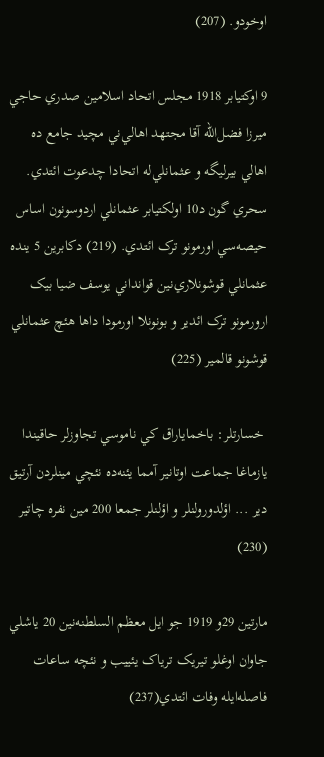اوخودو. (207)

9 اوکتيابر 1918 مجلس اتحاد اسلامين صدري حاجي ميرزا فضل‌الله آقا مجتهد اهالي‌ني مچيد جامع ده اهالي بيرليگه و عثمانلي‌له اتحادا چدعوت ائتدي. سحري گون د10 اولکتيابر عثمانلي اردوسونون اساس حيصه‌سي اورمونو ترک ائتدي. (219) دکابرين 5 ينده عثمانلي قوشونلاري‌نين قوانداني يوسف ضيا بيک ارورمونو ترک ائدير و بونونلا اورمودا داها هئچ عثمانلي قوشونو قالمير (225)

 خسارتلر: باخماياراق کي ناموسي تجاوزلر حاقيندا يازماغا جماعت اوتانير آمما يئنه‌ده نئچي مينلردن آرتيق دير ... اؤلدورولنلر و اؤلنلر جمعا 200 مين نفره چاتير (230)

مارتين 29و 1919 جو ايل معظم السلطنه‌نين 20 ياشلي جاوان اوغلو تيريک ترياک يئييب و نئچه ساعات فاصله‌ايله وفات ائتدي(237)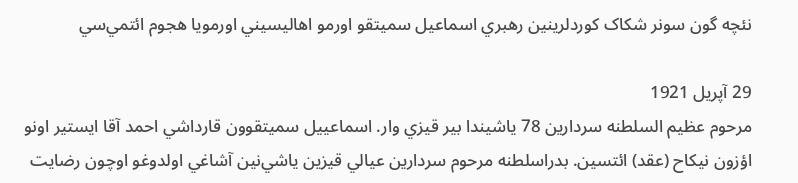نئچه گون سونر شکاک کوردلرينين رهبري اسماعيل سميتقو اورمو اهاليسيني اورمويا هجوم ائتمي‌سي

29 آپريل 1921
مرحوم عظيم السلطنه سردارين 78 ياشيندا بير قيزي وار. اسماعييل سميتقوون قارداشي احمد آقا ايستير اونو اؤزون نيکاح (عقد) ائتسين. بدراسلطنه مرحوم سردارين عيالي قيزين ياشي‌نين آشاغي اولدوغو اوچون رضايت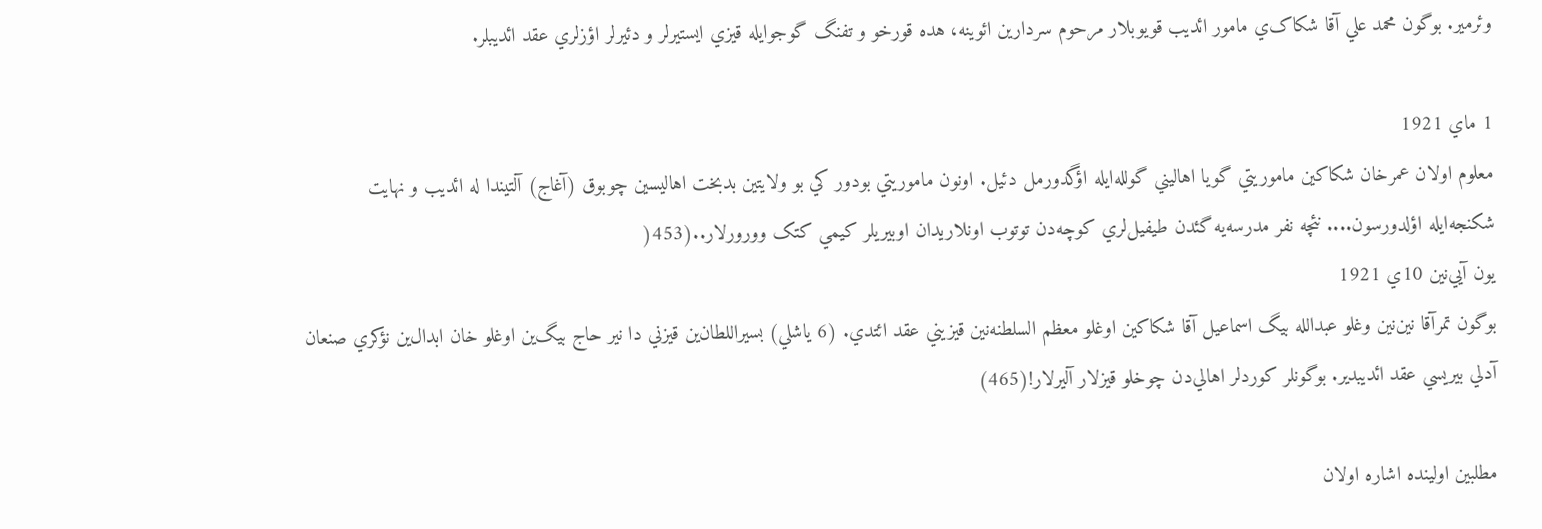وئرمير. بوگون محمد علي آقا شکاک‌ي مامور ائديب قويوبلار مرحوم سردارين ائوينه، هده قورخو و تفنگ گوجو‌ايله قيزي ايستيرلر و دئيرلر اؤزلري عقد ائديبلر.

1 ماي 1921
معلوم اولان عمرخان شکاکين ماموريتي گويا اهاليني گولله‌ايله اؤگدورمل دئيل. اونون ماموريتي بودور کي بو ولايتين بدبخت اهاليسين چوبوق (آغاج) آلتيندا له ائديب و نهايت شکنجه‌ايله اؤلدورسون.... نئچه نفر مدرسه‌يه گئدن طيفيل‌لري کوچه‌دن توتوب اونلاريدان اوبيريلر کيمي کتک وورورلار..(453(
يون آيي‌نين 10ي 1921
بوگون تمرآقا نين‌نين وغلو عبدالله بيگ اسماعيل آقا شکاکين اوغلو معظم السلطنه‌نين قيزيني عقد ائتدي. (6 ياشلي) بسيراللطان‌ين قيزني دا نير حاج بيگ‌ين اوغلو خان ابدال‌ين نؤکري صنعان آدلي بيريسي عقد ائديبدير. بوگونلر کوردلر اهالي‌دن چوخلو قيزلار آليرلار!(465)

مطلبين اولينده اشاره اولان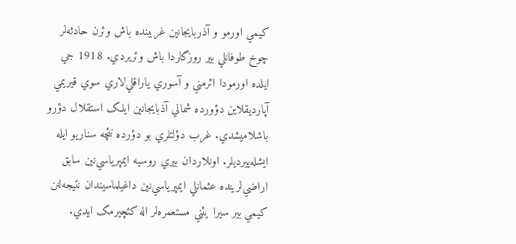کيمي اورمو و آذربايجانين غربينده باش وئرن حادثه‌لر چوخ طوفانلي بير روزگاردا باش وئريردي. 1918 جي ايلده اورمودا ائرمني و آسوري ياراقلي‌لاري سوي قيريمي آپارديقلاين دؤورده شمالي آذبايجانين ايلک استقلال دؤرو باشلاميشدي. غرب دؤلتلري بو دؤرده نئچه سناريو ايله ايشله‌ييرديلر. اونلاردان بيري روسيه‌ ايمپرياسي‌نين سابق اراضي‌لرينده عثمانلي ايمپرياسي‌نين داغيلماسيندان نتيجه‌لنن کيمي بير سيرا يئني مستعمره‌لر اله کئچيرمک ايدي.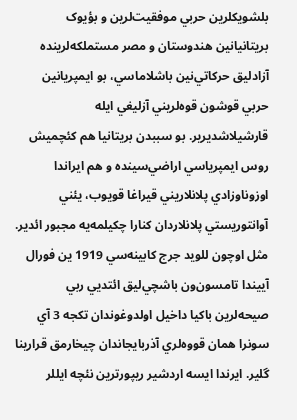بلشويکلرين حربي موفقيت‌لرين و بؤيوک بريتانيانين هندوستان و مصر مستملکه‌لرينده آزادليق حرکاتي‌نين باشلاماسي، بو ايمپريانين حربي قوشون قوه‌لريني آزليغي ايله قارشيلاشديرير. بو سببدن بريتانيا هم کئچميش روس ايمپرياسي اراضي‌سينده و هم ايراندا اوزوناوزادي پلانلاريني قيراغا قويوب، يئني آوانتوريستي پلانلاردان کنارا چکيلمه‌يه مجبور ائدير. مثل اوچون للويد جرج کابينه‌سي 1919 ين فورال آييندا تامسون‌ون باشچي‌ليق ائتديي ربي صيحه‌لرين باکيا داخيل اولدوغوندان تکجه 3 آي سونرا همان قووه‌لري آذربايجاندان چيخارمق قرارينا گلير. ايرندا ايسه اردشير ريپورترين نئچه ايللر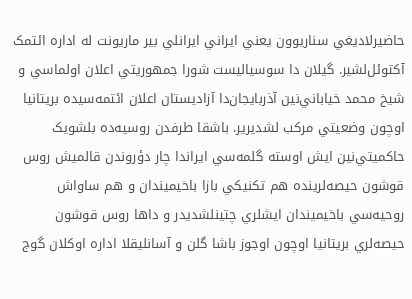حاضيرلاديغي سناريوون يعني ايراني ايرانلي بير ماريونت له اداره ائتمک آکتوئل‌لشير. گيلان دا سوسياليست شورا جمهوريتي اعلان اولماسي و شيخ محمد خياباني‌نين آذربايجان‌دا آزاديستان اعلان ائتمه‌سيده بريتانيا اوچون وضعيتي مرکب لشديرير. باشقا طرفدن روسيه‌ده بلشويک حاکميتي‌نين ايش اوسته گلمه‌سي ايراندا چار دؤروندن قالميش روس قوشون حيصه‌لرينده هم تکنيکي بازا باخيميندان و هم ساواش روحيه‌سي باخيميندان ايشلري چتينلشديدر و داها روس قوشون حيصه‌لري بريتانيا اوچون اوجوز باشا گلن و آسانليقلا اداره اوکلان گوج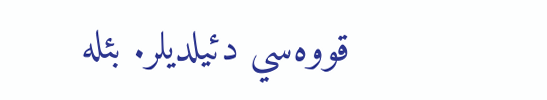قووه‌سي دئيلديلر. بئله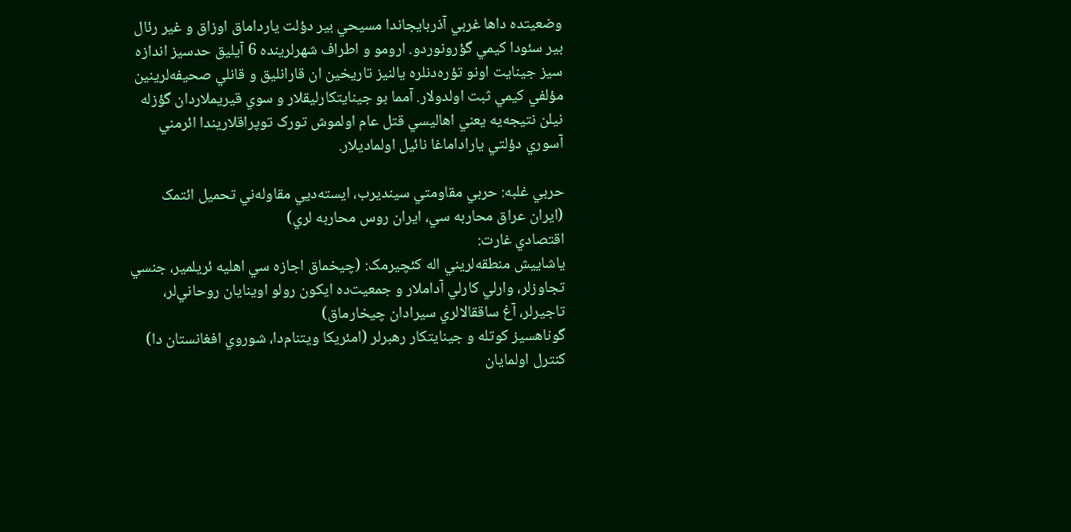وضعيتده داها غربي آذربايجاندا مسيحي بير دؤلت يارداماق اوزاق و غير رئال بير سئودا کيمي گؤرونوردو. ارومو و اطراف شهرلرينده 6 آيليق حدسيز اندازه سيز جينايت‌ اونو تؤره‌دنلره يالنيز تاريخين ان قارانليق و قانلي صحيفه‌لرينين مؤلفي کيمي ثبت اولدولار. آمما بو جينايتکارليقلار و سوي قيريملاردان گؤزله نيلن نتيجه‌يه يعني اهاليسي قتل عام اولموش تورک توپراقلاريندا ائرمني آسوري دؤلتي ياراداماغا نائيل اولماديلار.

حربي غلبه: حربي مقاومتي سينديرب، ايسته‌ديي مقاوله‌ني تحميل ائتمک (ايران عراق محاربه سي، ايران روس محاربه لري)
اقتصادي غارت:
ياشاييش منطقه‌لريني اله کئچيرمک: (چيخماق اجازه سي اهليه ئريلمير، جنسي تجاوزلر، وارلي کارلي آداملار و جمعيت‌ده ايکون رولو اوينايان روحاني‌لر، تاجيرلر، آغ ساققالالري سيرادان چيخارماق)
گوناهسيز کوتله و جينايتکار رهبرلر (امئريکا ويتنام‌دا، شوروي افغانستان دا)
کنترل اولمايان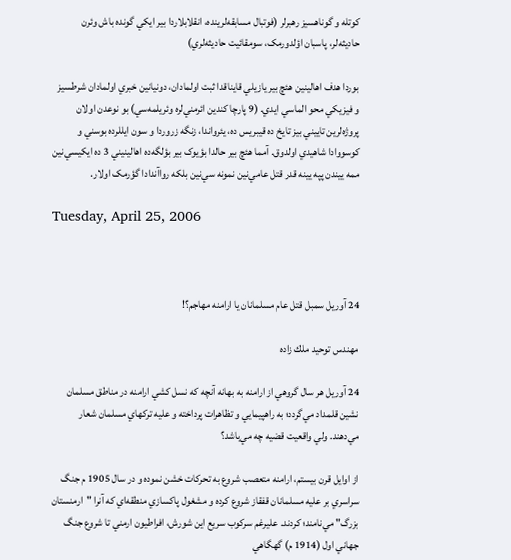کوتله و گوناهسيز رهبرلر (فوتبال مسابقه‌لرينده، انقلابلاردا بير ايکي گونده باش وئرن حاديثه‌لر، پاسبان اؤلدورمک، سومقائيت حاديثه‌لري)

بوردا هدف اهالينين هئچ بير يازيلي قايناقدا ثبت اولمادان، دونيانين خبري اولمادان شرطسيز و فيزيکي محو الماسي ايدي. (9 پارچا کندين ائرمني‌لره وئريلمه‌سي) بو نوعدن اولان پروژه‌لرين تاييني بيز تايخ ده قيبريس ده، يئرواندا، زنگه زروردا و سون ايللرده بوسني‌ و کوسووادا شاهيدي اولدوق. آمما هئچ بير حالدا بؤيوک بير بؤلگه‌ده اهالينيني 3 ده ايکيسي‌نين ممه ييندن پپه يينه قدر قتل عامي‌نين نمونه سي‌نين بلکه رواآندادا گؤرمک اولار.

Tuesday, April 25, 2006



24 آوريل سمبل قتل عام مسلمانان يا ارامنه مهاجم؟!

مهندس توحيد ملك زاده

24 آوريل هر سال گروهي از ارامنه به بهانه آنچه كه نسل كشي ارامنه در مناطق مسلمان نشين قلمداد مي‌گردد؛ به راهپيمايي و تظاهرات پرداخته و عليه تركهاي مسلمان شعار مي‌دهند. ولي واقعيت قضيه چه مي‌باشد؟

از اوايل قرن بيستم، ارامنه متعصب شروع به تحركات خشن نموده و در سال 1905 م جنگ سراسري بر عليه مسلمانان قفقاز شروع كرده و مشغول پاكسازي منطقه‌اي كه آنرا "ارمنستان بزرگ" مي‌نامند؛ كردند. عليرغم سركوب سريع اين شورش، افراطيون ارمني تا شروع جنگ جهاني اول (1914 م) گهگاهي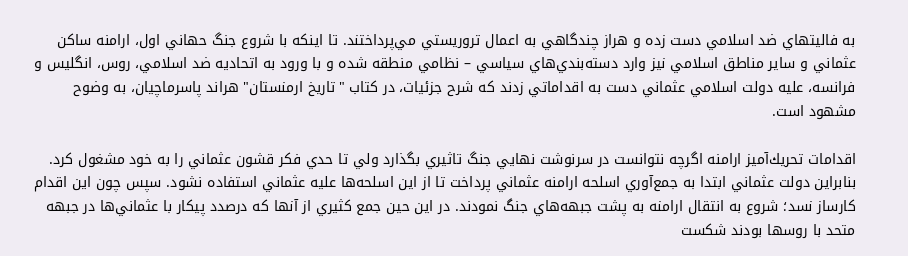به فاليتهاي ضد اسلامي دست زده و هراز چندگاهي به اعمال تروريستي مي‌پرداختند. تا اينكه با شروع جنگ حهاني اول، ارامنه ساكن عثماني و ساير مناطق اسلامي نيز وارد دسته‌بندي‌هاي سياسي – نظامي منطقه شده و با ورود به اتحاديه ضد اسلامي، روس، انگليس و فرانسه، عليه دولت اسلامي عثماني دست به اقداماتي زدند كه شرح جزئيات، در كتاب "تاريخ ارمنستان" هراند پاسرماچيان، به وضوح مشهود است.

اقدامات تحريك‌آميز ارامنه اگرچه نتوانست در سرنوشت نهايي جنگ تاثيري بگذارد ولي تا حدي فكر قشون عثماني را به خود مشغول كرد. بنابراين دولت عثماني ابتدا به جمع‌آوري اسلحه ارامنه عثماني پرداخت تا از اين اسلحه‌ها عليه عثماني استفاده نشود. سپس چون اين اقدام كارساز نسد؛ شروع به انتقال ارامنه به پشت جبهه‌هاي جنگ نمودند. در اين حين جمع كثيري از آنها كه درصدد پيكار با عثماني‌ها در جبهه متحد با روسها بودند شكست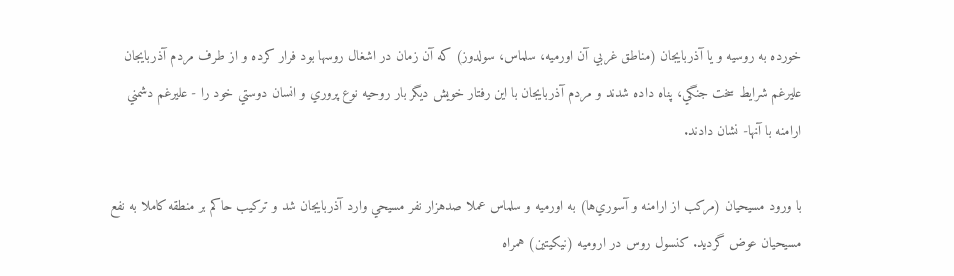خورده به روسيه و يا آذربايجان (مناطق غربي آن اورميه، سلماس، سولدوز) كه آن زمان در اشغال روسها بود فرار كرده و از طرف مردم آذربايجان عليرغم شرايط سخت جنگي، پناه داده شدند و مردم آذربايجان با اين رفتار خويش ديگر بار روحيه نوع پروري و انسان دوستي خود را - عليرغم دشمني ارامنه با آنها- نشان دادند.

با ورود مسيحيان (مركب از ارامنه و آسوري‌ها) به اورميه و سلماس عملا صدهزار نفر مسيحي وارد آذربايجان شد و تركيب حاكم بر منطقه كاملا به نفع مسيحيان عوض گرديد. كنسول روس در اروميه (نيكيتين) همراه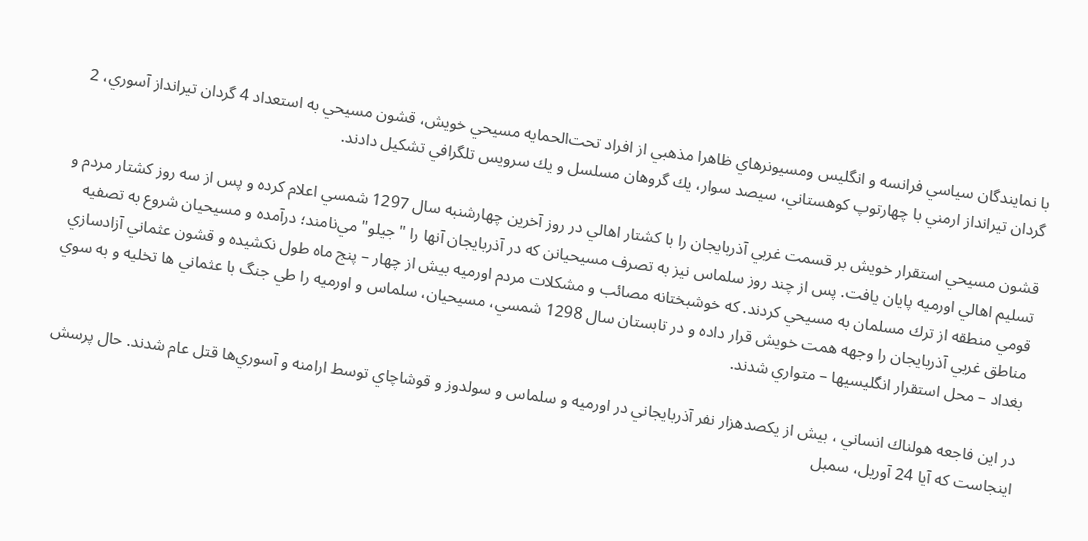با نمايندگان سياسي فرانسه و انگليس ومسيونرهاي ظاهرا مذهبي از افراد تحت‌الحمايه مسيحي خويش، قشون مسيحي به استعداد 4 گردان تيرانداز آسوري، 2 گردان تيرانداز ارمني با چهارتوپ كوهستاني، سيصد سوار، يك گروهان مسلسل و يك سرويس تلگرافي تشكيل دادند.

قشون مسيحي استقرار خويش بر قسمت غربي آذربايجان را با كشتار اهالي در روز آخرين چهارشنبه سال 1297 شمسي اعلام كرده و پس از سه روز كشتار مردم و تسليم اهالي اورميه پايان يافت. پس از چند روز سلماس نيز به تصرف مسيحيانن كه در آذربايجان آنها را "جيلو" مي‌نامند؛ درآمده و مسيحيان شروع به تصفيه قومي منطقه از ترك مسلمان به مسيحي كردند. كه خوشبختانه مصائب و مشكلات مردم اورميه بيش از چهار – پنج ماه طول نكشيده و قشون عثماني آزادسازي مناطق غربي آذربايجان را وجهه همت خويش قرار داده و در تابستان سال 1298 شمسي، مسيحيان، سلماس و اورميه را طي جنگ با عثماني ها تخليه و به سوي بغداد – محل استقرار انگليسيها – متواري شدند.

در اين فاجعه هولناك انساني ، بيش از يكصدهزار نفر آذربايجاني در اورميه و سلماس و سولدوز و قوشاچاي توسط ارامنه و آسوري‌ها قتل عام شدند. حال پرسش اينجاست كه آيا 24 آوريل، سمبل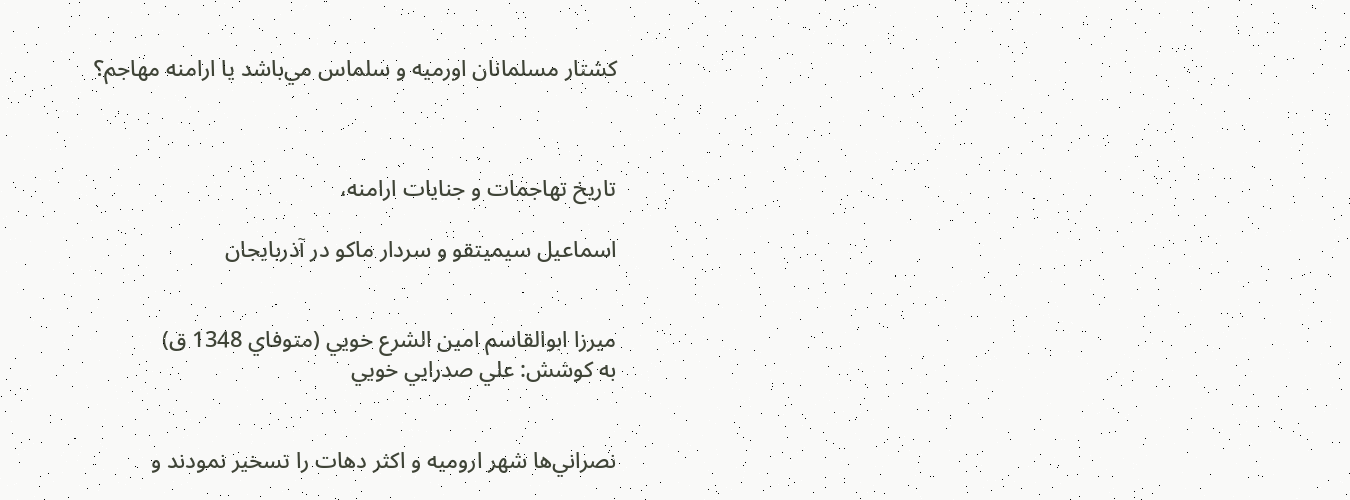كشتار مسلمانان اورميه و سلماس مي‌باشد يا ارامنه مهاجم؟



تاريخ تهاجمات و جنايات ارامنه،

اسماعيل سيميتقو و سردار ماكو در آذربايجان


ميرزا ابوالقاسم امين الشرع خويي (متوفاي 1348 ق)
به كوشش: علي صدرايي خويي


نصراني‌ها شهر اروميه و اكثر دهات را تسخير نمودند و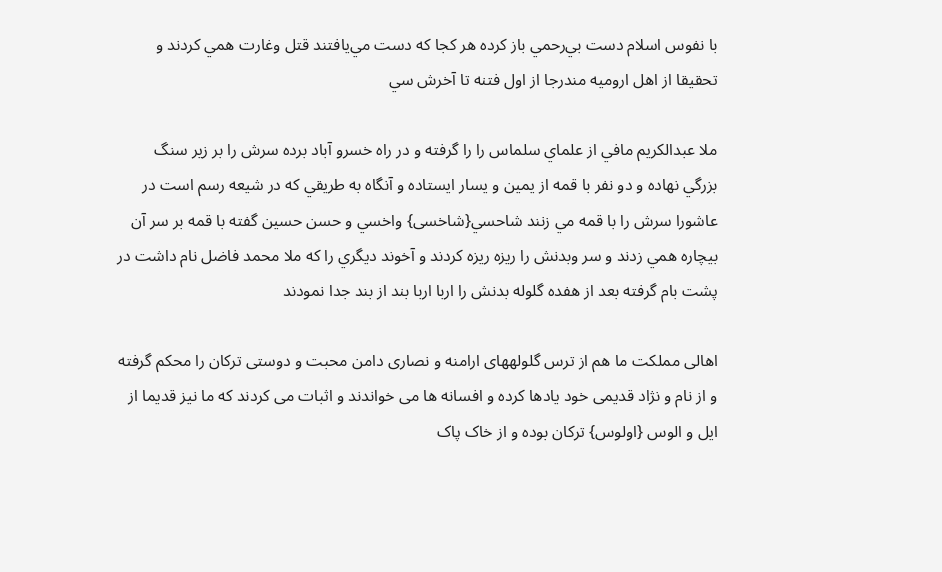با نفوس اسلام دست بي‌رحمي باز كرده هر كجا كه دست مي‌يافتند قتل وغارت همي كردند و تحقيقا از اهل اروميه مندرجا از اول فتنه تا آخرش سي

ملا عبدالكريم مافي از علماي سلماس را را گرفته و در راه خسرو آباد برده سرش را بر زير سنگ بزرگي نهاده و دو نفر با قمه از يمين و يسار ايستاده و آنگاه به طريقي كه در شيعه رسم است در عاشورا سرش را با قمه مي زنند شاحسي{شاخسی} واخسي و حسن حسين گفته با قمه بر سر آن بيچاره همي زدند و سر وبدنش را ريزه ريزه كردند و آخوند ديگري را كه ملا محمد فاضل نام داشت در پشت بام گرفته بعد از هفده گلوله بدنش را اربا اربا بند از بند جدا نمودند

اهالی مملکت ما هم از ترس گلولههای ارامنه و نصاری دامن محبت و دوستی ترکان را محکم گرفته و از نام و نژاد قدیمی خود یادها کرده و افسانه ها می خواندند و اثبات می کردند که ما نیز قدیما از ایل و الوس {اولوس} ترکان بوده و از خاک پاک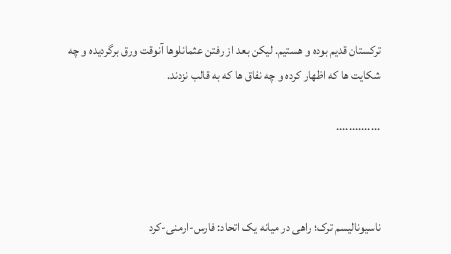ترکستان قدیم بوده و هستیم. لیکن بعد از رفتن عثمانلوها آنوقت ورق برگردیده و چه شکایت ها که اظهار کرده و چه نفاق ها که به قالب نزدند.

..............



ناسیونالیسم ترک؛ راهی در میانه یک اتحاد: فارس-ارمنی-کرد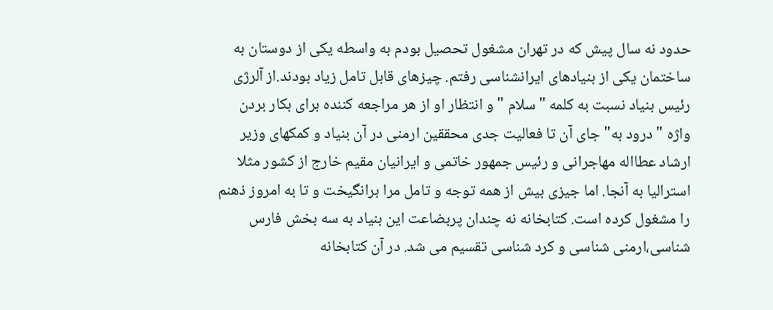حدود نه سال پیش که در تهران مشغول تحصیل بودم به واسطه یکی از دوستان به ساختمان یکی از بنیادهای ایرانشناسی رفتم. چیزهای قابل تامل زیاد بودند.از آلرژی رئیس بنیاد نسبت به کلمه "سلام " و انتظار او از هر مراجعه کننده برای بکار بردن واژه " درود به" جای آن تا فعالیت جدی محققین ارمنی در آن بنیاد و کمکهای وزیر ارشاد عطااله مهاجرانی و رئیس جمهور خاتمی و ایرانیان مقیم خارج از کشور مثلا استرالیا به آنجا. اما جیزی بیش از همه توجه و تامل مرا برانگیخت و تا به امروز ذهنم را مشغول کرده است. کتابخانه نه چندان پربضاعت این بنیاد به سه بخش فارس شناسی،ارمنی شناسی و کرد شناسی تقسیم می شد. در آن کتابخانه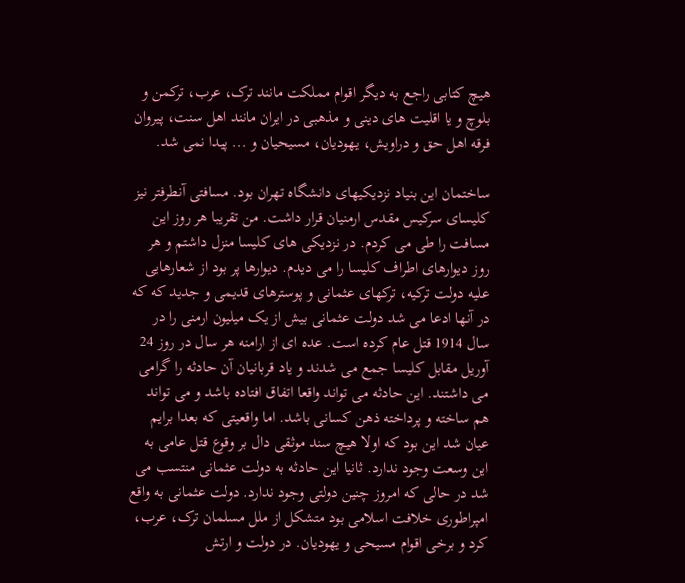هیچ کتابی راجع به دیگر اقوام مملکت مانند ترک، عرب، ترکمن و بلوچ و یا اقلیت های دینی و مذهبی در ایران مانند اهل سنت، پیروان فرقه اهل حق و دراویش، یهودیان، مسیحیان و ... پیدا نمی شد.

ساختمان این بنیاد نزدیکیهای دانشگاه تهران بود. مسافتی آنطرفتر نیز کلیسای سرکیس مقدس ارمنیان قرار داشت. من تقریبا هر روز این مسافت را طی می کردم. در نزدیکی های کلیسا منزل داشتم و هر روز دیوارهای اطراف کلیسا را می دیدم. دیوارها پر بود از شعارهایی علیه دولت ترکیه، ترکهای عثمانی و پوسترهای قدیمی و جدید که که در آنها ادعا می شد دولت عثمانی بیش از یک میلیون ارمنی را در سال 1914 قتل عام کرده است. عده ای از ارامنه هر سال در روز 24 آوریل مقابل کلیسا جمع می شدند و یاد قربانیان آن حادثه را گرامی می داشتند. این حادثه می تواند واقعا اتفاق افتاده باشد و می تواند هم ساخته و پرداخته ذهن کسانی باشد. اما واقعیتی که بعدا برایم عیان شد این بود که اولا هیچ سند موثقی دال بر وقوع قتل عامی به این وسعت وجود ندارد. ثانیا این حادثه به دولت عثمانی منتسب می شد در حالی که امروز چنین دولتی وجود ندارد. دولت عثمانی به واقع امپراطوری خلافت اسلامی بود متشکل از ملل مسلمان ترک، عرب، کرد و برخی اقوام مسیحی و یهودیان. در دولت و ارتش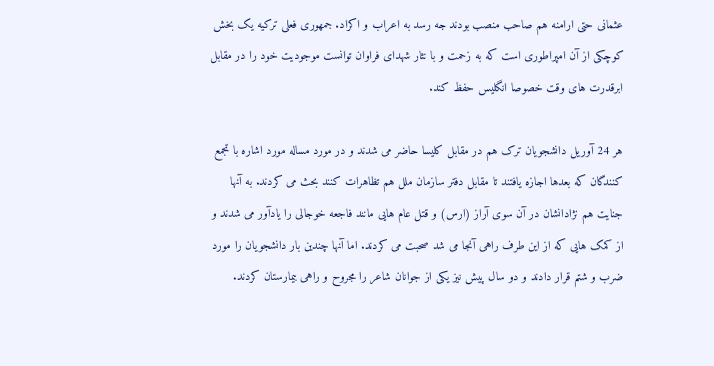عثمانی حتی ارامنه هم صاحب منصب بودند جه رسد به اعراب و اکراد. جمهوری فعلی ترکیه یک بخش کوچکی از آن امپراطوری است که به زحمت و با نثار شهدای فراوان توانست موجودیت خود را در مقابل ابرقدرت های وقت خصوصا انگلیس حفظ کند.

هر 24 آوریل دانشجویان ترک هم در مقابل کلیسا حاضر می شدند و در مورد مساله مورد اشاره با تجمع کنندگان که بعدها اجازه یافتند تا مقابل دفتر سازمان ملل هم تظاهرات کنند بحث می کردند. به آنها جنایت هم نژادانشان در آن سوی آراز (ارس) و قتل عام هایی مانند فاجعه خوجالی را یادآور می شدند و از کمک هایی که از این طرف راهی آنجا می شد صحبت می کردند. اما آنها چندین بار دانشجویان را مورد ضرب و شتم قرار دادند و دو سال پیش نیز یکی از جوانان شاعر را مجروح و راهی بیمارستان کردند.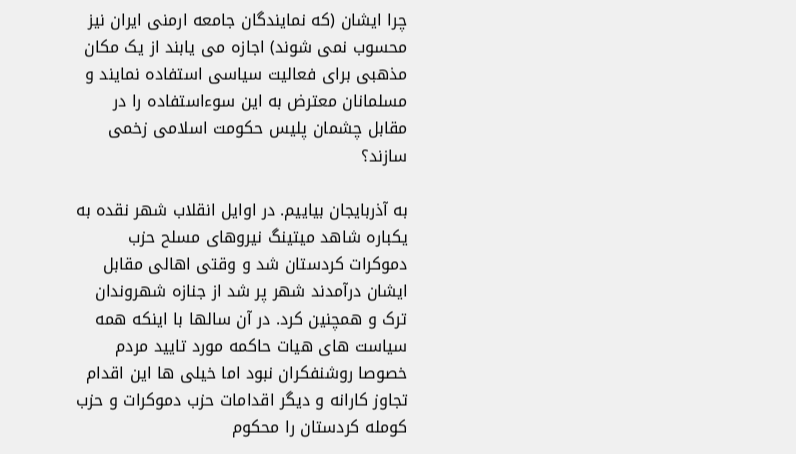چرا ایشان (که نمایندگان جامعه ارمنی ایران نیز محسوب نمی شوند) اجازه می یابند از یک مکان مذهبی برای فعالیت سیاسی استفاده نمایند و مسلمانان معترض به این سوءاستفاده را در مقابل چشمان پلیس حکومت اسلامی زخمی سازند؟

به آذربایجان بیاییم. در اوایل انقلاب شهر نقده به یکباره شاهد میتینگ نیروهای مسلح حزب دموکرات کردستان شد و وقتی اهالی مقابل ایشان درآمدند شهر پر شد از جنازه شهروندان ترک و همچنین کرد. در آن سالها با اینکه همه سیاست های هیات حاکمه مورد تایید مردم خصوصا روشنفکران نبود اما خیلی ها این اقدام تجاوز کارانه و دیگر اقدامات حزب دموکرات و حزب کومله کردستان را محکوم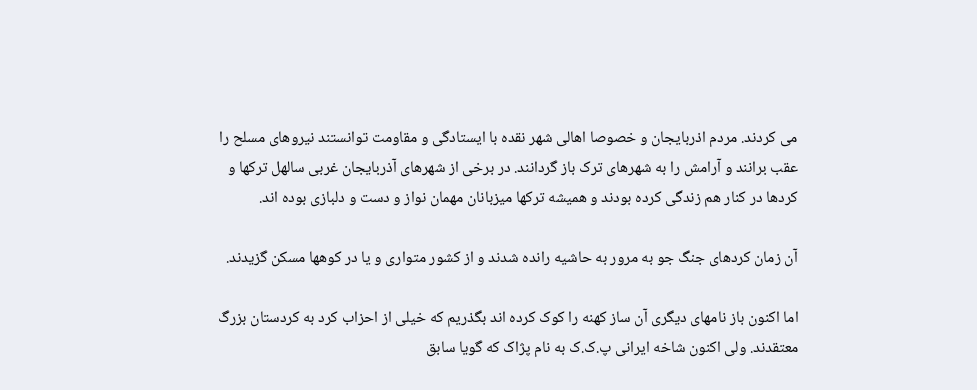می کردند. مردم اذربایجان و خصوصا اهالی شهر نقده با ایستادگی و مقاومت توانستند نیروهای مسلح را عقب برانند و آرامش را به شهرهای ترک باز گردانند. در برخی از شهرهای آذربایجان غربی سالهل ترکها و کردها در کنار هم زندگی کرده بودند و همیشه ترکها میزبانان مهمان نواز و دست و دلبازی بوده اند.

آن زمان کردهای جنگ جو به مرور به حاشیه رانده شدند و از کشور متواری و یا در کوهها مسکن گزیدند.

اما اکنون باز نامهای دیگری آن ساز کهنه را کوک کرده اند بگذریم که خیلی از احزاب کرد به کردستان بزرگ معتقدند. ولی اکنون شاخه ایرانی پ.ک.ک به نام پژاک که گویا سابق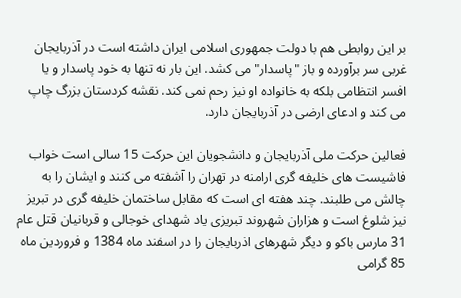بر این روابطی هم با دولت جمهوری اسلامی ایران داشته است در آذربایجان غربی سر برآورده و باز "پاسدار" می کشد. این بار نه تنها به خود پاسدار و یا افسر انتظامی بلکه به خانواده او نیز رحم نمی کند. نقشه کردستان بزرگ چاپ می کند و ادعای ارضی در آذربایجان دارد.

فعالین حرکت ملی آذربایجان و دانشجویان این حرکت 15 سالی است خواب فاشیست های خلیفه گری ارامنه در تهران را آشفته می کنند و ایشان را به چالش می طلبند. چند هفته ای است که مقابل ساختمان خلیفه گری در تبریز نیز شلوغ است و هزاران شهروند تبریزی یاد شهدای خوجالی و قربانیان قتل عام 31 مارس باکو و دیگر شهرهای اذربایجان را در اسفند ماه 1384 و فروردین ماه 85 گرامی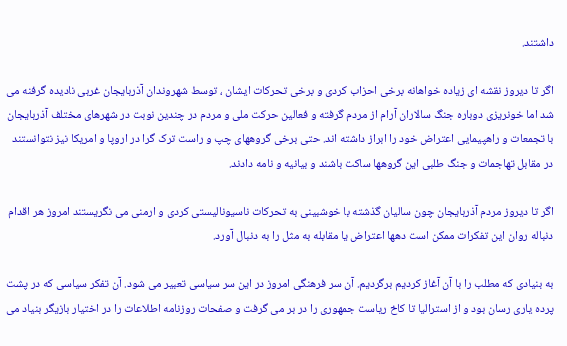داشتند.

اگر تا دیروز نقشه ای زیاده خواهانه برخی احزاب کردی و برخی تحرکات ایشان ، توسط شهروندان آذربایجان غربی نادیده گرفنه می شد اما خونریزی دوباره جنگ سالاران آرام از مردم گرفته و فعالین حرکت ملی و مردم در چندین نوبت در شهرهای مختلف آذربایجان با تجمعات و راهپیمایی اعتراض خود را ابراز داشته اند. حتی برخی گروههای چپ و راست ترک گرا در اروپا و امریکا نیز نتوانستند در مقابل تهاجمات و جنگ طلبی این گروهها ساکت باشند و بیانیه و نامه دادند.

اگر تا دیروز مردم آذربایجان چون سالیان گذشته با خوشبینی به تحرکات ناسیونالیستی کردی و ارمنی می نگریستند امروز هر اقدام دنباله روان این تفکرات ممکن است دهها اعتراض یا مقابله به مثل را به دنبال آورد.

به بنیادی که مطلب را با آن آغاز کردیم برگردیم. آن سر فرهنگی امروز در این سر سیاسی تعبیر می شود. آن تفکر سیاسی که در پشت پرده یاری رسان بود و از استرالیا تا کاخ ریاست جمهوری را در بر می گرفت و صفحات روزنامه اطلاعات را در اختیار بازیگر بنیاد می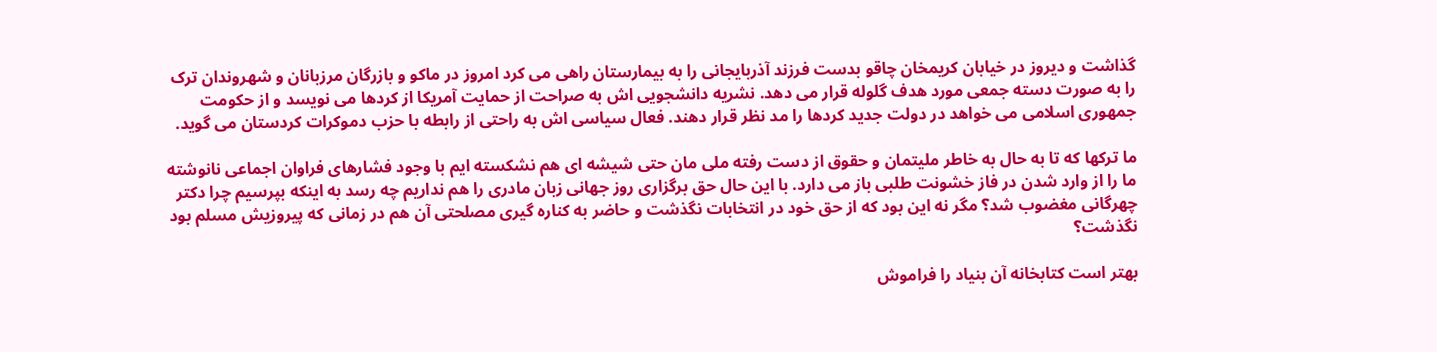گذاشت و دیروز در خیابان کریمخان چاقو بدست فرزند آذربایجانی را به بیمارستان راهی می کرد امروز در ماکو و بازرگان مرزبانان و شهروندان ترک را به صورت دسته جمعی مورد هدف گلوله قرار می دهد. نشریه دانشجویی اش به صراحت از حمایت آمریکا از کردها می نویسد و از حکومت جمهوری اسلامی می خواهد در دولت جدید کردها را مد نظر قرار دهند. فعال سیاسی اش به راحتی از رابطه با حزب دموکرات کردستان می گوید.

ما ترکها که تا به حال به خاطر ملیتمان و حقوق از دست رفته ملی مان حتی شیشه ای هم نشکسته ایم با وجود فشارهای فراوان اجماعی نانوشته ما را از وارد شدن در فاز خشونت طلبی باز می دارد. با این حال حق برگزاری روز جهانی زبان مادری را هم نداریم چه رسد به اینکه بپرسیم چرا دکتر چهرگانی مغضوب شد؟ مگر نه این بود که از حق خود در انتخابات نگذشت و حاضر به کناره گیری مصلحتی آن هم در زمانی که پیروزیش مسلم بود نگذشت؟

بهتر است کتابخانه آن بنیاد را فراموش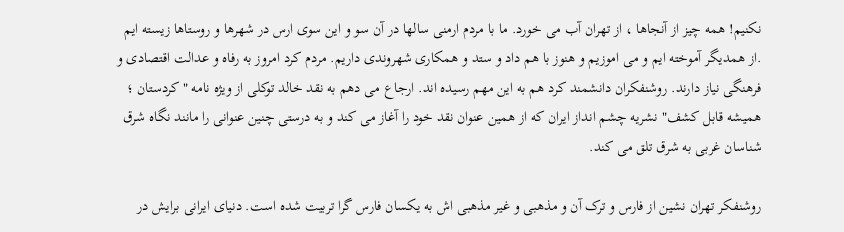نکنیم! همه چیز از آنجاها ، از تهران آب می خورد. ما با مردم ارمنی سالها در آن سو و این سوی ارس در شهرها و روستاها زیسته ایم .از همدیگر آموخته ایم و می اموزیم و هنوز با هم داد و ستد و همکاری شهروندی داریم. مردم کرد امروز به رفاه و عدالت اقتصادی و فرهنگی نیاز دارند. روشنفکران دانشمند کرد هم به این مهم رسیده اند. ارجاع می دهم به نقد خالد توکلی از ویژه نامه "کردستان ؛ همیشه قابل کشف" نشریه چشم انداز ایران که از همین عنوان نقد خود را آغاز می کند و به درستی چنین عنوانی را مانند نگاه شرق شناسان غربی به شرق تلق می کند.

روشنفکر تهران نشین از فارس و ترک آن و مذهبی و غیر مذهبی اش به یکسان فارس گرا تربیت شده است. دنیای ایرانی برایش در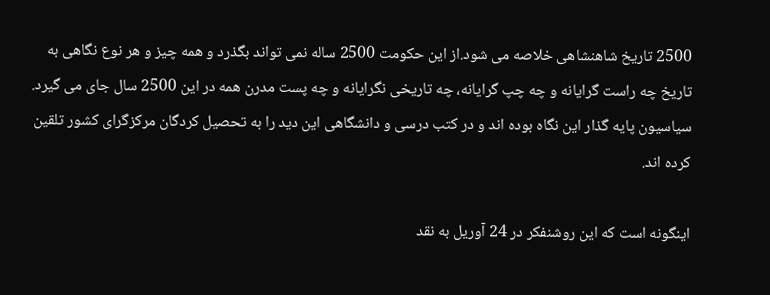2500 تاریخ شاهنشاهی خلاصه می شود.از این حکومت 2500 ساله نمی تواند بگذرد و همه چیز و هر نوع نگاهی به تاریخ چه راست گرایانه و چه چپ گرایانه، چه تاریخی نگرایانه و چه پست مدرن همه در این 2500 سال جای می گیرد. سیاسیون پایه گذار این نگاه بوده اند و در کتب درسی و دانشگاهی این دید را به تحصیل کردگان مرکزگرای کشور تلقین کرده اند.

اینگونه است که این روشنفکر در 24 آوریل به نقد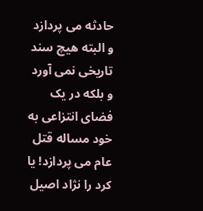حادثه می پردازد و البته هیچ سند تاریخی نمی آورد و بلکه در یک فضای انتزاعی به خود مساله قتل عام می پردازد! یا کرد را نژاد اصیل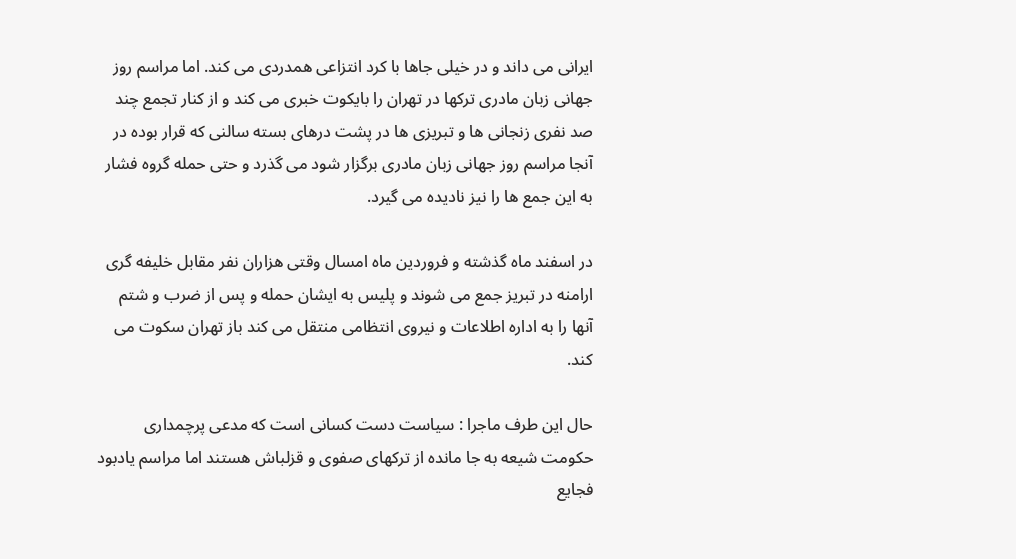ایرانی می داند و در خیلی جاها با کرد انتزاعی همدردی می کند. اما مراسم روز جهانی زبان مادری ترکها در تهران را بایکوت خبری می کند و از کنار تجمع چند صد نفری زنجانی ها و تبریزی ها در پشت درهای بسته سالنی که قرار بوده در آنجا مراسم روز جهانی زبان مادری برگزار شود می گذرد و حتی حمله گروه فشار به این جمع ها را نیز نادیده می گیرد.

در اسفند ماه گذشته و فروردین ماه امسال وقتی هزاران نفر مقابل خلیفه گری ارامنه در تبریز جمع می شوند و پلیس به ایشان حمله و پس از ضرب و شتم آنها را به اداره اطلاعات و نیروی انتظامی منتقل می کند باز تهران سکوت می کند.

حال این طرف ماجرا : سیاست دست کسانی است که مدعی پرچمداری حکومت شیعه به جا مانده از ترکهای صفوی و قزلباش هستند اما مراسم یادبود فجایع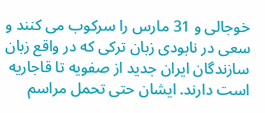خوجالی و 31 مارس را سرکوب می کنند و سعی در نابودی زبان ترکی که در واقع زبان سازندگان ایران جدید از صفویه تا قاجاریه است دارند. ایشان حتی تحمل مراسم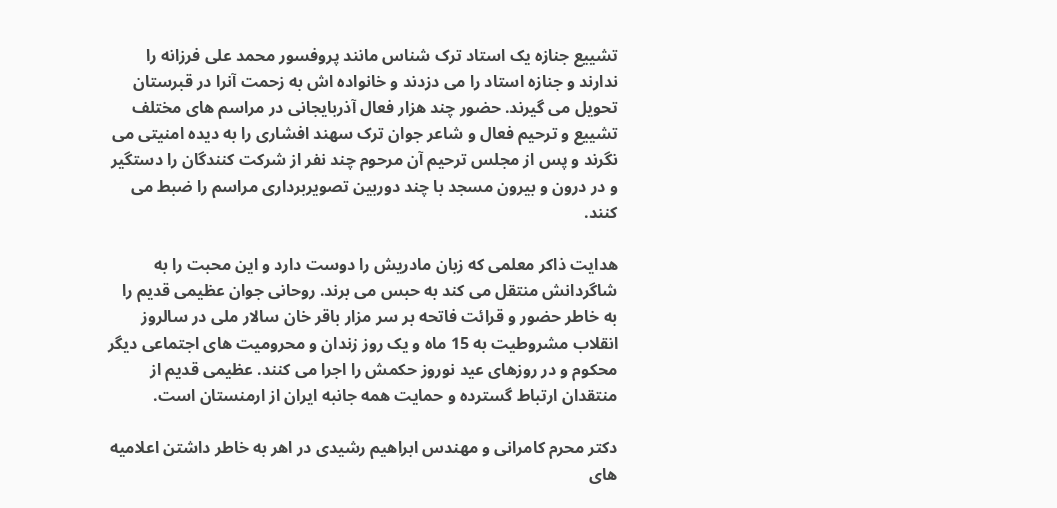تشییع جنازه یک استاد ترک شناس مانند پروفسور محمد علی فرزانه را ندارند و جنازه استاد را می دزدند و خانواده اش به زحمت آنرا در قبرستان تحویل می گیرند. حضور چند هزار فعال آذربایجانی در مراسم های مختلف تشییع و ترحیم فعال و شاعر جوان ترک سهند افشاری را به دیده امنیتی می نگرند و پس از مجلس ترحیم آن مرحوم چند نفر از شرکت کنندگان را دستگیر و در درون و بیرون مسجد با چند دوربین تصویربرداری مراسم را ضبط می کنند.

هدایت ذاکر معلمی که زبان مادریش را دوست دارد و این محبت را به شاگردانش منتقل می کند به حبس می برند. روحانی جوان عظیمی قدیم را به خاطر حضور و قرائت فاتحه بر سر مزار باقر خان سالار ملی در سالروز انقلاب مشروطیت به 15 ماه و یک روز زندان و محرومیت های اجتماعی دیگر محکوم و در روزهای عید نوروز حکمش را اجرا می کنند. عظیمی قدیم از منتقدان ارتباط گسترده و حمایت همه جانبه ایران از ارمنستان است.

دکتر محرم کامرانی و مهندس ابراهیم رشیدی در اهر به خاطر داشتن اعلامیه های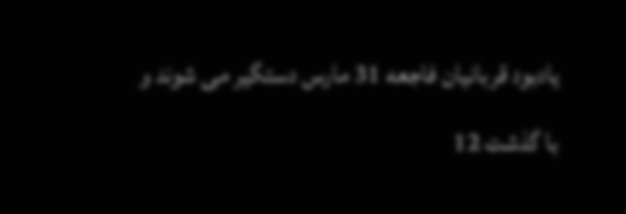یادبود قربانیان فاجعه 31 مارس دستگیر می شوند و با گذشت 12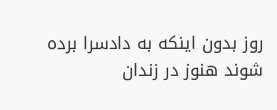روز بدون اینکه به دادسرا برده شوند هنوز در زندان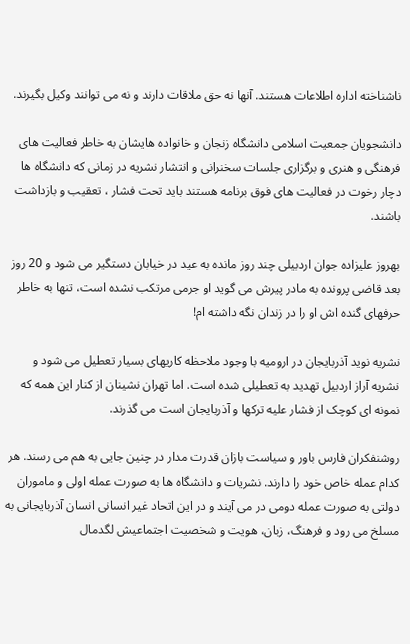ناشناخته اداره اطلاعات هستند. آنها نه حق ملاقات دارند و نه می توانند وکیل بگیرند.

دانشجویان جمعیت اسلامی دانشگاه زنجان و خانواده هایشان به خاطر فعالیت های فرهنگی و هنری و برگزاری جلسات سخنرانی و انتشار نشریه در زمانی که دانشگاه ها دچار رخوت در فعالیت های فوق برنامه هستند باید تحت فشار ، تعقیب و بازداشت باشند.

بهروز علیزاده جوان اردبیلی چند روز مانده به عید در خیابان دستگیر می شود و 20 روز بعد قاضی پرونده به مادر پیرش می گوید او جرمی مرتکب نشده است، تنها به خاطر حرفهای گنده اش او را در زندان نگه داشته ام!

نشریه نوید آذربایجان در ارومیه با وجود ملاحظه کاریهای بسیار تعطیل می شود و نشریه آراز اردبیل تهدید به تعطیلی شده است. اما تهران نشینان از کنار این همه که نمونه ای کوچک از فشار علیه ترکها و آذربایجان است می گذرند.

روشنفکران فارس باور و سیاست بازان قدرت مدار در چنین جایی به هم می رسند. هر کدام عمله خاص خود را دارند. نشریات و دانشگاه ها به صورت عمله اولی و ماموران دولتی به صورت عمله دومی در می آیند و در این اتحاد غیر انسانی انسان آذربایجانی به مسلخ می رود و فرهنگ، زبان، هویت و شخصیت اجتماعیش لگدمال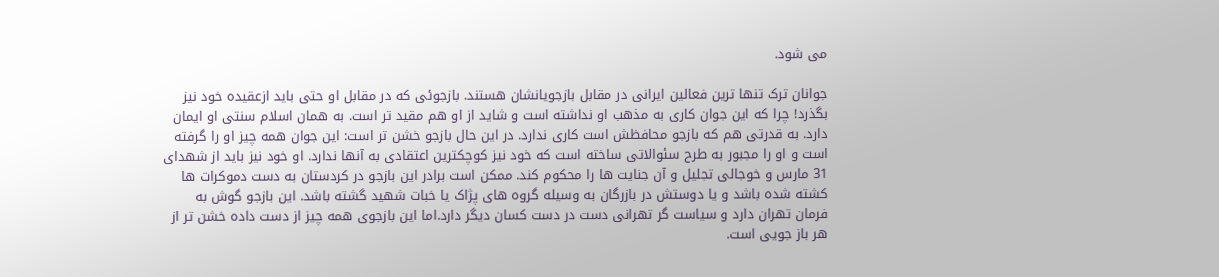می شود.

جوانان ترک تنها ترین فعالین ایرانی در مقابل بازجویانشان هستند. بازجوئی که در مقابل او حتی باید ازعقیده خود نیز بگذرد! چرا که این جوان کاری به مذهب او نداشته است و شاید از او هم مقید تر است. به همان اسلام سنتی او ایمان دارد. به قدرتی هم که بازجو محافظش است کاری ندارد. در این حال بازجو خشن تر است: این جوان همه چیز او را گرفته است و او را مجبور به طرح سئوالاتی ساخته است که خود نیز کوچکترین اعتقادی به آنها ندارد. او خود نیز باید از شهدای 31 مارس و خوجالی تجلیل و آن جنایت ها را محکوم کند. ممکن است برادر این بازجو در کردستان به دست دموکرات ها کشته شده باشد و یا دوستش در بازرگان به وسیله گروه های پژاک یا خبات شهید گشته باشد. این بازجو گوش به فرمان تهران دارد و سیاست گر تهرانی دست در دست کسان دیگر دارد.اما این بازجوی همه چیز از دست داده خشن تر از هر باز جویی است.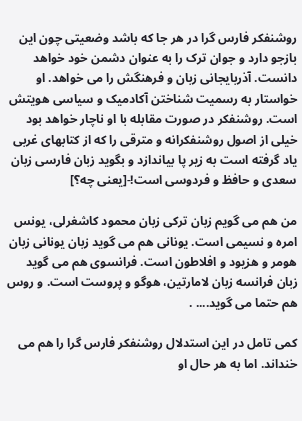روشنفکر فارس گرا در هر جا که باشد وضعیتی چون این بازجو دارد و جوان ترک را به عنوان دشمن خود خواهد دانست. آذربایجانی زبان و فرهنگش را می خواهد. او خواستار به رسمیت شناختن آکادمیک و سیاسی هویتش است. روشنفکر در صورت مقابله با او ناچار خواهد بود خیلی از اصول روشنفکرانه و مترقی را که از کتابهای غربی یاد گرفته است به زیر پا بیاندازد و بگوید زبان فارسی زبان سعدی و حافظ و فردوسی است!-[یعنی چه؟]

من هم می گویم زبان ترکی زبان محمود کاشغرلی، یونس امره و نسیمی است. یونانی هم می گوید زبان یونانی زبان هومر و هزیود و افلاطون است. فرانسوی هم می گوید زبان فرانسه زبان لامارتین، هوگو و پروست است. و روس هم حتما می گوید.... .

کمی تامل در این استدلال روشنفکر فارس گرا را هم می خنداند. اما به هر حال او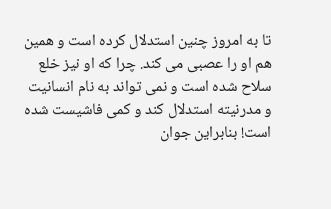تا به امروز چنین استدلال کرده است و همین هم او را عصبی می کند. چرا که او نیز خلع سلاح شده است و نمی تواند به نام انسانیت و مدرنیته استدلال کند و کمی فاشیست شده است! بنابراین جوان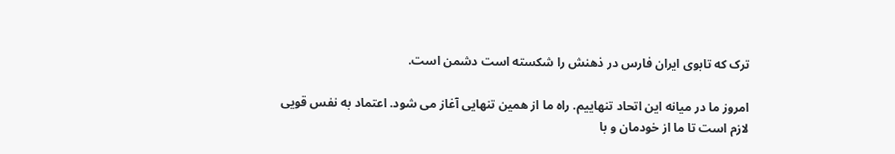ترک که تابوی ایران فارس در ذهنش را شکسته است دشمن است.

امروز ما در میانه این اتحاد تنهاییم. راه ما از همین تنهایی آغاز می شود. اعتماد به نفس قویی لازم است تا ما از خودمان و با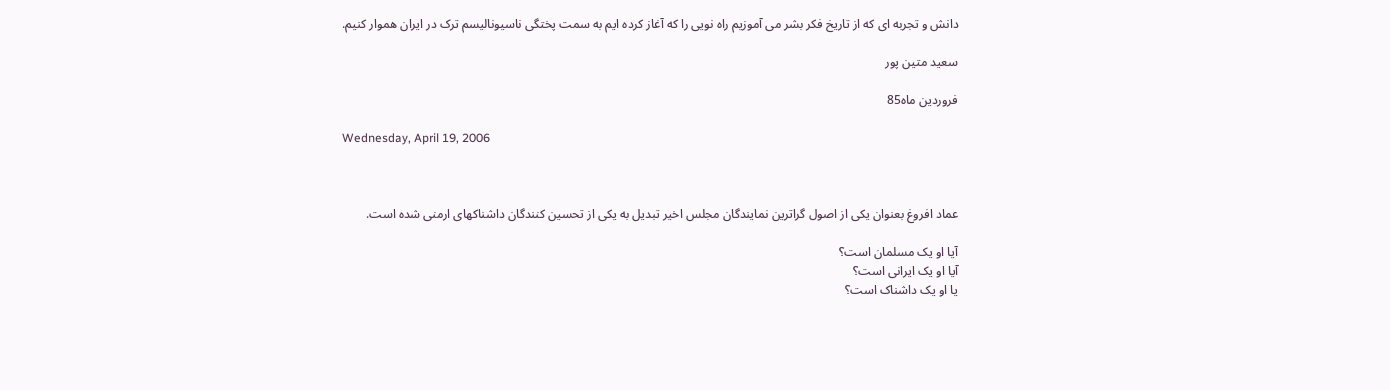دانش و تجربه ای که از تاریخ فکر بشر می آموزیم راه نویی را که آغاز کرده ایم به سمت پختگی ناسیونالیسم ترک در ایران هموار کنیم.

سعید متین پور

فروردین ماه85

Wednesday, April 19, 2006



عماد افروغ بعنوان یکی از اصول گراترین نمایندگان مجلس اخیر تبدیل به یکی از تحسین کنندگان داشناکهای ارمنی شده است.

آیا او یک مسلمان است؟
آیا او یک ایرانی است؟
یا او یک داشناک است؟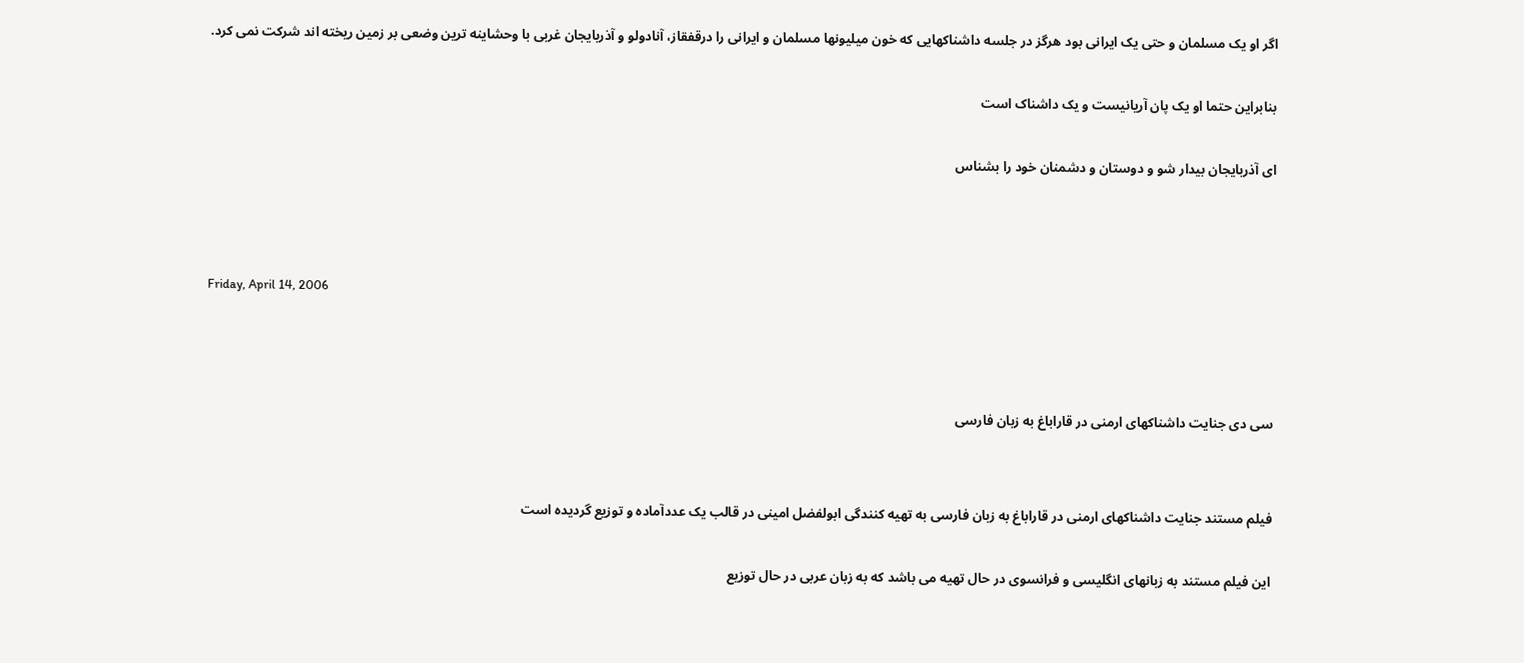اگر او یک مسلمان و حتی یک ایرانی بود هرگز در جلسه داشناکهایی که خون میلیونها مسلمان و ایرانی را درقفقاز، آنادولو و آذربایجان غربی با وحشاینه ترین وضعی بر زمین ریخته اند شرکت نمی کرد.

بنابراین حتما او یک پان آریانیست و یک داشناک است

ای آذربایجان بیدار شو و دوستان و دشمنان خود را بشناس



Friday, April 14, 2006



سی دی جنایت داشناکهای ارمنی در قاراباغ به زبان فارسی


فیلم مستند جنایت داشناکهای ارمنی در قاراباغ به زبان فارسی به تهیه کنندگی ابولفضل امینی در قالب یک عددآماده و توزیع گردیده است

این فیلم مستند به زبانهای انگلیسی و فرانسوی در حال تهیه می باشد که به زبان عربی در حال توزیع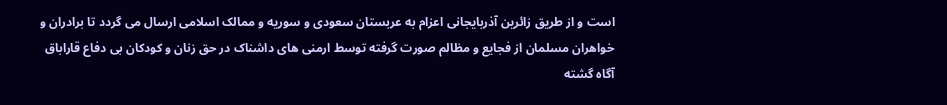است و از طریق زائرین آذربایجانی اعزام به عربستان سعودی و سوریه و ممالک اسلامی ارسال می گردد تا برادران و خواهران مسلمان از فجایع و مظالم صورت گرفته توسط ارمنی های داشناک در حق زنان و کودکان بی دفاع قاراباق آگاه گشته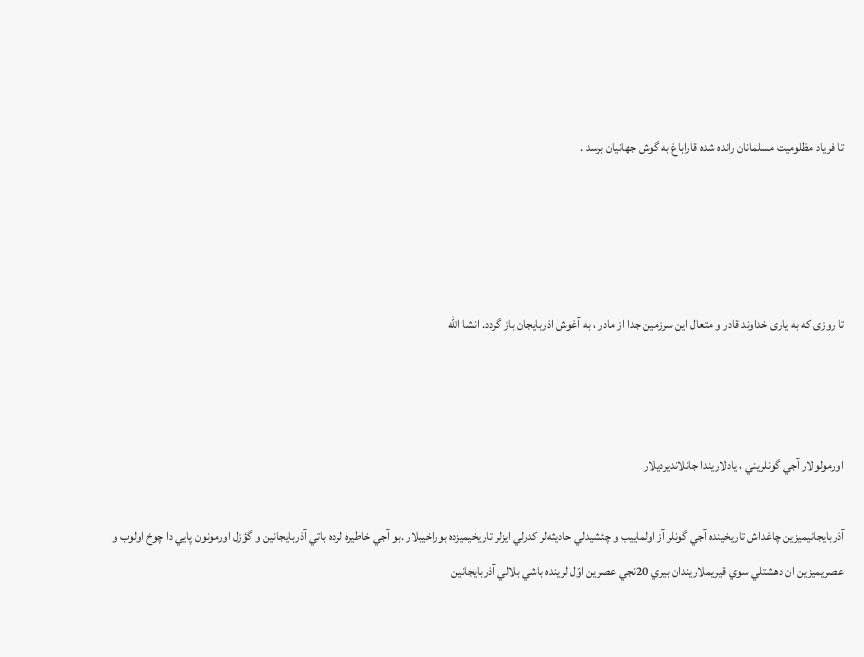تا فریاد مظلومیت مسلمانان رانده شده قاراباغ به گوش جهانیان برسد .




تا روزی که به یاری خداوند قادر و متعال این سرزمین جدا از مادر ، به آغوش اذربایجان باز گردد. انشا الله



اورمولولار آجي گونلريني ، يادلاريندا جانلانديرديلار

آذربايجانيميزين چاغداش تاريخينده آجي گونلر آز اولماييب و چئشيدلي حاديثه‌لر کدرلي ايزلر تاريخيميزده بوراخيبلار .بو آجي خاطيره لرده باتي آذربايجانين و گؤزل اورمونون پايي دا چوخ اولوب و عصريميزين ان دهشتلي سوي قيريملاريندان بيري 20نجي عصرين اوّل لرينده باشي بلالي آذربايجانين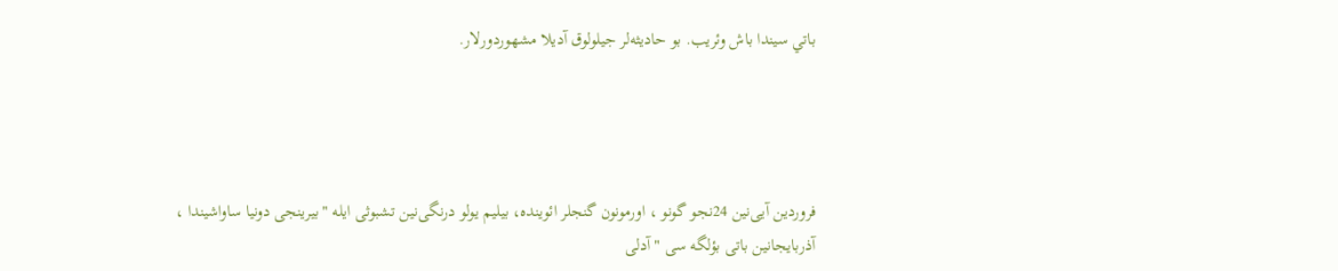باتي سيندا باش وئريب. بو حاديثه‌لر جيلولوق آديلا مشهوردورلار.




فروردین آیی‌نین 24نجو گونو ، اورمونون گنجلر ائوینده، بیلیم یولو درنگی‌نین تشبوثی ایله "بیرینجی دونیا ساواشیندا ، آذربایجانین باتی بؤلگه سی "آدلی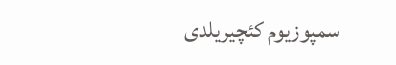سمپوزیوم کئچیریلدی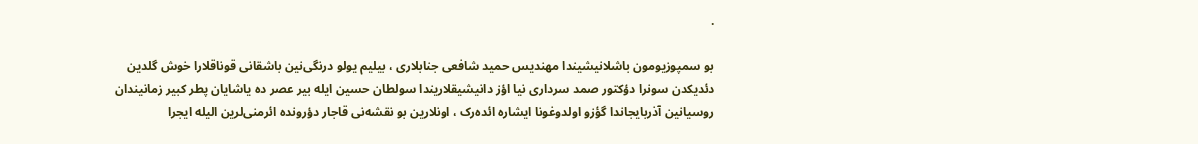.

بو سمپوزیومون باشلانیشیندا مهندیس حمید شافعی جنابلاری ، بیلیم یولو درنگی‌نین باشقانی قوناقلارا خوش گلدین دئدیکدن سونرا دؤکتور صمد سرداری نیا اؤز دانیشیقلاریندا سولطان حسین ایله بیر عصر ده یاشایان پطر کبیر زمانیندان روسیانین آذربایجاندا گؤزو اولدوغونا ایشاره ائده‌رک ، اونلارین بو نقشه‌نی قاجار دؤرونده ائرمنی‌لرین الیله ایجرا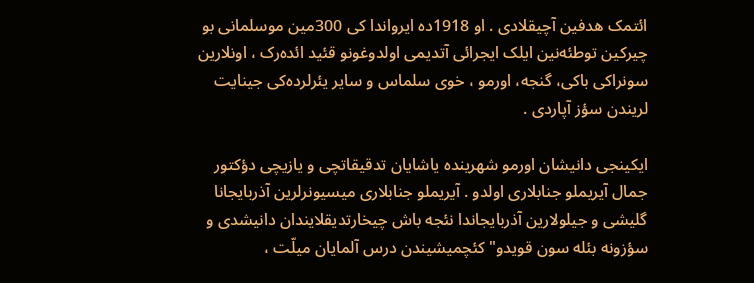ائتمک هدفین آچیقلادی . او 1918ده ایرواندا کی 300مین موسلمانی بو چیرکین توطئه‌نین ایلک ایجرائی آتدیمی اولدوغونو قئید ائده‌رک ، اونلارین سونراکی باکی، گنجه، اورمو ، خوی سلماس و سایر یئرلرده‌کی جینایت لریندن سؤز آپاردی .

ایکینجی دانیشان اورمو شهرینده یاشایان تدقیقاتچی و یازیچی دؤکتور جمال آیریملو جنابلاری اولدو . آیریملو جنابلاری میسیونرلرین آذربایجانا گلیشی و جیلولارین آذربایجاندا نئجه باش چیخارتدیقلایندان دانیشدی و سؤزونه بئله سون قویدو"کئچمیشیندن درس آلمایان میلّت ،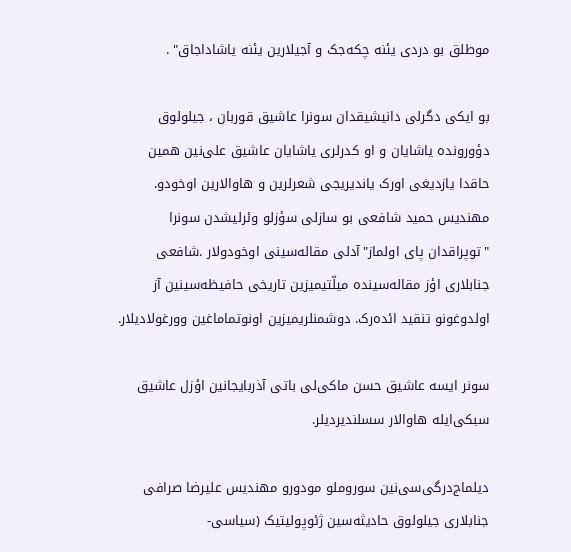موطلق بو دردی یئنه چکه‌جک و آجیلارین یئنه یاشاداجاق" .

بو ایکی دگرلی دانیشیقدان سونرا عاشیق قوربان ، جیلولوق دؤورونده یاشایان و او کدرلری یاشایان عاشیق علی‌نین همین حاقدا یازدیغی اورک یاندیریجی شعرلرین و هاوالارین اوخودو. مهندیس حمید شافعی بو سازلی سؤزلو وئرلیشدن سونرا "توپراقدان پای اولماز"آدلی مقاله‌سینی اوخودولار .شافعی جنابلاری اؤز مقاله‌سینده میلّتیمیزین تاریخی حافیظه‌سینین آز اولدوغونو تنقید ائده‌رک. دوشمنلریمیزین اونوتماماغین وورغولادیلار.

سونر ایسه عاشیق حسن ماکی‌لی باتی آذربایجانین اؤزل عاشیق سبکی‌ایله هاوالار سسلندیردیلر.

دیلماج‌درگی‌سی‌نین سوروملو مودورو مهندیس علیرضا صرافی جنابلاری جیلولوق حادیثه‌سین ژئوپولیتیک (سیاسی-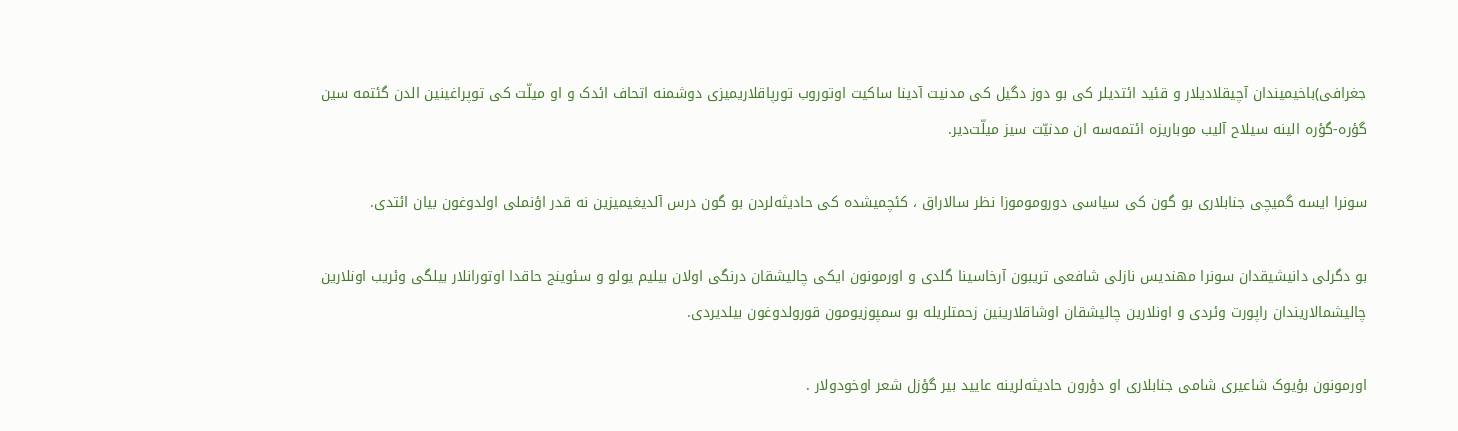جغرافی)باخیمیندان آچیقلادیلار و قئید ائتدیلر کی بو دوز دگیل کی مدنیت آدینا ساکیت اوتوروب تورپاقلاریمیزی دوشمنه اتحاف ائدک و او میلّت کی توپراغینین الدن گئتمه سین گؤره-گؤره الینه سیلاح آلیب موباریزه ائتمه‌سه ان مدنیّت سیز میلّت‌دیر.

سونرا ایسه گمیچی جنابلاری بو گون کی سیاسی دوروموموزا نظر سالاراق ، کئچمیشده کی حادیثه‌لردن بو گون درس آلدیغیمیزین نه قدر اؤنملی اولدوغون بیان ائتدی.

بو دگرلی دانیشیقدان سونرا مهندیس نازلی شافعی تریبون آرخاسینا گلدی و اورمونون ایکی چالیشقان درنگی اولان بیلیم یولو و سئوینج حاقدا اوتورانلار بیلگی وئریب اونلارین چالیشمالاریندان راپورت وئردی و اونلارین چالیشقان اوشاقلارینین زحمتلریله بو سمپوزیومون قورولدوغون بیلدیردی.

اورمونون بؤیوک شاعیری شامی جنابلاری او دؤرون حادیثه‌لرینه عایید بیر گؤزل شعر اوخودولار .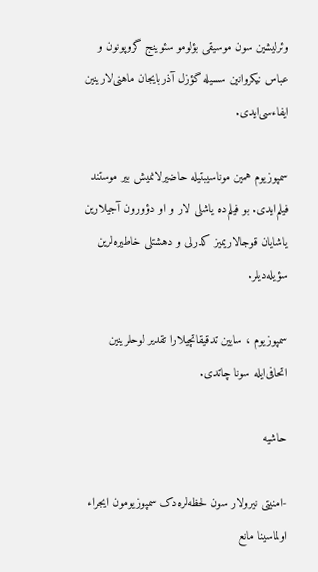وئرلیشین سون موسیقی بؤلومو سئوینج گروپونون و عباس نیکروانین سسیله گؤزل آذربایجان ماهنی‌لارینین ایفاءسی‌ایدی.

سمپوزیوم همین موناسیبتیله حاضیرلانمیش بیر موستند فیلم‌ایدی. بو فیلم‌ده یاشلی لار و او دؤورون آجیلارین یاشایان قوجالاریمیز کدرلی و دهشتلی خاطیره‌لرین سؤیله‌دیلر.

سمپوزیوم ، سایین تدقیقاتچیلارا تقدیر لوحلرینین اتحافی‌ایله سونا چاتدی.

حاشیه

-امنیتی نیرولار سون لحظه‌لره‌دک سمپوزیومون ایجراء اولماسینا مانع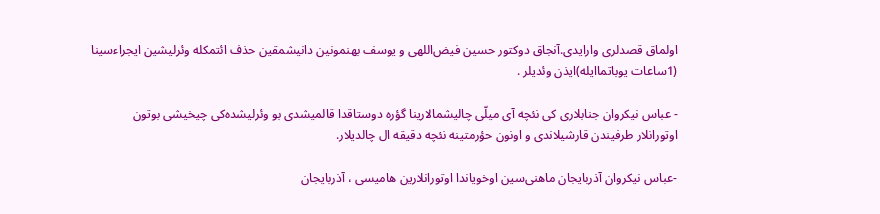اولماق قصدلری وارایدی.آنجاق دوکتور حسین فیض‌اللهی و یوسف بهنمونین دانیشمقین حذف ائتمکله وئرلیشین ایجراءسینا (1ساعات یوباتماایله)ایذن وئدیلر .

- عباس نیکروان جنابلاری کی نئچه آی میلّی چالیشمالارینا گؤره دوستاقدا قالمیشدی بو وئرلیشده‌کی چیخیشی بوتون اوتورانلار طرفیندن قارشیلاندی و اونون حؤرمتینه نئچه دقیقه ال چالدیلار.

-عباس نیکروان آذربایجان ماهنی‌سین اوخویاندا اوتورانلارین هامیسی ، آذربایجان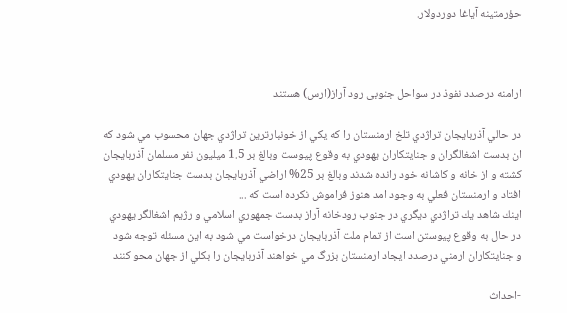حؤرمتینه آیاغا دوردولار.



ارامنه درصدد نفوذ در سواحل جنوبی رود آراز(ارس) هستند

در حالي آذربايجان تراژدي تلخ ارمنستان را كه يكي از خونبارترين تراژدي جهان محسوب مي شود كه ان بدست اشغالگران و جنايتكاران يهودي به وقوع پيوست وبالغ بر 1.5 ميليون نفر مسلمان آذربايجان كشته و از خانه و كاشانه خود رانده شدند وبالغ بر 25% اراضي آذربايجان بدست جنايتكاران يهودي افتاد و ارمنستان فعلي به وجود امد هنوز فراموش نكرده است كه ...
اينك شاهد يك تراژدي ديگري در جنوب رودخانه آراز بدست جمهوري اسلامي و رژيم اشغالگر يهودي در حال به وقوع پيوستن است از تمام ملت آذربايجان درخواست مي شود به اين مسئله توجه شود
و جنايتكاران ارمني درصدد ايجاد ارمنستان بزرگ مي خواهند آذربايجان را بكلي از جهان محو كنند

-احداث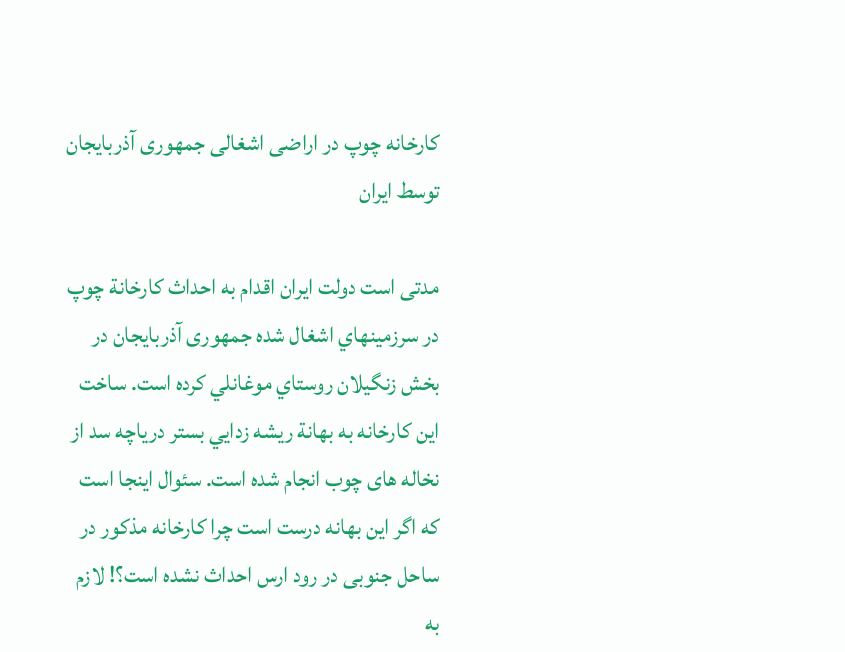كارخانه چوپ در اراضی اشغالی جمهوری آذربايجان توسط ایران

مدتی است دولت ایران اقدام به احداث كارخانة چوپ در سرزمينهاي اشغال شده جمهوری آذربايجان در بخش زنگیلان روستاي موغانلي کرده است. ساخت این کارخانه به بهانة ريشه زدايي بستر درياچه سد از نخاله های چوب انجام شده است. سئوال اینجا است كه اگر این بهانه درست است چرا كارخانه مذکور در ساحل جنوبی در رود ارس احداث نشده است؟! لازم به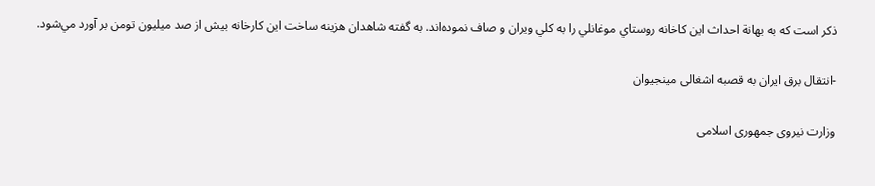ذکر است که به بهانة احداث اين كاخانه روستاي موغانلي را به كلي ويران و صاف نموده‌اند. به گفته شاهدان هزينه ساخت اين كارخانه بيش از صد ميليون تومن بر آورد مي‌شود.

-انتقال برق ایران به قصبه اشغالی مینجیوان

وزارت نیروی جمهوری اسلامی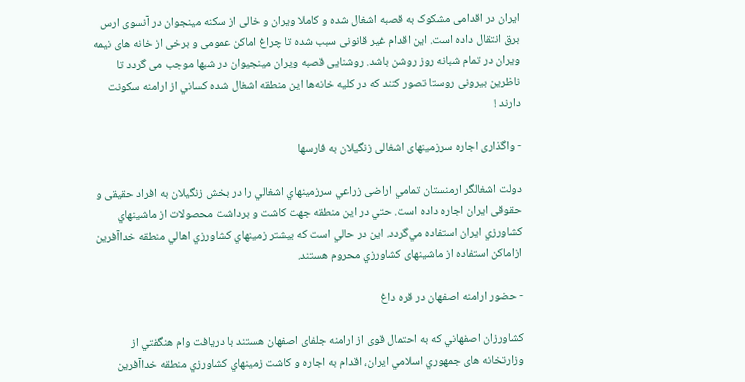ایران در اقدامی مشکوک به قصبه اشغال شده و کاملا ویران و خالی از سکنه مينجوان در آنسوی ارس برق انتقال داده است. این اقدام غیر قانونی سبب شده تا چراغ اماکن عمومی و برخی از خانه های نیمه ویران در تمام شبانه روز روشن ‌باشد. روشنایی قصبه ویران مینجیوان در شبها موجب می گردد تا ناظرین بیرونی روستا تصور کنند که در كليه خانه‌ها این منطقه اشغال شده كساني از ارامنه سكونت دارند !

- واگذاری اجاره سرزمینهای اشغالی زنگیلان به فارسها

دولت اشغالگر ارمنستان تمامي اراضی زراعي سرزمينهاي اشغالي را در بخش زنگیلان به افراد حقیقی و حقوقی ايران اجاره داده است. حتي در این منطقه جهت كاشت و برداشت محصولات از ماشينهاي كشاورزي ايران استفاده مي‌گردد. اين در حالي است كه بيشتر زمينهاي كشاورزي اهالي منطقه خداآفرين ازاماکن استفاده از ماشینهای كشاورزي محروم هستند.

- حضور ارامنه اصفهان در قره داغ

كشاورزان اصفهاني كه به احتمال قوی از ارامنه جلفای اصفهان هستند با دريافت وام هنگفتي از وزارتخانه های جمهوري اسلامي ايران، اقدام به اجاره و كاشت زمينهاي كشاورزي منطقه خداآفرين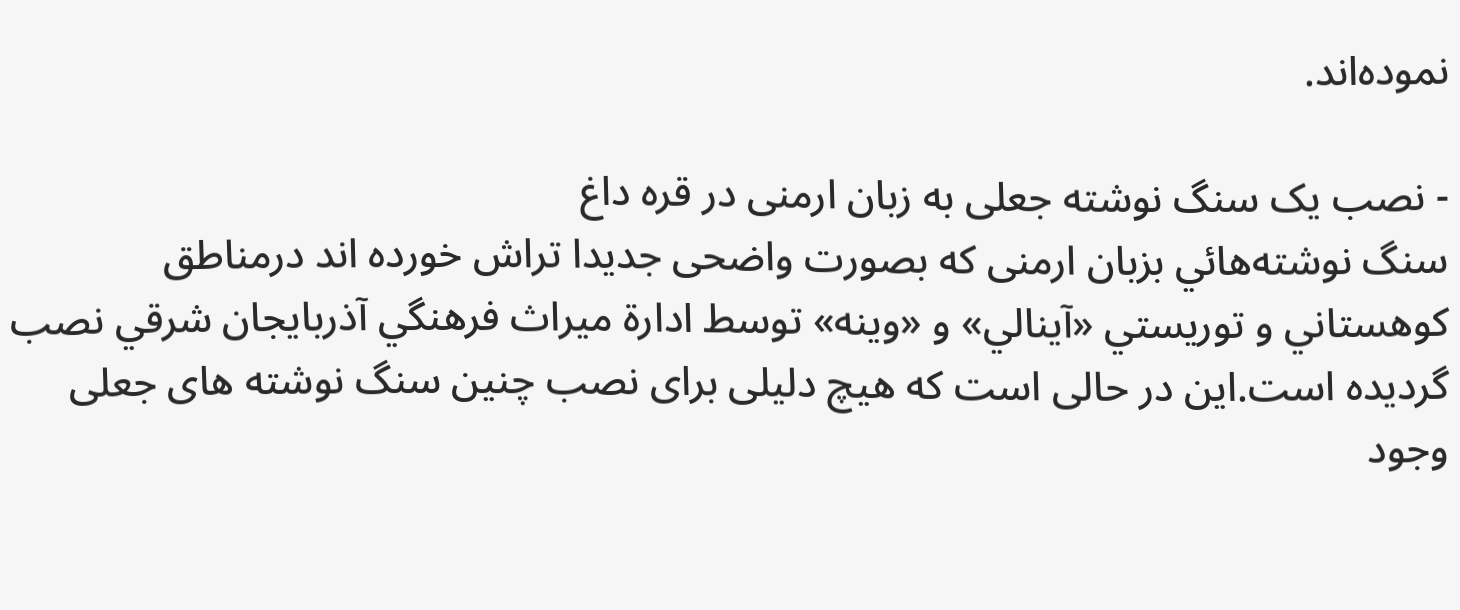نموده‌اند.

- نصب یک سنگ نوشته جعلی به زبان ارمنی در قره داغ
سنگ نوشته‌هائي بزبان ارمنی که بصورت واضحی جديدا تراش خورده اند درمناطق كوهستاني و توريستي «آينالي» و «وينه» توسط ادارة ميراث فرهنگي آذربايجان شرقي نصب گرديده است.این در حالی است که هیچ دلیلی برای نصب چنین سنگ نوشته های جعلی وجود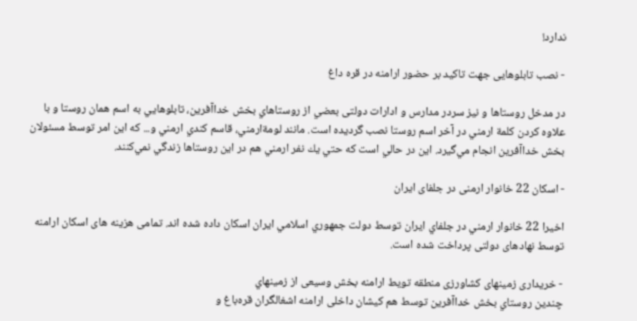ندارد!

- نصب تابلوهایی جهت تاکید بر حضور ارامنه در قره داغ

در مدخل روستاها و نیز سردر مدارس و ادارات دولتی بعضي از روستاهاي بخش خداآفرين، تابلوهايي به اسم همان روستا و با علاوه كردن كلمة‌ ارمني در آخر اسم روستا نصب گرديده است. مانند لومة‌ارمني، قاسم كندي ارمني و... كه اين امر توسط مسئولان بخش خداآفرين انجام مي‌گيرد. اين در حالي است كه حتي يك نفر ارمني هم در اين روستاها زندگي نمي‌كنند.

- اسکان 22 خانوار ارمنی در جلفای ایران

اخیرا 22 خانوار ارمني در جلفاي ايران توسط دولت جمهوري اسلامي ايران اسکان داده شده اند. تمامی هزینه های اسکان ارامنه توسط نهادهای دولتی پرداخت شده است.

- خریداری زمینهای کشاورزی منطقه تویط ارامنه بخش وسیعی از زمينهاي
چندين روستاي بخش خداآفرين توسط هم كيشان داخلی ارامنه اشغالگران قره‌باغ و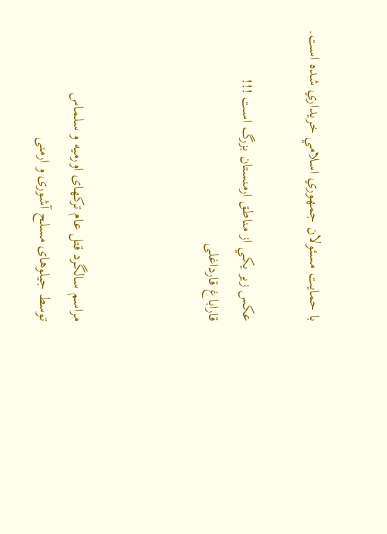با حمايت مسئولان جمهوري اسلامي خريداري شده است.

عكس زير يكي از مناطق ارمنستان بزرگ است !!!
قاراباغ قارداغلی



مراسم سالگرد قتل عام ترکهای اورميه و سلماس
توسط جيلوهای مسلح آشوری و ارمنی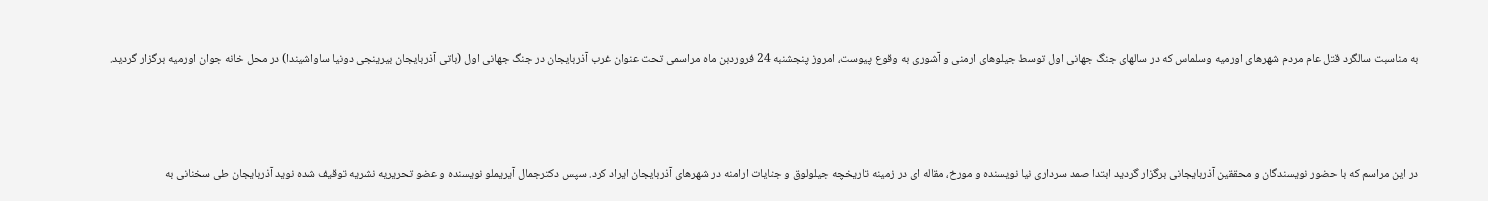به مناسبت سالگرد قتل عام مردم شهرهای اورمیه وسلماس که در سالهای جنگ جهانی اول توسط جيلوهای ارمنی و آشوری به وقوع پيوست، امروز پنجشنبه 24 فروردبن ماه مراسمی تحت عنوان غرب آذربايجان در جنگ جهانی اول (باتی آذربايجان بيرينجی دونيا ساواشيندا) در محل خانه جوان اورمیه برگزار گردید.




در این مراسم که با حضور نویسندگان و محققین آذربایجانی برگزار گردید ابتدا صمد سرداری نیا نویسنده و مورخ، مقاله ای در زمینه تاریخچه جیلولوق و جنایات ارامنه در شهرهای آذربایجان ایراد کرد. سپس دکترجمال آیریملو نویسنده و عضو تحریریه نشریه توقیف شده نوید آذربایجان طی سخنانی به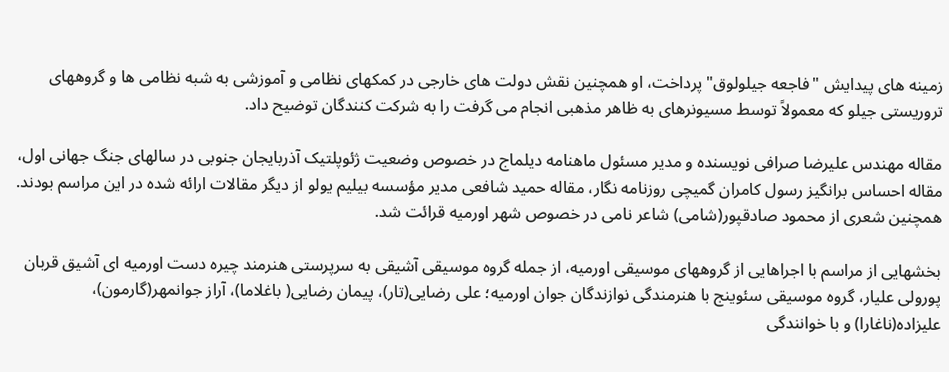زمینه های پیدایش "فاجعه جیلولوق" پرداخت، او همچنين نقش دولت های خارجی در کمکهای نظامی و آموزشی به شبه نظامی ها و گروههای تروريستی جيلو که معمولاً توسط مسيونرهای به ظاهر مذهبی انجام می گرفت را به شرکت کنندگان توضيح داد.

مقاله مهندس علیرضا صرافی نويسنده و مدير مسئول ماهنامه ديلماج در خصوص وضعيت ژئوپلتيک آذربايجان جنوبی در سالهای جنگ جهانی اول، مقاله احساس برانگيز رسول کامران گميچی روزنامه نگار، مقاله حميد شافعی مدير مؤسسه بيليم يولو از ديگر مقالات ارائه شده در اين مراسم بودند. همچنين شعری از محمود صادقپور(شامی) شاعر نامی در خصوص شهر اورميه قرائت شد.

بخشهايی از مراسم با اجراهايی از گروههای موسيقی اورميه، از جمله گروه موسيقی آشيقی به سرپرستی هنرمند چيره دست اورميه ای آشيق قربان پورولی عليار، گروه موسيقی سئوينج با هنرمندگی نوازندگان جوان اورميه؛ علی رضايی(تار)، پيمان رضايی( باغلاما)، آراز جوانمهر(گارمون)، عليزاده(ناغارا) و با خوانندگی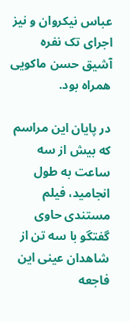عباس نيکروان و نيز اجرای تک نفره آشيق حسن ماکويی همراه بود.

در پايان اين مراسم که بيش از سه ساعت به طول انجاميد، فيلم مستندی حاوی گفتگو با سه تن از شاهدان عينی اين فاجعه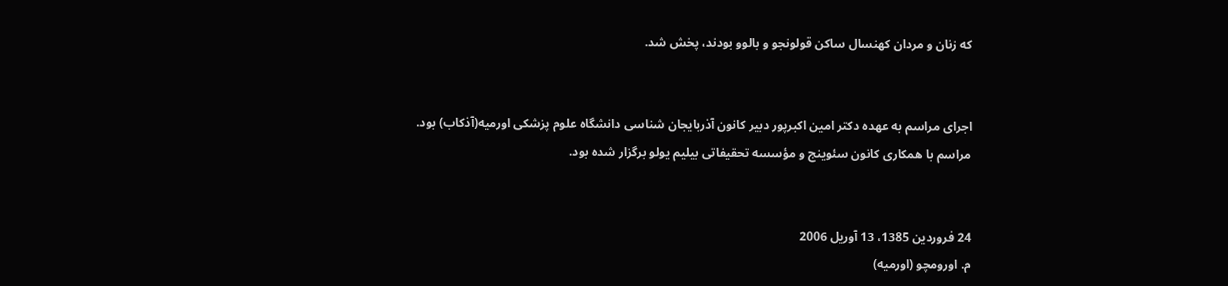که زنان و مردان کهنسال ساکن قولونجو و بالوو بودند، پخش شد.


اجرای مراسم به عهده دکتر امين اکبرپور دبير کانون آذربايجان شناسی دانشگاه علوم پزشکی اورميه(آذکاب) بود.
مراسم با همکاری کانون سئوينج و مؤسسه تحقيفاتی بيليم يولو برگزار شده بود.


24 فروردين 1385، 13 آوريل 2006
م. اورومچو (اورميه)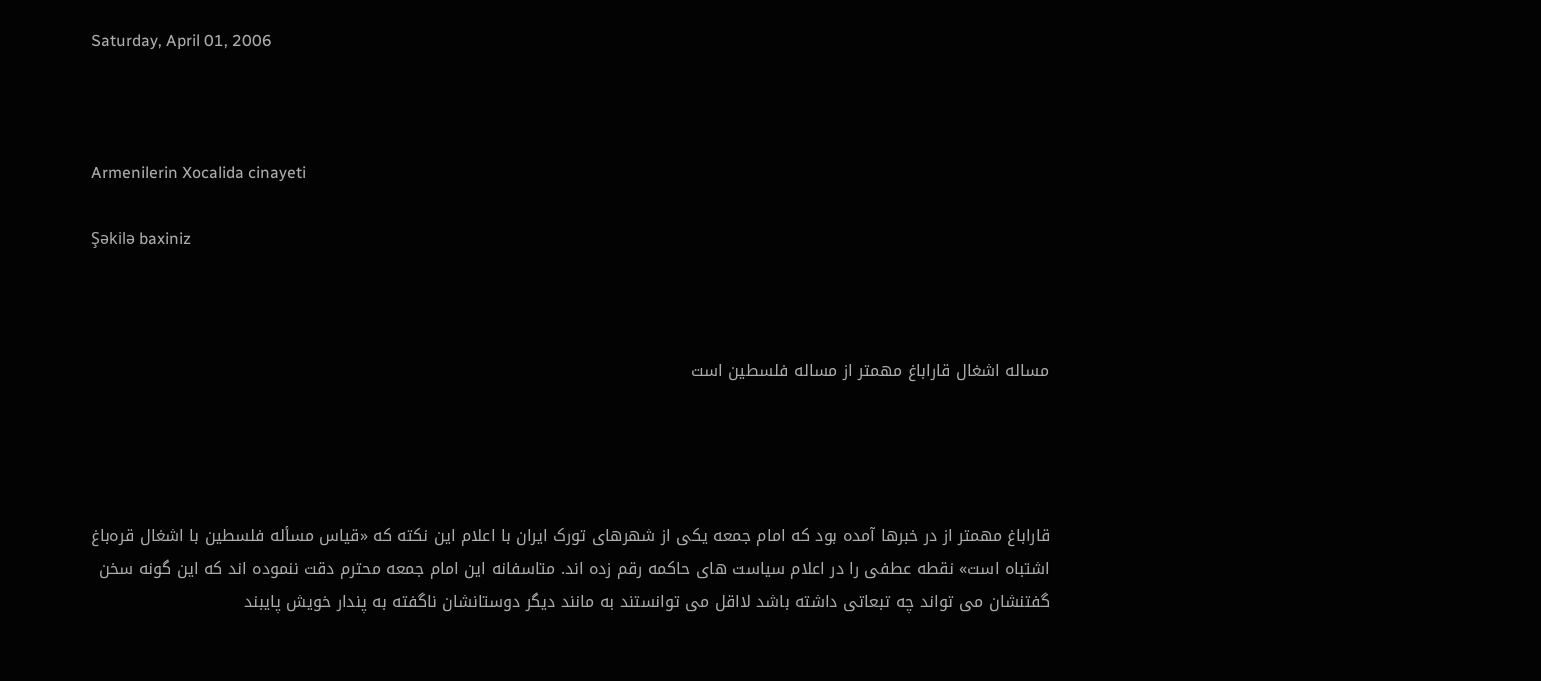Saturday, April 01, 2006



Armenilerin Xocalida cinayeti

Şəkilə baxiniz



مساله اشغال قاراباغ مهمتر از مساله فلسطین است




قاراباغ مهمتر از در خبرها آمده بود که امام جمعه یکی از شهرهای تورک ایران با اعلام این نکته که «قياس مسأله فلسطين با اشغال قره‌باغ اشتباه است» نقطه عطفی را در اعلام سیاست های حاکمه رقم زده اند. متاسفانه این امام جمعه محترم دقت ننموده اند که این گونه سخن گفتنشان می تواند چه تبعاتی داشته باشد لااقل می توانستند به مانند دیگر دوستانشان ناگفته به پندار خویش پایبند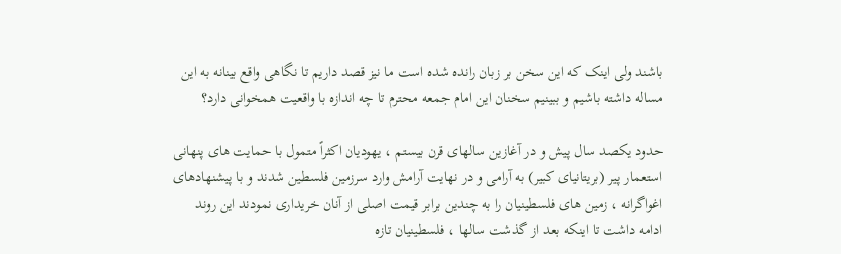باشند ولی اینک که این سخن بر زبان رانده شده است ما نیز قصد داریم تا نگاهی واقع بینانه به این مساله داشته باشیم و ببینیم سخنان این امام جمعه محترم تا چه اندازه با واقعیت همخوانی دارد؟

حدود یکصد سال پیش و در آغازین سالهای قرن بیستم ، یهودیان اکثراً متمول با حمایت های پنهانی استعمار پیر (بریتانیای کبیر) به آرامی و در نهایت آرامش وارد سرزمین فلسطین شدند و با پیشنهادهای اغواگرانه ، زمین های فلسطینیان را به چندین برابر قیمت اصلی از آنان خریداری نمودند این روند ادامه داشت تا اینکه بعد از گذشت سالها ، فلسطینیان تازه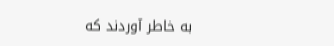به خاطر آوردند که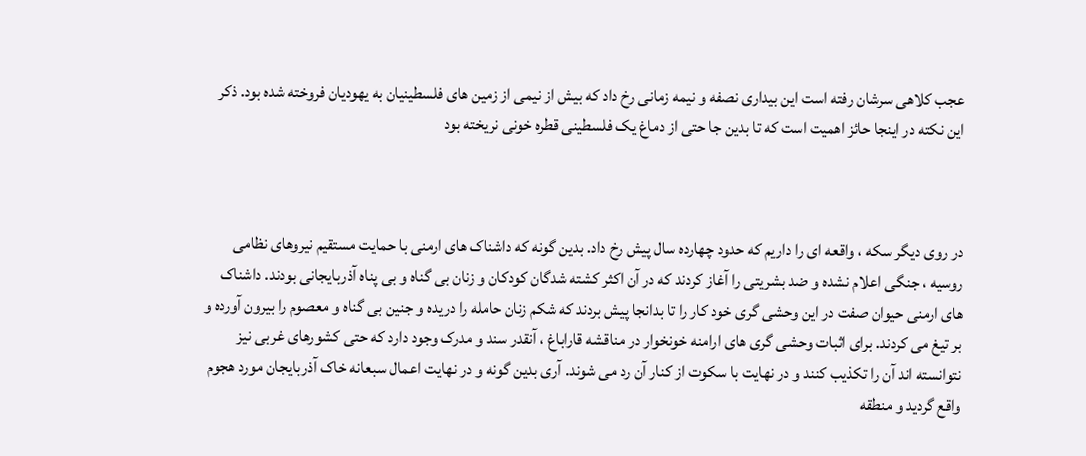عجب کلاهی سرشان رفته است این بیداری نصفه و نیمه زمانی رخ داد که بیش از نیمی از زمین های فلسطینیان به یهودیان فروخته شده بود. ذکر این نکته در اینجا حائز اهمیت است که تا بدین جا حتی از دماغ یک فلسطینی قطره خونی نریخته بود



در روی دیگر سکه ، واقعه ای را داریم که حدود چهارده سال پیش رخ داد. بدین گونه که داشناک های ارمنی با حمایت مستقیم نیروهای نظامی روسیه ، جنگی اعلام نشده و ضد بشریتی را آغاز کردند که در آن اکثر کشته شدگان کودکان و زنان بی گناه و بی پناه آذربایجانی بودند. داشناک های ارمنی حیوان صفت در این وحشی گری خود کار را تا بدانجا پیش بردند که شکم زنان حامله را دریده و جنین بی گناه و معصوم را بیرون آورده و بر تیغ می کردند. برای اثبات وحشی گری های ارامنه خونخوار در مناقشه قاراباغ ، آنقدر سند و مدرک وجود دارد که حتی کشورهای غربی نیز نتوانسته اند آن را تکذیب کنند و در نهایت با سکوت از کنار آن رد می شوند. آری بدین گونه و در نهایت اعمال سبعانه خاک آذربایجان مورد هجوم واقع گردید و منطقه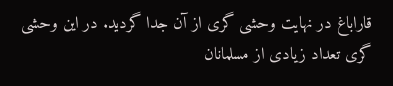قاراباغ در نهایت وحشی گری از آن جدا گردید. در این وحشی گری تعداد زیادی از مسلمانان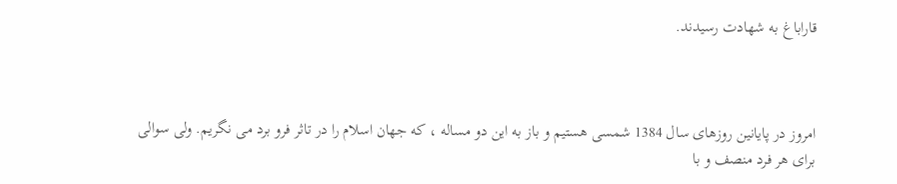قاراباغ به شهادت رسیدند.



امروز در پایانین روزهای سال 1384 شمسی هستیم و باز به این دو مساله ، که جهان اسلام را در تاثر فرو برد می نگریم. ولی سوالی برای هر فرد منصف و با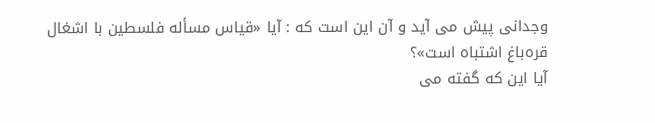وجدانی پیش می آید و آن این است که : آیا «قياس مسأله فلسطين با اشغال قره‌باغ اشتباه است»؟
آیا این که گفته می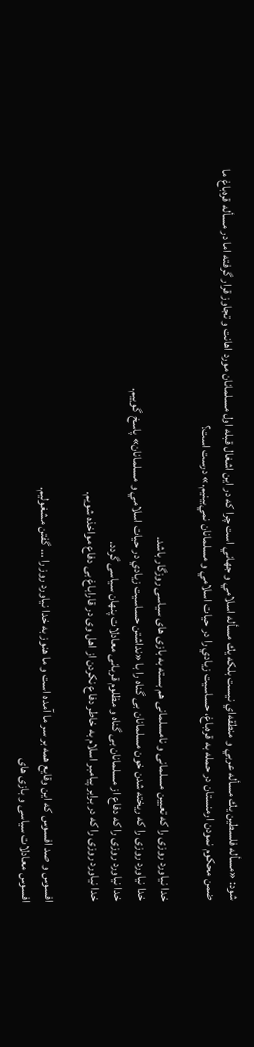شود: «مسأله فلسطين يك مسأله عربي و منطقه‌اي نيست بلكه يك مسأله اسلامي و جهاني است چرا كه در اين اشغال قبله اول مسلمانان مورد اهانت و تجاوز قرار گرفته اما در مسأله قره‌باغ ما ضمن محكوم نمودن ارمنستان در حمله به قره‌باغ، حساسيت زيادي را در حيات اسلامي و مسلمانان نمي‌بينيم.» درست است؟

خدا نیاورد روزی را که تعیین مسلمانی و نامسلمانی هم بسته به بازی های سیاسی روزگار باشد.
خدا نیاورد روزی را که ریخته شدن خون مسلمانان بی گناه را با «نداشتن حساسيت زيادي در حيات اسلامي و مسلمانان» پاسخ گوییم.
خدا نیاورد روزی را که دفاع از مسلمانان بی گناه و مظلوم قربانی معادلات پنهان سیاسی گردد.
خدا نیاورد روزی را که در برابر پیامبر اسلام به خاطر دفاع نکردن از اهل وی در قاراباغ بی دفاع مواخذه شویم.

افسوس و صد افسوس که این وقایع همه بر سر ما آمده است و ما هنوز به خدا نیاورد روز را … گفتن مشغولیم.
افسوس معادلات سیاسی و بازی های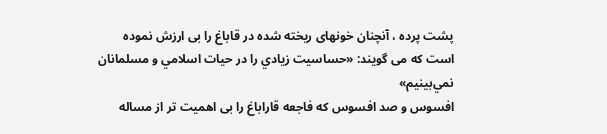پشت پرده ، آنچنان خونهای ریخته شده در قاباغ را بی ارزش نموده است که می گویند: «حساسيت زيادي را در حيات اسلامي و مسلمانان نمي‌بينيم»
افسوس و صد افسوس که فاجعه قاراباغ را بی اهمیت تر از مساله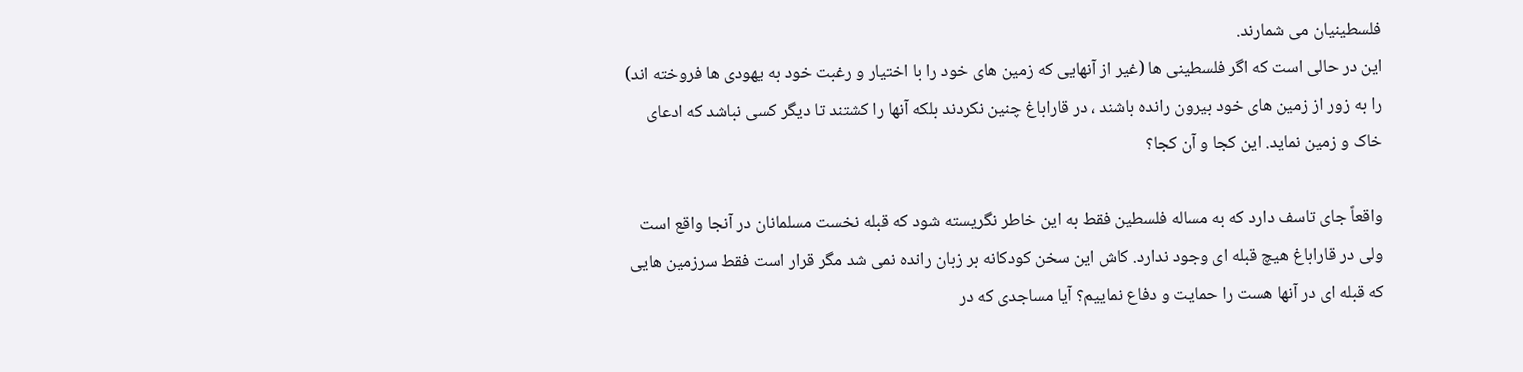فلسطینیان می شمارند.
این در حالی است که اگر فلسطینی ها (غیر از آنهایی که زمین های خود را با اختیار و رغبت خود به یهودی ها فروخته اند) را به زور از زمین های خود بیرون رانده باشند ، در قاراباغ چنین نکردند بلکه آنها را کشتند تا دیگر کسی نباشد که ادعای خاک و زمین نماید. این کجا و آن کجا؟

واقعاً جای تاسف دارد که به مساله فلسطین فقط به این خاطر نگریسته شود که قبله نخست مسلمانان در آنجا واقع است ولی در قاراباغ هیچ قبله ای وجود ندارد. کاش این سخن کودکانه بر زبان رانده نمی شد مگر قرار است فقط سرزمین هایی که قبله ای در آنها هست را حمایت و دفاع نماییم؟ آیا مساجدی که در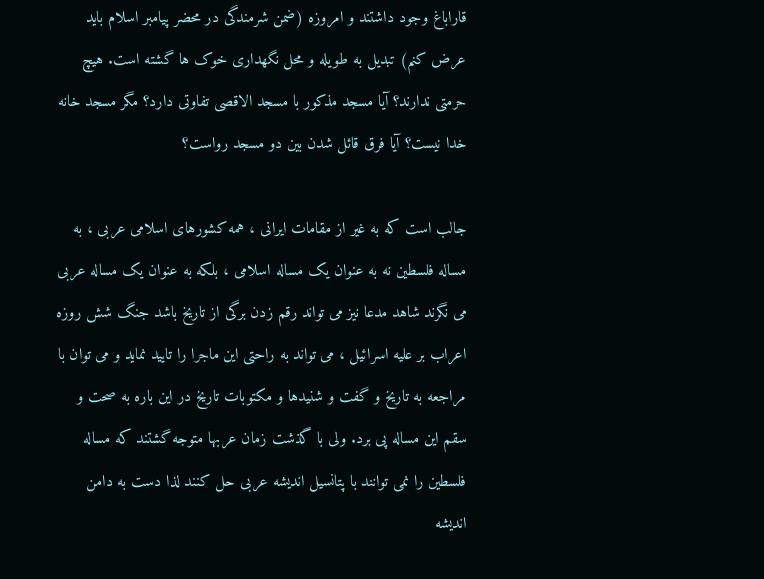قاراباغ وجود داشتند و امروزه (ضمن شرمندگی در محضر پیامبر اسلام باید عرض کنم) تبدیل به طویله و محل نگهداری خوک ها گشته است. هیچ حرمتی ندارند؟ آیا مسجد مذکور با مسجد الاقصی تفاوتی دارد؟ مگر مسجد خانه خدا نیست؟ آیا فرق قائل شدن بین دو مسجد رواست؟

جالب است که به غیر از مقامات ایرانی ، همه کشورهای اسلامی عربی ، به مساله فلسطین نه به عنوان یک مساله اسلامی ، بلکه به عنوان یک مساله عربی می نگرند شاهد مدعا نیز می تواند رقم زدن برگی از تاریخ باشد جنگ شش روزه اعراب بر علیه اسرائیل ، می تواند به راحتی این ماجرا را تایید نماید و می توان با مراجعه به تاریخ و گفت و شنیدها و مکتوبات تاریخ در این باره به صحت و سقم این مساله پی برد. ولی با گذشت زمان عربها متوجه گشتند که مساله فلسطین را نمی توانند با پتانسیل اندیشه عربی حل کنند لذا دست به دامن اندیشه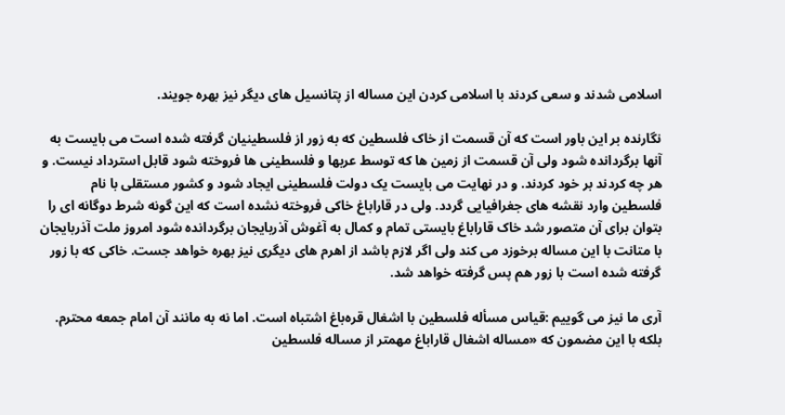اسلامی شدند و سعی کردند با اسلامی کردن این مساله از پتانسیل های دیگر نیز بهره جویند.

نگارنده بر این باور است که آن قسمت از خاک فلسطین که به زور از فلسطینیان گرفته شده است می بایست به آنها برگردانده شود ولی آن قسمت از زمین ها که توسط عربها و فلسطینی ها فروخته شود قابل استرداد نیست. و هر چه کردند بر خود کردند. و در نهایت می بایست یک دولت فلسطینی ایجاد شود و کشور مستقلی با نام فلسطین وارد نقشه های جغرافیایی گردد. ولی در قاراباغ خاکی فروخته نشده است که این گونه شرط دوگانه ای را بتوان برای آن متصور شد خاک قاراباغ بایستی تمام و کمال به آغوش آذربایجان برگردانده شود امروز ملت آذربایجان با متانت با این مساله برخوزد می کند ولی اگر لازم باشد از اهرم های دیگری نیز بهره خواهد جست. خاکی که با زور گرفته شده است با زور هم پس گرفته خواهد شد.

آری ما نیز می گوییم :قياس مسأله فلسطين با اشغال قره‌باغ اشتباه است. اما نه به مانند آن امام جمعه محترم. بلکه با این مضمون که «مساله اشغال قاراباغ مهمتر از مساله فلسطین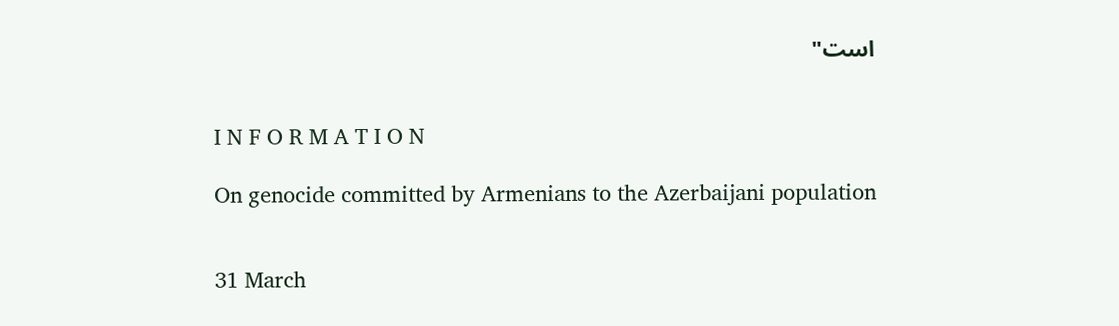است"


I N F O R M A T I O N

On genocide committed by Armenians to the Azerbaijani population


31 March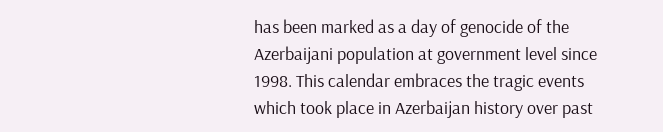has been marked as a day of genocide of the Azerbaijani population at government level since 1998. This calendar embraces the tragic events which took place in Azerbaijan history over past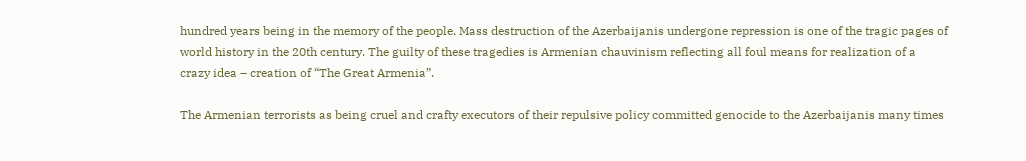hundred years being in the memory of the people. Mass destruction of the Azerbaijanis undergone repression is one of the tragic pages of world history in the 20th century. The guilty of these tragedies is Armenian chauvinism reflecting all foul means for realization of a crazy idea – creation of “The Great Armenia”.

The Armenian terrorists as being cruel and crafty executors of their repulsive policy committed genocide to the Azerbaijanis many times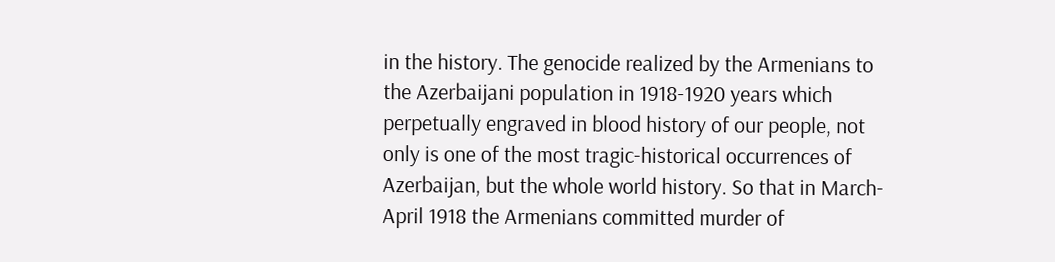in the history. The genocide realized by the Armenians to the Azerbaijani population in 1918-1920 years which perpetually engraved in blood history of our people, not only is one of the most tragic-historical occurrences of Azerbaijan, but the whole world history. So that in March-April 1918 the Armenians committed murder of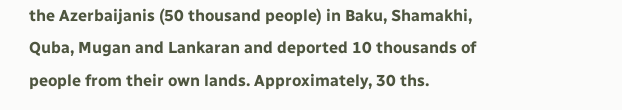the Azerbaijanis (50 thousand people) in Baku, Shamakhi, Quba, Mugan and Lankaran and deported 10 thousands of people from their own lands. Approximately, 30 ths.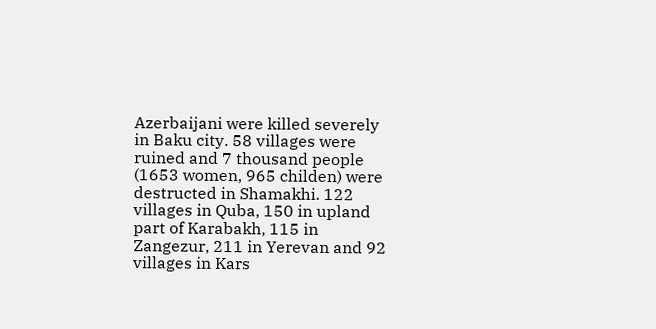Azerbaijani were killed severely in Baku city. 58 villages were ruined and 7 thousand people (1653 women, 965 childen) were destructed in Shamakhi. 122 villages in Quba, 150 in upland part of Karabakh, 115 in Zangezur, 211 in Yerevan and 92 villages in Kars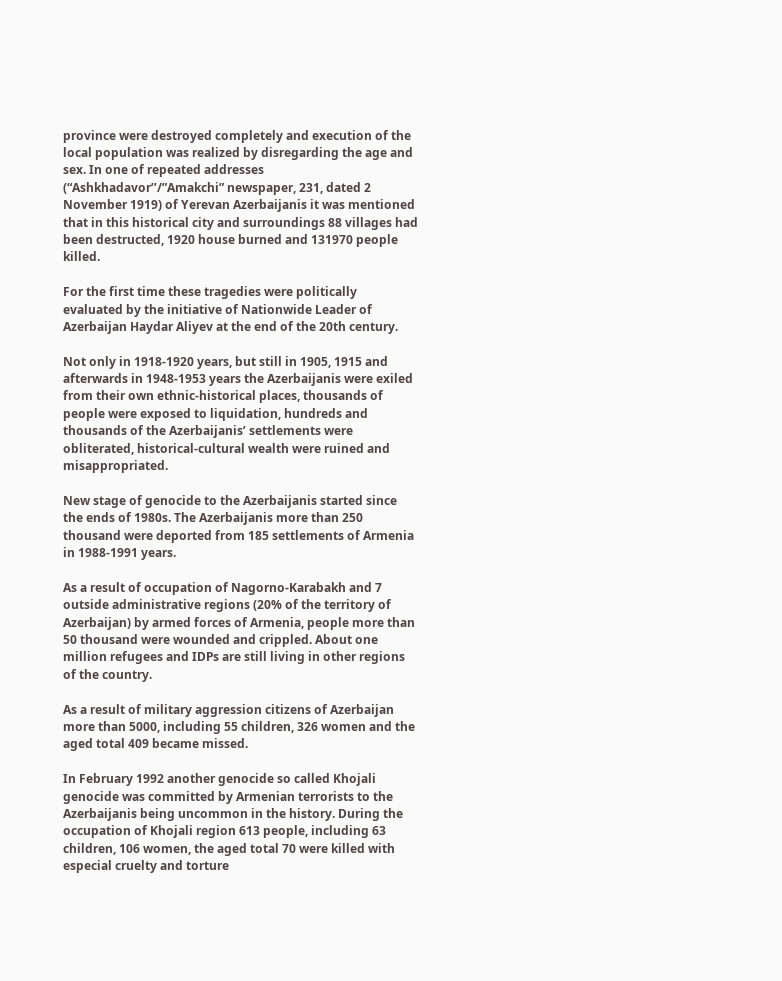province were destroyed completely and execution of the local population was realized by disregarding the age and sex. In one of repeated addresses (“Ashkhadavor’’/”Amakchi” newspaper, 231, dated 2 November 1919) of Yerevan Azerbaijanis it was mentioned that in this historical city and surroundings 88 villages had been destructed, 1920 house burned and 131970 people killed.

For the first time these tragedies were politically evaluated by the initiative of Nationwide Leader of Azerbaijan Haydar Aliyev at the end of the 20th century.

Not only in 1918-1920 years, but still in 1905, 1915 and afterwards in 1948-1953 years the Azerbaijanis were exiled from their own ethnic-historical places, thousands of people were exposed to liquidation, hundreds and thousands of the Azerbaijanis’ settlements were obliterated, historical-cultural wealth were ruined and misappropriated.

New stage of genocide to the Azerbaijanis started since the ends of 1980s. The Azerbaijanis more than 250 thousand were deported from 185 settlements of Armenia in 1988-1991 years.

As a result of occupation of Nagorno-Karabakh and 7 outside administrative regions (20% of the territory of Azerbaijan) by armed forces of Armenia, people more than 50 thousand were wounded and crippled. About one million refugees and IDPs are still living in other regions of the country.

As a result of military aggression citizens of Azerbaijan more than 5000, including 55 children, 326 women and the aged total 409 became missed.

In February 1992 another genocide so called Khojali genocide was committed by Armenian terrorists to the Azerbaijanis being uncommon in the history. During the occupation of Khojali region 613 people, including 63 children, 106 women, the aged total 70 were killed with especial cruelty and torture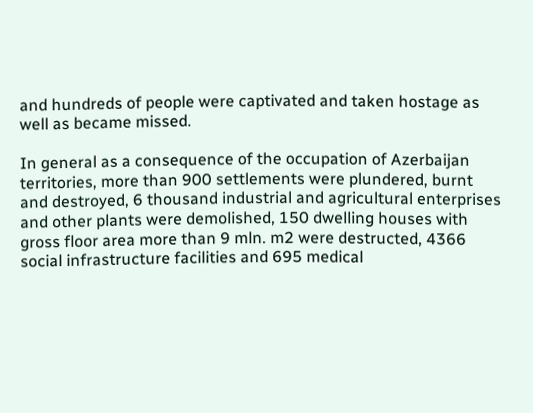and hundreds of people were captivated and taken hostage as well as became missed.

In general as a consequence of the occupation of Azerbaijan territories, more than 900 settlements were plundered, burnt and destroyed, 6 thousand industrial and agricultural enterprises and other plants were demolished, 150 dwelling houses with gross floor area more than 9 mln. m2 were destructed, 4366 social infrastructure facilities and 695 medical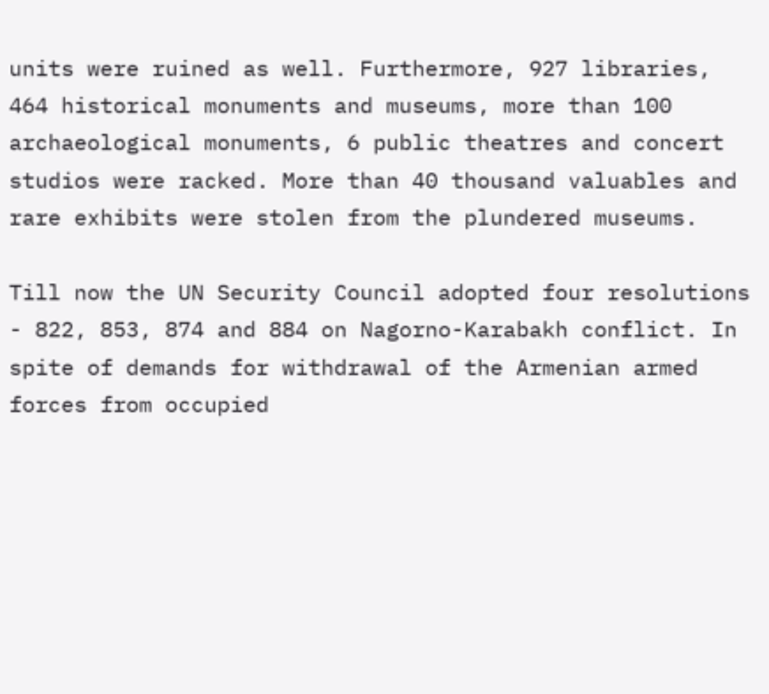units were ruined as well. Furthermore, 927 libraries, 464 historical monuments and museums, more than 100 archaeological monuments, 6 public theatres and concert studios were racked. More than 40 thousand valuables and rare exhibits were stolen from the plundered museums.

Till now the UN Security Council adopted four resolutions - 822, 853, 874 and 884 on Nagorno-Karabakh conflict. In spite of demands for withdrawal of the Armenian armed forces from occupied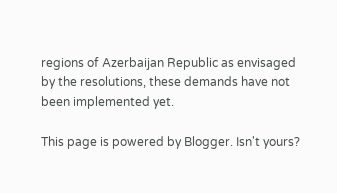regions of Azerbaijan Republic as envisaged by the resolutions, these demands have not been implemented yet.

This page is powered by Blogger. Isn't yours?